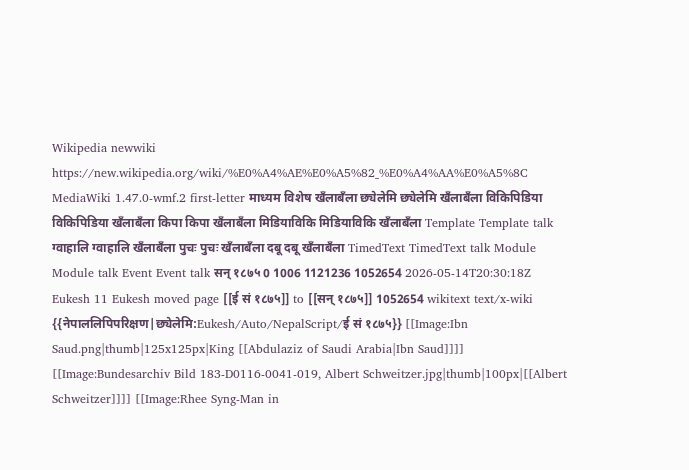Wikipedia newwiki https://new.wikipedia.org/wiki/%E0%A4%AE%E0%A5%82_%E0%A4%AA%E0%A5%8C MediaWiki 1.47.0-wmf.2 first-letter माध्यम विशेष खँलाबँला छ्येलेमि छ्येलेमि खँलाबँला विकिपिडिया विकिपिडिया खँलाबँला किपा किपा खँलाबँला मिडियाविकि मिडियाविकि खँलाबँला Template Template talk ग्वाहालि ग्वाहालि खँलाबँला पुचः पुचः खँलाबँला दबू दबू खँलाबँला TimedText TimedText talk Module Module talk Event Event talk सन् १८७५ 0 1006 1121236 1052654 2026-05-14T20:30:18Z Eukesh 11 Eukesh moved page [[ई सं १८७५]] to [[सन् १८७५]] 1052654 wikitext text/x-wiki {{नेपाललिपिपरिक्षण|छ्येलेमि:Eukesh/Auto/NepalScript/ई सं १८७५}} [[Image:Ibn Saud.png|thumb|125x125px|King [[Abdulaziz of Saudi Arabia|Ibn Saud]]]] [[Image:Bundesarchiv Bild 183-D0116-0041-019, Albert Schweitzer.jpg|thumb|100px|[[Albert Schweitzer]]]] [[Image:Rhee Syng-Man in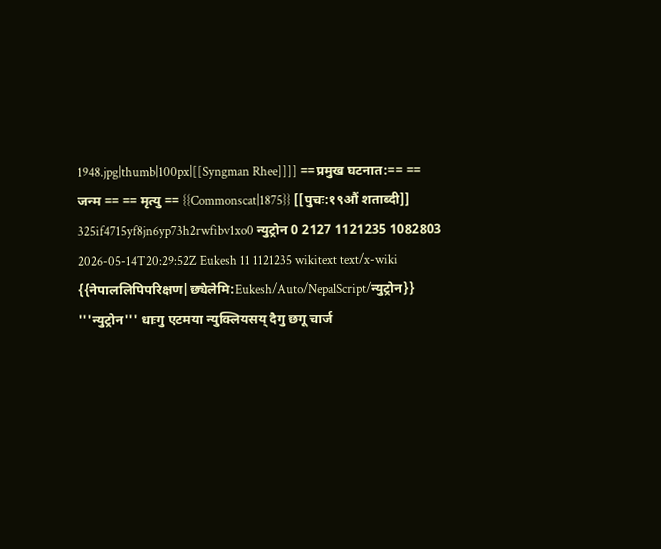1948.jpg|thumb|100px|[[Syngman Rhee]]]] ==प्रमुख घटनात:== == जन्म == == मृत्यु == {{Commonscat|1875}} [[पुचः:१९औं शताब्दी]] 325if4715yf8jn6yp73h2rwfibv1xo0 न्युट्रोन 0 2127 1121235 1082803 2026-05-14T20:29:52Z Eukesh 11 1121235 wikitext text/x-wiki {{नेपाललिपिपरिक्षण|छ्येलेमि:Eukesh/Auto/NepalScript/न्युट्रोन}} '''न्युट्रोन''' धाःगु एटमया न्युक्लियसय् दैगु छगू चार्ज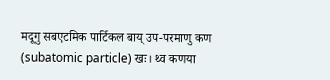मदूगु सबएटमिक पार्टिकल बाय् उप-परमाणु कण (subatomic particle) खः। थ्व कणया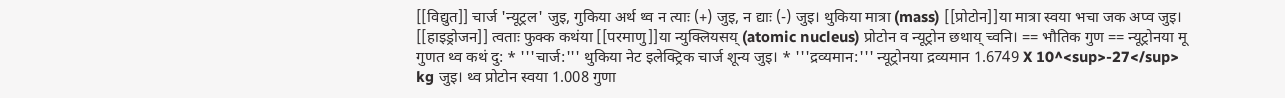[[विद्युत]] चार्ज 'न्यूट्रल' जुइ, गुकिया अर्थ थ्व न त्याः (+) जुइ, न द्याः (-) जुइ। थुकिया मात्रा (mass) [[प्रोटोन]]या मात्रा स्वया भचा जक अप्व जुइ। [[हाइड्रोजन]] त्वताः फुक्क कथंया [[परमाणु]]या न्युक्लियसय् (atomic nucleus) प्रोटोन व न्यूट्रोन छथाय् च्वनि। == भौतिक गुण == न्यूट्रोनया मू गुणत थ्व कथं दु: * '''चार्ज:''' थुकिया नेट इलेक्ट्रिक चार्ज शून्य जुइ। * '''द्रव्यमान:''' न्यूट्रोनया द्रव्यमान 1.6749 X 10^<sup>-27</sup> kg जुइ। थ्व प्रोटोन स्वया 1.008 गुणा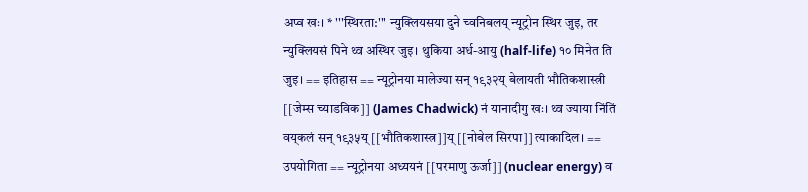अप्व खः। * '''स्थिरता:''' न्युक्लियसया दुने च्वनिबलय् न्यूट्रोन स्थिर जुइ, तर न्युक्लियसं पिने थ्व अस्थिर जुइ। थुकिया अर्ध-आयु (half-life) १० मिनेत ति जुइ। == इतिहास == न्यूट्रोनया मालेज्या सन् १९३२य् बेलायती भौतिकशास्त्री [[जेम्स च्याडविक]] (James Chadwick) नं यानादीगु खः। थ्व ज्याया निंतिं वय्‌कलं सन् १९३५य् [[भौतिकशास्त्र]]य् [[नोबेल सिरपा]] त्याकादिल। == उपयोगिता == न्यूट्रोनया अध्ययनं [[परमाणु ऊर्जा]] (nuclear energy) व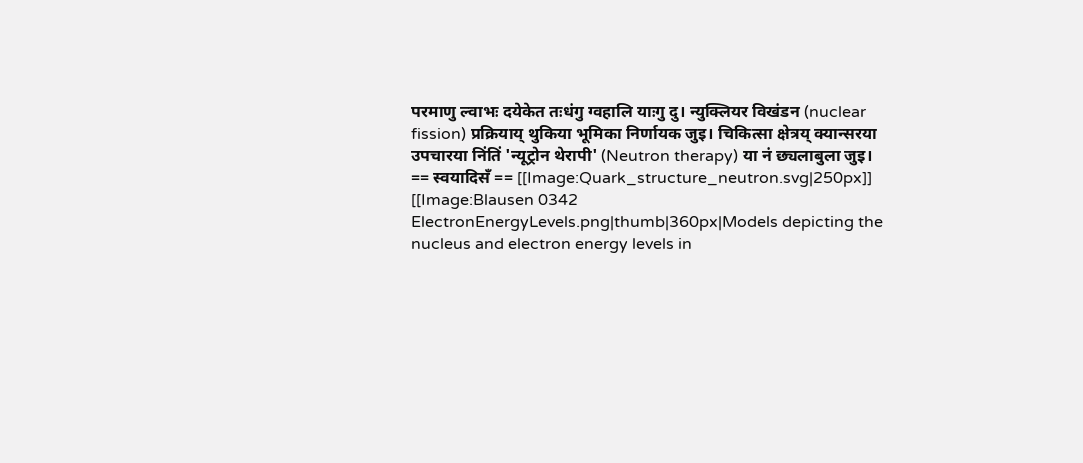परमाणु ल्वाभः दयेकेत तःधंगु ग्वहालि याःगु दु। न्युक्लियर विखंडन (nuclear fission) प्रक्रियाय् थुकिया भूमिका निर्णायक जुइ। चिकित्सा क्षेत्रय् क्यान्सरया उपचारया निंतिं 'न्यूट्रोन थेरापी' (Neutron therapy) या नं छ्यलाबुला जुइ। == स्वयादिसँ == [[Image:Quark_structure_neutron.svg|250px]] [[Image:Blausen 0342 ElectronEnergyLevels.png|thumb|360px|Models depicting the nucleus and electron energy levels in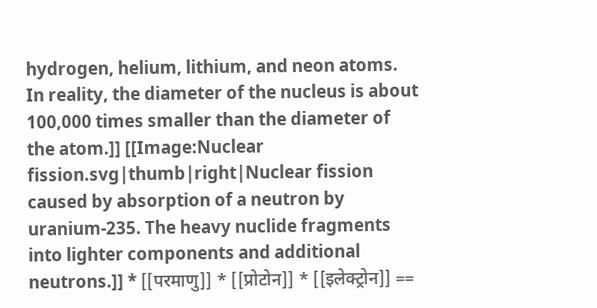hydrogen, helium, lithium, and neon atoms. In reality, the diameter of the nucleus is about 100,000 times smaller than the diameter of the atom.]] [[Image:Nuclear fission.svg|thumb|right|Nuclear fission caused by absorption of a neutron by uranium-235. The heavy nuclide fragments into lighter components and additional neutrons.]] * [[परमाणु]] * [[प्रोटोन]] * [[इलेक्ट्रोन]] ==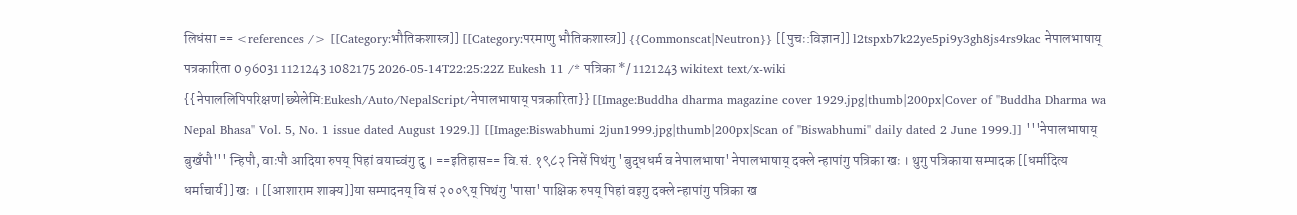लिधंसा == <references /> [[Category:भौतिकशास्त्र]] [[Category:परमाणु भौतिकशास्त्र]] {{Commonscat|Neutron}} [[पुचः:विज्ञान]] l2tspxb7k22ye5pi9y3gh8js4rs9kac नेपालभाषाय् पत्रकारिता 0 96031 1121243 1082175 2026-05-14T22:25:22Z Eukesh 11 /* पत्रिका */ 1121243 wikitext text/x-wiki {{नेपाललिपिपरिक्षण|छ्येलेमि:Eukesh/Auto/NepalScript/नेपालभाषाय् पत्रकारिता}} [[Image:Buddha dharma magazine cover 1929.jpg|thumb|200px|Cover of ''Buddha Dharma wa Nepal Bhasa'' Vol. 5, No. 1 issue dated August 1929.]] [[Image:Biswabhumi 2jun1999.jpg|thumb|200px|Scan of ''Biswabhumi'' daily dated 2 June 1999.]] '''नेपालभाषाय् बुखँपौ''' न्हिपौ, वाःपौ आदिया रुपय् पिहां वयाच्वंगु दु । ==इतिहास== वि.सं. १९८२ निसें पिथंगु 'बुद्धधर्म व नेपालभाषा' नेपालभाषाय् दक्ले न्हापांगु पत्रिका खः । थुगु पत्रिकाया सम्पादक [[धर्मादित्य धर्माचार्य]] खः । [[आशाराम शाक्य]]या सम्पादनय् वि सं २००९य् पिथंगु 'पासा' पाक्षिक रुपय् पिहां वइगु दक्ले न्हापांगु पत्रिका ख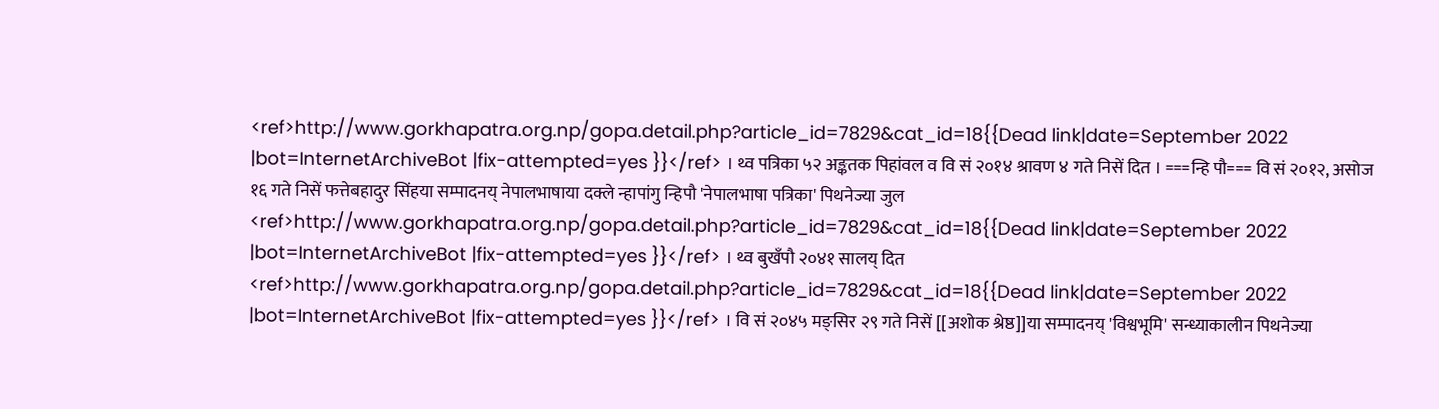<ref>http://www.gorkhapatra.org.np/gopa.detail.php?article_id=7829&cat_id=18{{Dead link|date=September 2022 |bot=InternetArchiveBot |fix-attempted=yes }}</ref> । थ्व पत्रिका ५२ अङ्कतक पिहांवल व वि सं २०१४ श्रावण ४ गते निसें दित । ===न्हि पौ=== वि सं २०१२, असोज १६ गते निसें फत्तेबहादुर सिंहया सम्पादनय् नेपालभाषाया दक्ले न्हापांगु न्हिपौ 'नेपालभाषा पत्रिका' पिथनेज्या जुल <ref>http://www.gorkhapatra.org.np/gopa.detail.php?article_id=7829&cat_id=18{{Dead link|date=September 2022 |bot=InternetArchiveBot |fix-attempted=yes }}</ref> । थ्व बुखँपौ २०४१ सालय् दित <ref>http://www.gorkhapatra.org.np/gopa.detail.php?article_id=7829&cat_id=18{{Dead link|date=September 2022 |bot=InternetArchiveBot |fix-attempted=yes }}</ref> । वि सं २०४५ मङ्सिर २९ गते निसें [[अशोक श्रेष्ठ]]या सम्पादनय् 'विश्वभूमि' सन्ध्याकालीन पिथनेज्या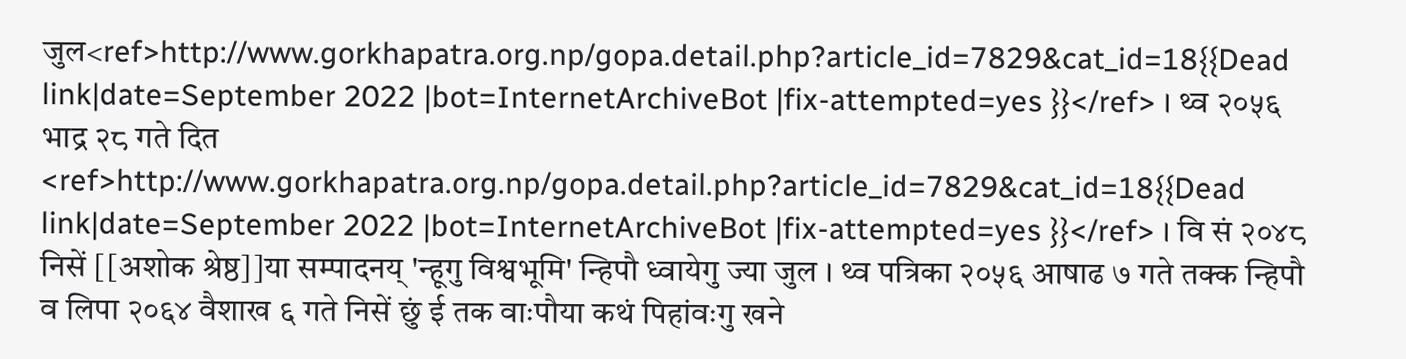जुल<ref>http://www.gorkhapatra.org.np/gopa.detail.php?article_id=7829&cat_id=18{{Dead link|date=September 2022 |bot=InternetArchiveBot |fix-attempted=yes }}</ref> । थ्व २०५६ भाद्र २८ गते दित <ref>http://www.gorkhapatra.org.np/gopa.detail.php?article_id=7829&cat_id=18{{Dead link|date=September 2022 |bot=InternetArchiveBot |fix-attempted=yes }}</ref> । वि सं २०४८ निसें [[अशोक श्रेष्ठ]]या सम्पादनय् 'न्हूगु विश्वभूमि' न्हिपौ ध्वायेगु ज्या जुल । थ्व पत्रिका २०५६ आषाढ ७ गते तक्क न्हिपौ व लिपा २०६४ वैशाख ६ गते निसें छुं ई तक वाःपौया कथं पिहांवःगु खने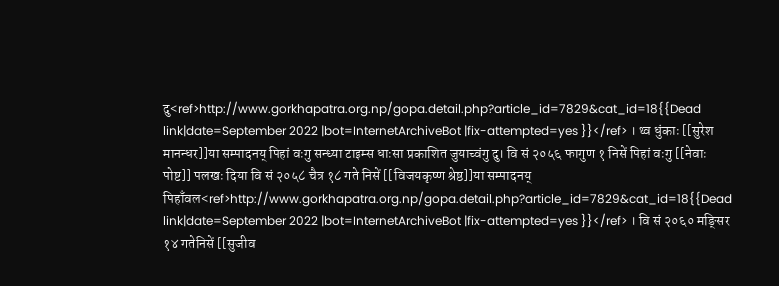दु<ref>http://www.gorkhapatra.org.np/gopa.detail.php?article_id=7829&cat_id=18{{Dead link|date=September 2022 |bot=InternetArchiveBot |fix-attempted=yes }}</ref> । थ्व धुंकाः [[सुरेश मानन्धर]]या सम्पादनय् पिहां वःगु सन्ध्या टाइम्स धाःसा प्रकाशित जुयाच्वंगु दु। वि सं २०५६ फागुण १ निसें पिहां वःगु [[नेवाः पोष्ट]] पलखः दिया वि सं २०५८ चैत्र १८ गते निसें [[विजयकृष्ण श्रेष्ठ]]या सम्पादनय् पिहाँवल<ref>http://www.gorkhapatra.org.np/gopa.detail.php?article_id=7829&cat_id=18{{Dead link|date=September 2022 |bot=InternetArchiveBot |fix-attempted=yes }}</ref> । वि सं २०६० मङ्सिर १४ गतेनिसें [[सुजीव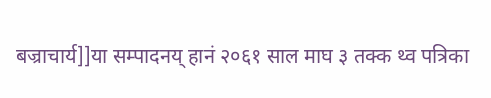बज्राचार्य]]या सम्पादनय् हानं २०६१ साल माघ ३ तक्क थ्व पत्रिका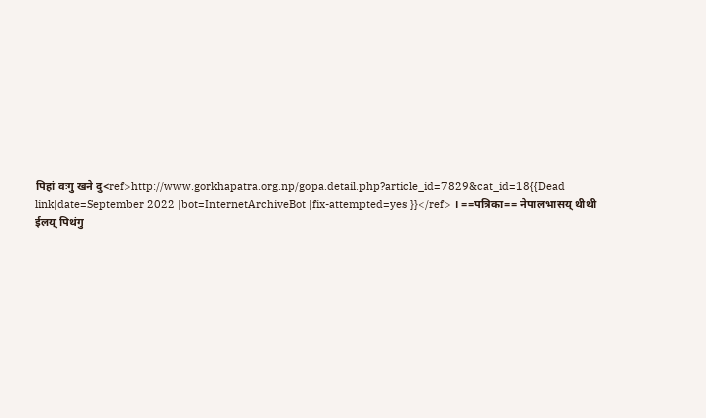पिहां वःगु खने दु<ref>http://www.gorkhapatra.org.np/gopa.detail.php?article_id=7829&cat_id=18{{Dead link|date=September 2022 |bot=InternetArchiveBot |fix-attempted=yes }}</ref> । ==पत्रिका== नेपालभासय् थीथी ईलय् पिथंगु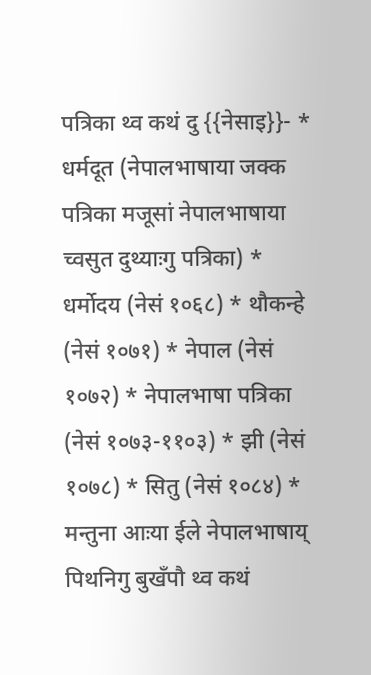पत्रिका थ्व कथं दु {{नेसाइ}}- * धर्मदूत (नेपालभाषाया जक्क पत्रिका मजूसां नेपालभाषाया च्वसुत दुथ्याःगु पत्रिका) * धर्मोदय (नेसं १०६८) * थौकन्हे (नेसं १०७१) * नेपाल (नेसं १०७२) * नेपालभाषा पत्रिका (नेसं १०७३-११०३) * झी (नेसं १०७८) * सितु (नेसं १०८४) * मन्तुना आःया ईले नेपालभाषाय् पिथनिगु बुखँपौ थ्व कथं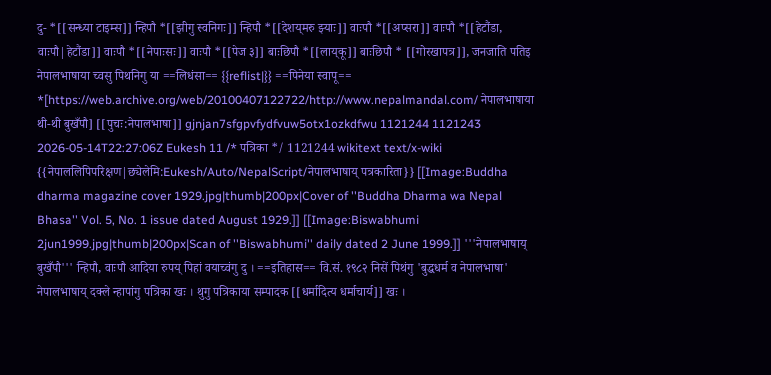दु- *[[सन्ध्या टाइम्स]] न्हिपौ *[[झीगु स्वनिगः]] न्हिपौ *[[देशय्‌मरु झ्याः]] वाःपौ *[[अप्सरा]] वाःपौ *[[हेटौंडा, वाःपौ|हेटौंडा]] वाःपौ *[[नेपाःसः]] वाःपौ *[[पेज ३]] बाःछिपौ *[[लाय्‌कू]] बाःछिपौ * [[गोरखापत्र]], जनजाति पतिइ नेपालभाषाया च्वसु पिथनिगु या ==लिधंसा== {{reflist|}} ==पिनेया स्वापू== *[https://web.archive.org/web/20100407122722/http://www.nepalmandal.com/ नेपालभाषाया थी-थी बुखँपौ] [[पुचः:नेपालभाषा]] gjnjan7sfgpvfydfvuw5otx1ozkdfwu 1121244 1121243 2026-05-14T22:27:06Z Eukesh 11 /* पत्रिका */ 1121244 wikitext text/x-wiki {{नेपाललिपिपरिक्षण|छ्येलेमि:Eukesh/Auto/NepalScript/नेपालभाषाय् पत्रकारिता}} [[Image:Buddha dharma magazine cover 1929.jpg|thumb|200px|Cover of ''Buddha Dharma wa Nepal Bhasa'' Vol. 5, No. 1 issue dated August 1929.]] [[Image:Biswabhumi 2jun1999.jpg|thumb|200px|Scan of ''Biswabhumi'' daily dated 2 June 1999.]] '''नेपालभाषाय् बुखँपौ''' न्हिपौ, वाःपौ आदिया रुपय् पिहां वयाच्वंगु दु । ==इतिहास== वि.सं. १९८२ निसें पिथंगु 'बुद्धधर्म व नेपालभाषा' नेपालभाषाय् दक्ले न्हापांगु पत्रिका खः । थुगु पत्रिकाया सम्पादक [[धर्मादित्य धर्माचार्य]] खः ।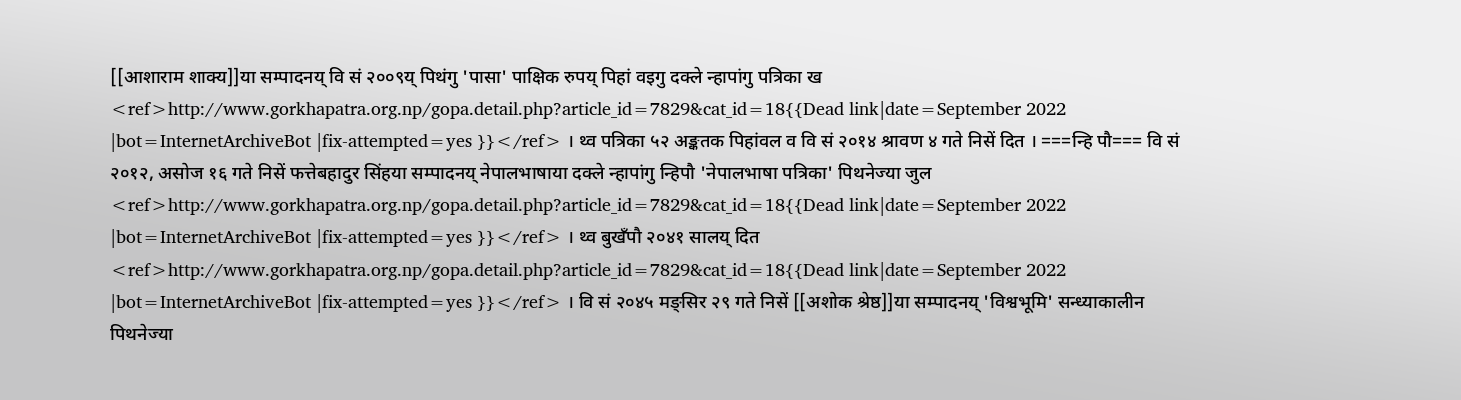[[आशाराम शाक्य]]या सम्पादनय् वि सं २००९य् पिथंगु 'पासा' पाक्षिक रुपय् पिहां वइगु दक्ले न्हापांगु पत्रिका ख <ref>http://www.gorkhapatra.org.np/gopa.detail.php?article_id=7829&cat_id=18{{Dead link|date=September 2022 |bot=InternetArchiveBot |fix-attempted=yes }}</ref> । थ्व पत्रिका ५२ अङ्कतक पिहांवल व वि सं २०१४ श्रावण ४ गते निसें दित । ===न्हि पौ=== वि सं २०१२, असोज १६ गते निसें फत्तेबहादुर सिंहया सम्पादनय् नेपालभाषाया दक्ले न्हापांगु न्हिपौ 'नेपालभाषा पत्रिका' पिथनेज्या जुल <ref>http://www.gorkhapatra.org.np/gopa.detail.php?article_id=7829&cat_id=18{{Dead link|date=September 2022 |bot=InternetArchiveBot |fix-attempted=yes }}</ref> । थ्व बुखँपौ २०४१ सालय् दित <ref>http://www.gorkhapatra.org.np/gopa.detail.php?article_id=7829&cat_id=18{{Dead link|date=September 2022 |bot=InternetArchiveBot |fix-attempted=yes }}</ref> । वि सं २०४५ मङ्सिर २९ गते निसें [[अशोक श्रेष्ठ]]या सम्पादनय् 'विश्वभूमि' सन्ध्याकालीन पिथनेज्या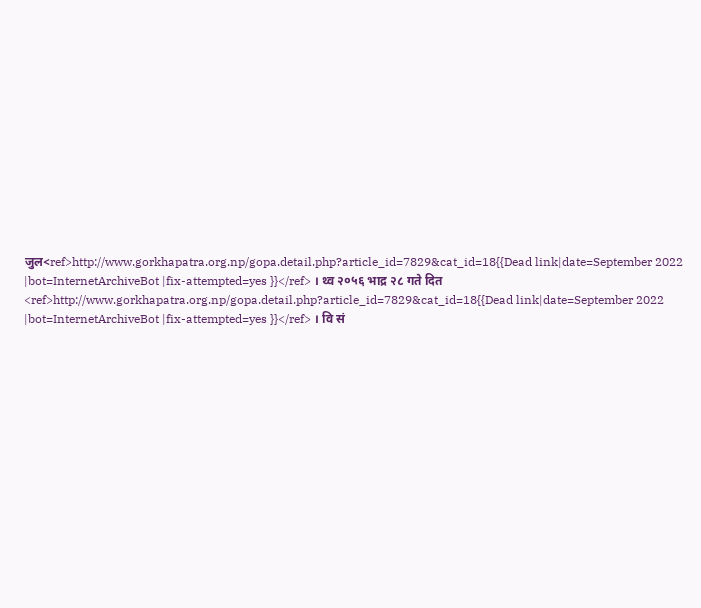जुल<ref>http://www.gorkhapatra.org.np/gopa.detail.php?article_id=7829&cat_id=18{{Dead link|date=September 2022 |bot=InternetArchiveBot |fix-attempted=yes }}</ref> । थ्व २०५६ भाद्र २८ गते दित <ref>http://www.gorkhapatra.org.np/gopa.detail.php?article_id=7829&cat_id=18{{Dead link|date=September 2022 |bot=InternetArchiveBot |fix-attempted=yes }}</ref> । वि सं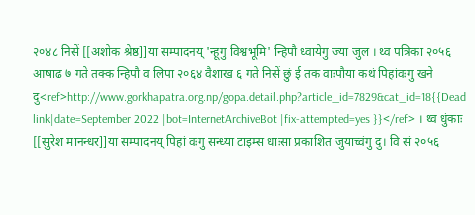२०४८ निसें [[अशोक श्रेष्ठ]]या सम्पादनय् 'न्हूगु विश्वभूमि' न्हिपौ ध्वायेगु ज्या जुल । थ्व पत्रिका २०५६ आषाढ ७ गते तक्क न्हिपौ व लिपा २०६४ वैशाख ६ गते निसें छुं ई तक वाःपौया कथं पिहांवःगु खने दु<ref>http://www.gorkhapatra.org.np/gopa.detail.php?article_id=7829&cat_id=18{{Dead link|date=September 2022 |bot=InternetArchiveBot |fix-attempted=yes }}</ref> । थ्व धुंकाः [[सुरेश मानन्धर]]या सम्पादनय् पिहां वःगु सन्ध्या टाइम्स धाःसा प्रकाशित जुयाच्वंगु दु। वि सं २०५६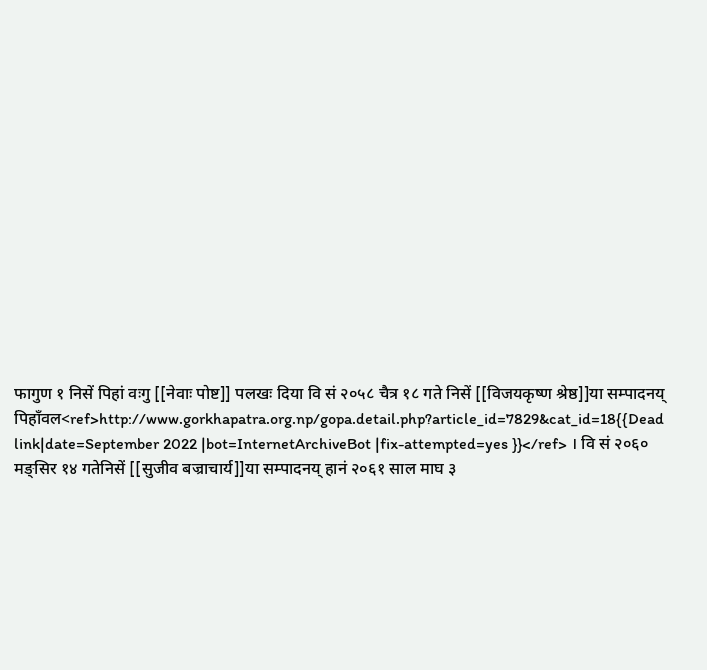फागुण १ निसें पिहां वःगु [[नेवाः पोष्ट]] पलखः दिया वि सं २०५८ चैत्र १८ गते निसें [[विजयकृष्ण श्रेष्ठ]]या सम्पादनय् पिहाँवल<ref>http://www.gorkhapatra.org.np/gopa.detail.php?article_id=7829&cat_id=18{{Dead link|date=September 2022 |bot=InternetArchiveBot |fix-attempted=yes }}</ref> । वि सं २०६० मङ्सिर १४ गतेनिसें [[सुजीव बज्राचार्य]]या सम्पादनय् हानं २०६१ साल माघ ३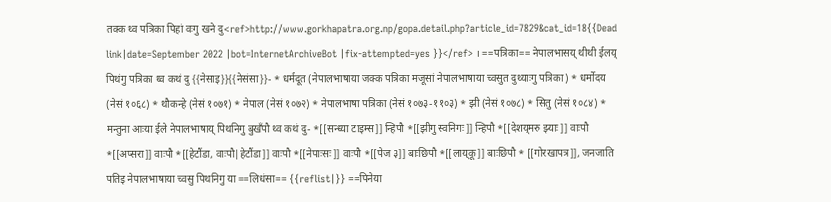तक्क थ्व पत्रिका पिहां वःगु खने दु<ref>http://www.gorkhapatra.org.np/gopa.detail.php?article_id=7829&cat_id=18{{Dead link|date=September 2022 |bot=InternetArchiveBot |fix-attempted=yes }}</ref> । ==पत्रिका== नेपालभासय् थीथी ईलय् पिथंगु पत्रिका थ्व कथं दु {{नेसाइ}}{{नेसंसा}}- * धर्मदूत (नेपालभाषाया जक्क पत्रिका मजूसां नेपालभाषाया च्वसुत दुथ्याःगु पत्रिका) * धर्मोदय (नेसं १०६८) * थौकन्हे (नेसं १०७१) * नेपाल (नेसं १०७२) * नेपालभाषा पत्रिका (नेसं १०७३-११०३) * झी (नेसं १०७८) * सितु (नेसं १०८४) * मन्तुना आःया ईले नेपालभाषाय् पिथनिगु बुखँपौ थ्व कथं दु- *[[सन्ध्या टाइम्स]] न्हिपौ *[[झीगु स्वनिगः]] न्हिपौ *[[देशय्‌मरु झ्याः]] वाःपौ *[[अप्सरा]] वाःपौ *[[हेटौंडा, वाःपौ|हेटौंडा]] वाःपौ *[[नेपाःसः]] वाःपौ *[[पेज ३]] बाःछिपौ *[[लाय्‌कू]] बाःछिपौ * [[गोरखापत्र]], जनजाति पतिइ नेपालभाषाया च्वसु पिथनिगु या ==लिधंसा== {{reflist|}} ==पिनेया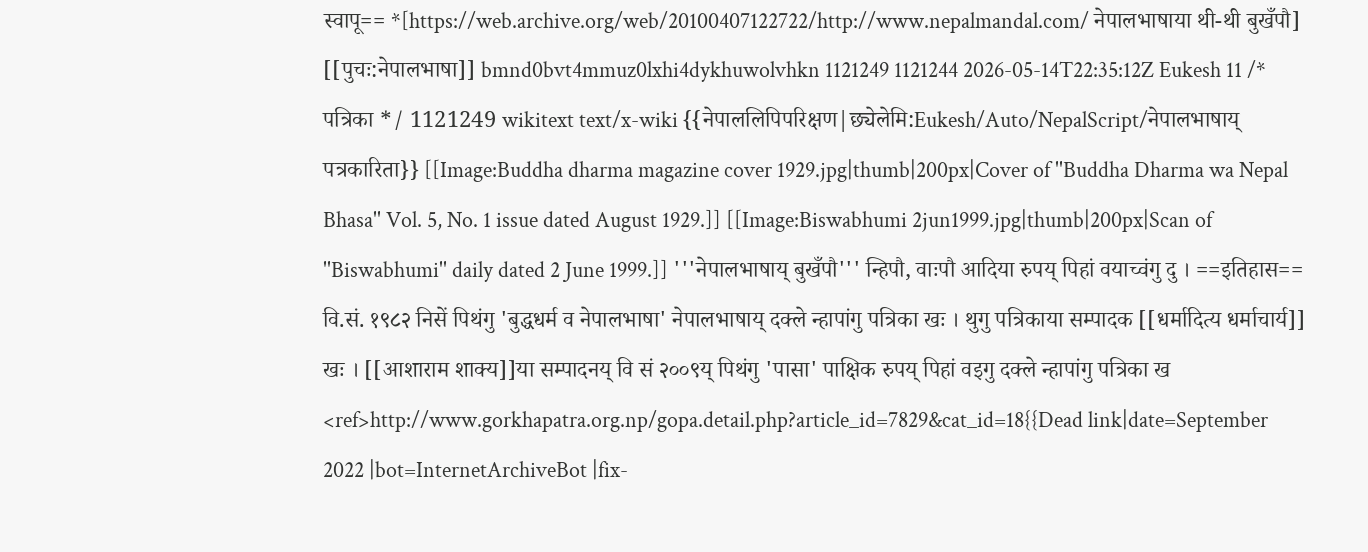स्वापू== *[https://web.archive.org/web/20100407122722/http://www.nepalmandal.com/ नेपालभाषाया थी-थी बुखँपौ] [[पुचः:नेपालभाषा]] bmnd0bvt4mmuz0lxhi4dykhuwolvhkn 1121249 1121244 2026-05-14T22:35:12Z Eukesh 11 /* पत्रिका */ 1121249 wikitext text/x-wiki {{नेपाललिपिपरिक्षण|छ्येलेमि:Eukesh/Auto/NepalScript/नेपालभाषाय् पत्रकारिता}} [[Image:Buddha dharma magazine cover 1929.jpg|thumb|200px|Cover of ''Buddha Dharma wa Nepal Bhasa'' Vol. 5, No. 1 issue dated August 1929.]] [[Image:Biswabhumi 2jun1999.jpg|thumb|200px|Scan of ''Biswabhumi'' daily dated 2 June 1999.]] '''नेपालभाषाय् बुखँपौ''' न्हिपौ, वाःपौ आदिया रुपय् पिहां वयाच्वंगु दु । ==इतिहास== वि.सं. १९८२ निसें पिथंगु 'बुद्धधर्म व नेपालभाषा' नेपालभाषाय् दक्ले न्हापांगु पत्रिका खः । थुगु पत्रिकाया सम्पादक [[धर्मादित्य धर्माचार्य]] खः । [[आशाराम शाक्य]]या सम्पादनय् वि सं २००९य् पिथंगु 'पासा' पाक्षिक रुपय् पिहां वइगु दक्ले न्हापांगु पत्रिका ख <ref>http://www.gorkhapatra.org.np/gopa.detail.php?article_id=7829&cat_id=18{{Dead link|date=September 2022 |bot=InternetArchiveBot |fix-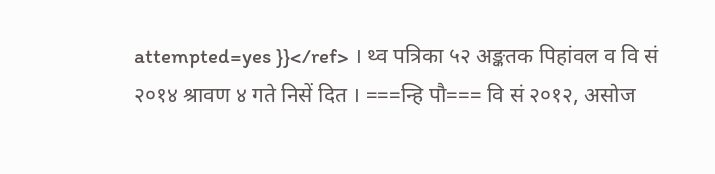attempted=yes }}</ref> । थ्व पत्रिका ५२ अङ्कतक पिहांवल व वि सं २०१४ श्रावण ४ गते निसें दित । ===न्हि पौ=== वि सं २०१२, असोज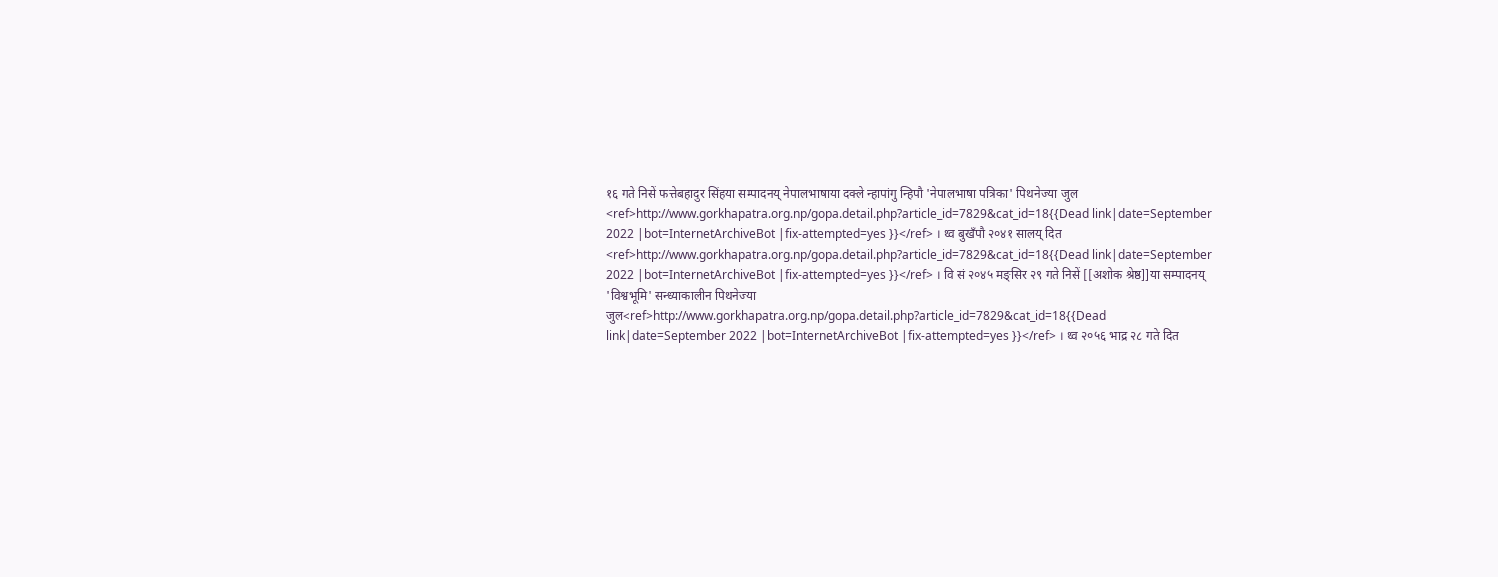१६ गते निसें फत्तेबहादुर सिंहया सम्पादनय् नेपालभाषाया दक्ले न्हापांगु न्हिपौ 'नेपालभाषा पत्रिका' पिथनेज्या जुल <ref>http://www.gorkhapatra.org.np/gopa.detail.php?article_id=7829&cat_id=18{{Dead link|date=September 2022 |bot=InternetArchiveBot |fix-attempted=yes }}</ref> । थ्व बुखँपौ २०४१ सालय् दित <ref>http://www.gorkhapatra.org.np/gopa.detail.php?article_id=7829&cat_id=18{{Dead link|date=September 2022 |bot=InternetArchiveBot |fix-attempted=yes }}</ref> । वि सं २०४५ मङ्सिर २९ गते निसें [[अशोक श्रेष्ठ]]या सम्पादनय् 'विश्वभूमि' सन्ध्याकालीन पिथनेज्या जुल<ref>http://www.gorkhapatra.org.np/gopa.detail.php?article_id=7829&cat_id=18{{Dead link|date=September 2022 |bot=InternetArchiveBot |fix-attempted=yes }}</ref> । थ्व २०५६ भाद्र २८ गते दित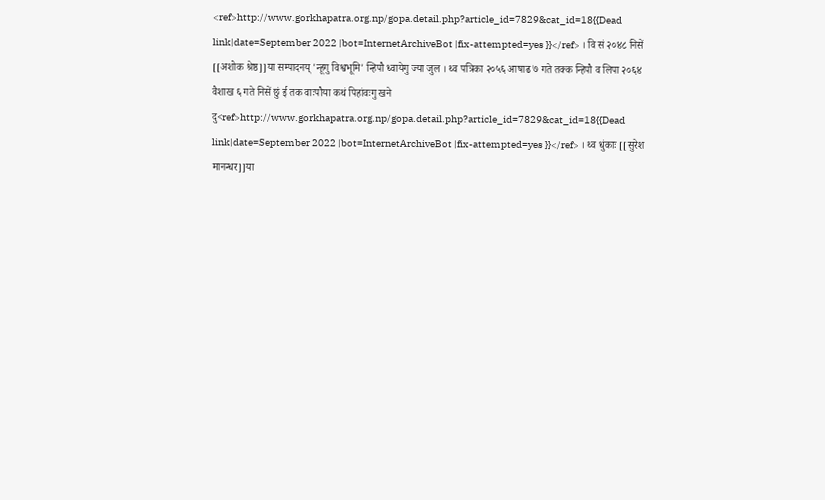<ref>http://www.gorkhapatra.org.np/gopa.detail.php?article_id=7829&cat_id=18{{Dead link|date=September 2022 |bot=InternetArchiveBot |fix-attempted=yes }}</ref> । वि सं २०४८ निसें [[अशोक श्रेष्ठ]]या सम्पादनय् 'न्हूगु विश्वभूमि' न्हिपौ ध्वायेगु ज्या जुल । थ्व पत्रिका २०५६ आषाढ ७ गते तक्क न्हिपौ व लिपा २०६४ वैशाख ६ गते निसें छुं ई तक वाःपौया कथं पिहांवःगु खने दु<ref>http://www.gorkhapatra.org.np/gopa.detail.php?article_id=7829&cat_id=18{{Dead link|date=September 2022 |bot=InternetArchiveBot |fix-attempted=yes }}</ref> । थ्व धुंकाः [[सुरेश मानन्धर]]या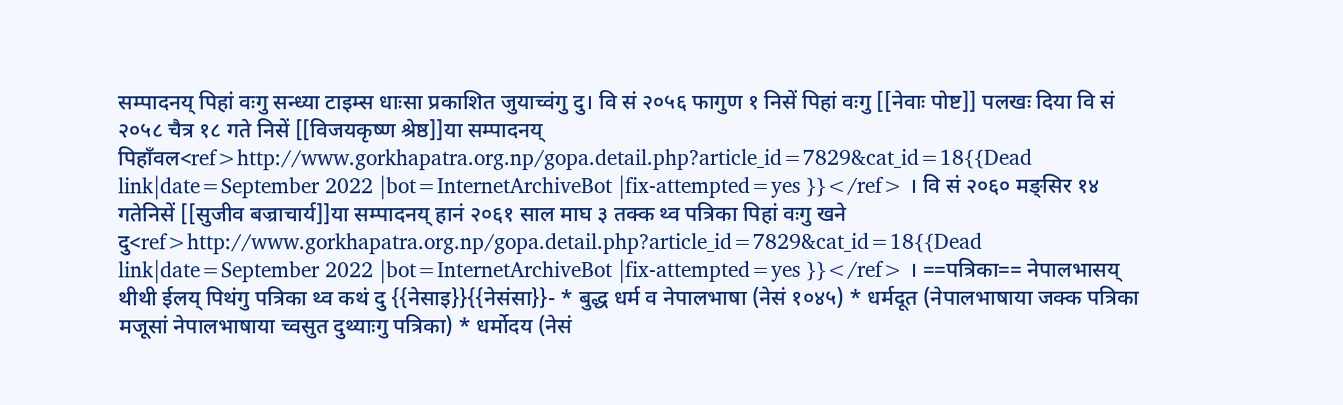सम्पादनय् पिहां वःगु सन्ध्या टाइम्स धाःसा प्रकाशित जुयाच्वंगु दु। वि सं २०५६ फागुण १ निसें पिहां वःगु [[नेवाः पोष्ट]] पलखः दिया वि सं २०५८ चैत्र १८ गते निसें [[विजयकृष्ण श्रेष्ठ]]या सम्पादनय् पिहाँवल<ref>http://www.gorkhapatra.org.np/gopa.detail.php?article_id=7829&cat_id=18{{Dead link|date=September 2022 |bot=InternetArchiveBot |fix-attempted=yes }}</ref> । वि सं २०६० मङ्सिर १४ गतेनिसें [[सुजीव बज्राचार्य]]या सम्पादनय् हानं २०६१ साल माघ ३ तक्क थ्व पत्रिका पिहां वःगु खने दु<ref>http://www.gorkhapatra.org.np/gopa.detail.php?article_id=7829&cat_id=18{{Dead link|date=September 2022 |bot=InternetArchiveBot |fix-attempted=yes }}</ref> । ==पत्रिका== नेपालभासय् थीथी ईलय् पिथंगु पत्रिका थ्व कथं दु {{नेसाइ}}{{नेसंसा}}- * बुद्ध धर्म व नेपालभाषा (नेसं १०४५) * धर्मदूत (नेपालभाषाया जक्क पत्रिका मजूसां नेपालभाषाया च्वसुत दुथ्याःगु पत्रिका) * धर्मोदय (नेसं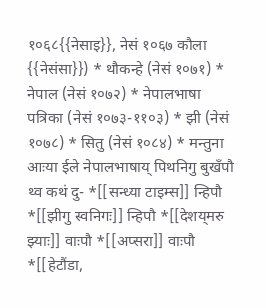१०६८{{नेसाइ}}, नेसं १०६७ कौला {{नेसंसा}}) * थौकन्हे (नेसं १०७१) * नेपाल (नेसं १०७२) * नेपालभाषा पत्रिका (नेसं १०७३-११०३) * झी (नेसं १०७८) * सितु (नेसं १०८४) * मन्तुना आःया ईले नेपालभाषाय् पिथनिगु बुखँपौ थ्व कथं दु- *[[सन्ध्या टाइम्स]] न्हिपौ *[[झीगु स्वनिगः]] न्हिपौ *[[देशय्‌मरु झ्याः]] वाःपौ *[[अप्सरा]] वाःपौ *[[हेटौंडा,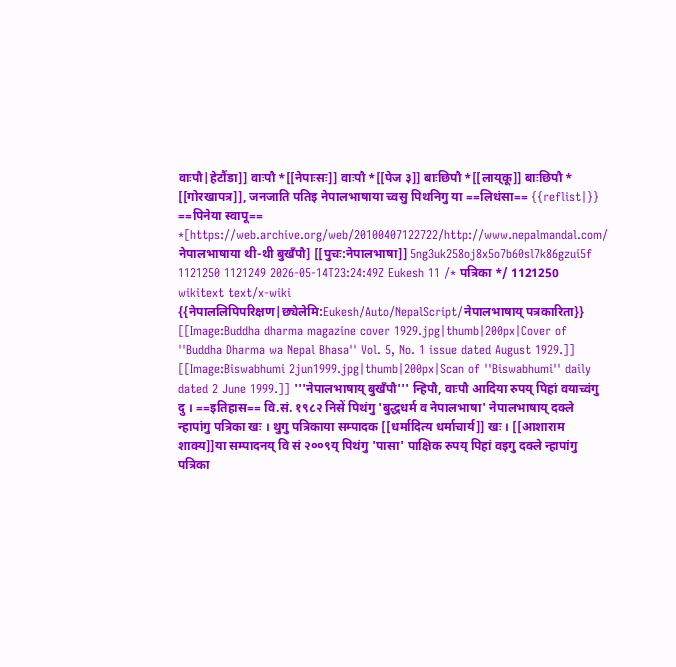वाःपौ|हेटौंडा]] वाःपौ *[[नेपाःसः]] वाःपौ *[[पेज ३]] बाःछिपौ *[[लाय्‌कू]] बाःछिपौ * [[गोरखापत्र]], जनजाति पतिइ नेपालभाषाया च्वसु पिथनिगु या ==लिधंसा== {{reflist|}} ==पिनेया स्वापू== *[https://web.archive.org/web/20100407122722/http://www.nepalmandal.com/ नेपालभाषाया थी-थी बुखँपौ] [[पुचः:नेपालभाषा]] 5ng3uk258oj8x5o7b60sl7k86gzui5f 1121250 1121249 2026-05-14T23:24:49Z Eukesh 11 /* पत्रिका */ 1121250 wikitext text/x-wiki {{नेपाललिपिपरिक्षण|छ्येलेमि:Eukesh/Auto/NepalScript/नेपालभाषाय् पत्रकारिता}} [[Image:Buddha dharma magazine cover 1929.jpg|thumb|200px|Cover of ''Buddha Dharma wa Nepal Bhasa'' Vol. 5, No. 1 issue dated August 1929.]] [[Image:Biswabhumi 2jun1999.jpg|thumb|200px|Scan of ''Biswabhumi'' daily dated 2 June 1999.]] '''नेपालभाषाय् बुखँपौ''' न्हिपौ, वाःपौ आदिया रुपय् पिहां वयाच्वंगु दु । ==इतिहास== वि.सं. १९८२ निसें पिथंगु 'बुद्धधर्म व नेपालभाषा' नेपालभाषाय् दक्ले न्हापांगु पत्रिका खः । थुगु पत्रिकाया सम्पादक [[धर्मादित्य धर्माचार्य]] खः । [[आशाराम शाक्य]]या सम्पादनय् वि सं २००९य् पिथंगु 'पासा' पाक्षिक रुपय् पिहां वइगु दक्ले न्हापांगु पत्रिका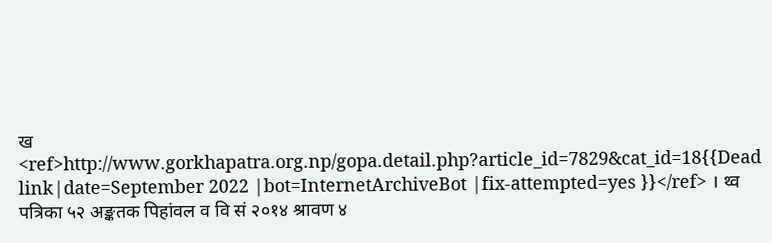ख <ref>http://www.gorkhapatra.org.np/gopa.detail.php?article_id=7829&cat_id=18{{Dead link|date=September 2022 |bot=InternetArchiveBot |fix-attempted=yes }}</ref> । थ्व पत्रिका ५२ अङ्कतक पिहांवल व वि सं २०१४ श्रावण ४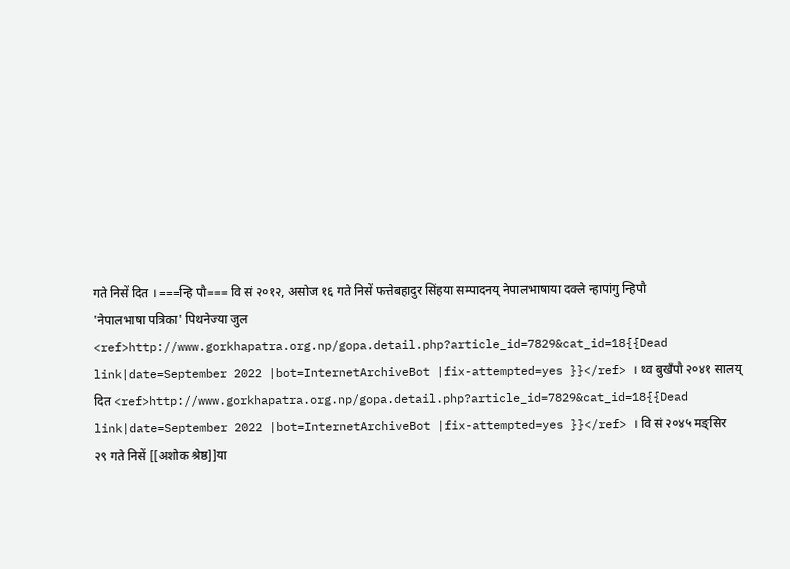गते निसें दित । ===न्हि पौ=== वि सं २०१२, असोज १६ गते निसें फत्तेबहादुर सिंहया सम्पादनय् नेपालभाषाया दक्ले न्हापांगु न्हिपौ 'नेपालभाषा पत्रिका' पिथनेज्या जुल <ref>http://www.gorkhapatra.org.np/gopa.detail.php?article_id=7829&cat_id=18{{Dead link|date=September 2022 |bot=InternetArchiveBot |fix-attempted=yes }}</ref> । थ्व बुखँपौ २०४१ सालय् दित <ref>http://www.gorkhapatra.org.np/gopa.detail.php?article_id=7829&cat_id=18{{Dead link|date=September 2022 |bot=InternetArchiveBot |fix-attempted=yes }}</ref> । वि सं २०४५ मङ्सिर २९ गते निसें [[अशोक श्रेष्ठ]]या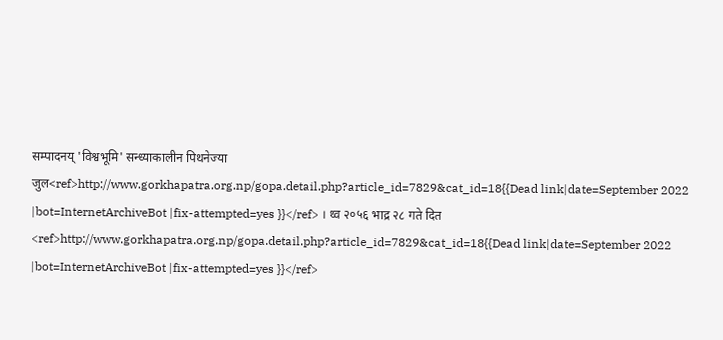सम्पादनय् 'विश्वभूमि' सन्ध्याकालीन पिथनेज्या जुल<ref>http://www.gorkhapatra.org.np/gopa.detail.php?article_id=7829&cat_id=18{{Dead link|date=September 2022 |bot=InternetArchiveBot |fix-attempted=yes }}</ref> । थ्व २०५६ भाद्र २८ गते दित <ref>http://www.gorkhapatra.org.np/gopa.detail.php?article_id=7829&cat_id=18{{Dead link|date=September 2022 |bot=InternetArchiveBot |fix-attempted=yes }}</ref>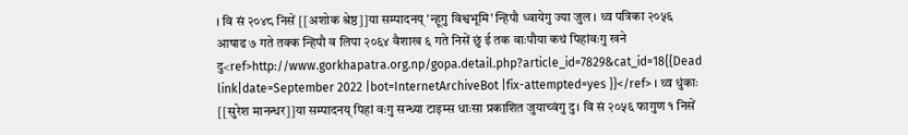। वि सं २०४८ निसें [[अशोक श्रेष्ठ]]या सम्पादनय् 'न्हूगु विश्वभूमि' न्हिपौ ध्वायेगु ज्या जुल । थ्व पत्रिका २०५६ आषाढ ७ गते तक्क न्हिपौ व लिपा २०६४ वैशाख ६ गते निसें छुं ई तक वाःपौया कथं पिहांवःगु खने दु<ref>http://www.gorkhapatra.org.np/gopa.detail.php?article_id=7829&cat_id=18{{Dead link|date=September 2022 |bot=InternetArchiveBot |fix-attempted=yes }}</ref> । थ्व धुंकाः [[सुरेश मानन्धर]]या सम्पादनय् पिहां वःगु सन्ध्या टाइम्स धाःसा प्रकाशित जुयाच्वंगु दु। वि सं २०५६ फागुण १ निसें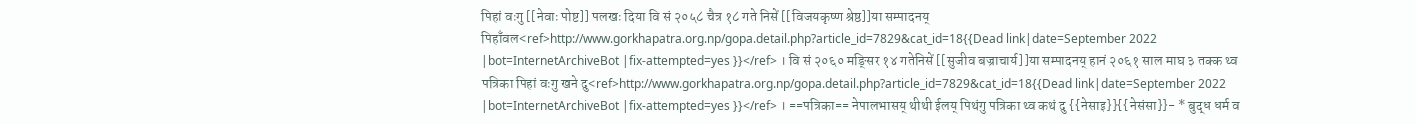पिहां वःगु [[नेवाः पोष्ट]] पलखः दिया वि सं २०५८ चैत्र १८ गते निसें [[विजयकृष्ण श्रेष्ठ]]या सम्पादनय् पिहाँवल<ref>http://www.gorkhapatra.org.np/gopa.detail.php?article_id=7829&cat_id=18{{Dead link|date=September 2022 |bot=InternetArchiveBot |fix-attempted=yes }}</ref> । वि सं २०६० मङ्सिर १४ गतेनिसें [[सुजीव बज्राचार्य]]या सम्पादनय् हानं २०६१ साल माघ ३ तक्क थ्व पत्रिका पिहां वःगु खने दु<ref>http://www.gorkhapatra.org.np/gopa.detail.php?article_id=7829&cat_id=18{{Dead link|date=September 2022 |bot=InternetArchiveBot |fix-attempted=yes }}</ref> । ==पत्रिका== नेपालभासय् थीथी ईलय् पिथंगु पत्रिका थ्व कथं दु {{नेसाइ}}{{नेसंसा}}- * बुद्ध धर्म व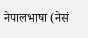नेपालभाषा (नेसं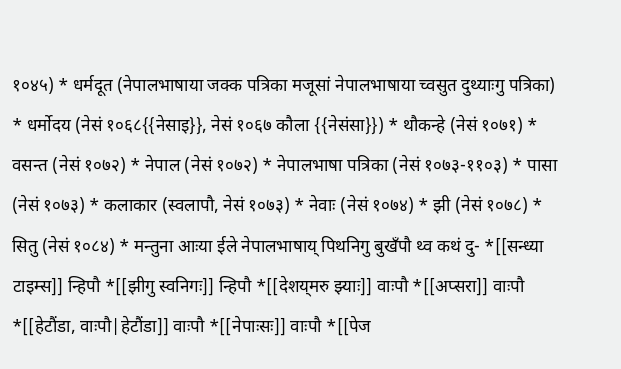१०४५) * धर्मदूत (नेपालभाषाया जक्क पत्रिका मजूसां नेपालभाषाया च्वसुत दुथ्याःगु पत्रिका) * धर्मोदय (नेसं १०६८{{नेसाइ}}, नेसं १०६७ कौला {{नेसंसा}}) * थौकन्हे (नेसं १०७१) * वसन्त (नेसं १०७२) * नेपाल (नेसं १०७२) * नेपालभाषा पत्रिका (नेसं १०७३-११०३) * पासा (नेसं १०७३) * कलाकार (स्वलापौ, नेसं १०७३) * नेवाः (नेसं १०७४) * झी (नेसं १०७८) * सितु (नेसं १०८४) * मन्तुना आःया ईले नेपालभाषाय् पिथनिगु बुखँपौ थ्व कथं दु- *[[सन्ध्या टाइम्स]] न्हिपौ *[[झीगु स्वनिगः]] न्हिपौ *[[देशय्‌मरु झ्याः]] वाःपौ *[[अप्सरा]] वाःपौ *[[हेटौंडा, वाःपौ|हेटौंडा]] वाःपौ *[[नेपाःसः]] वाःपौ *[[पेज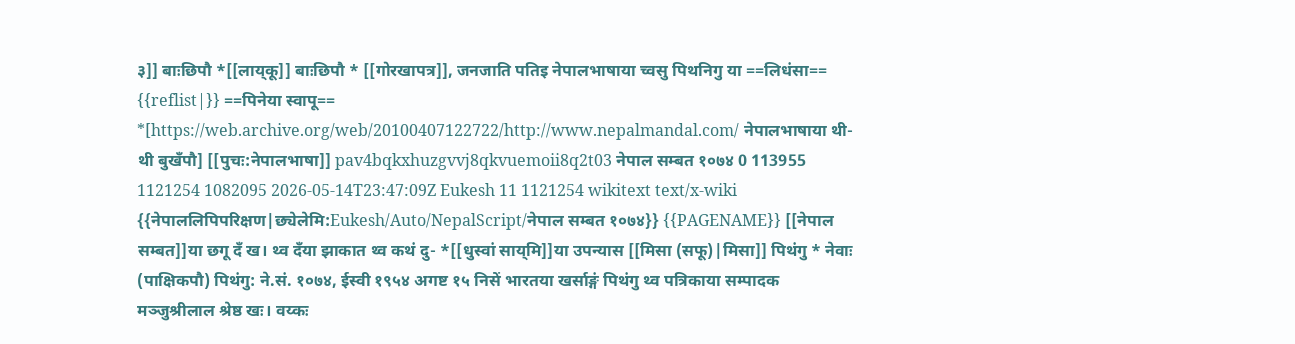३]] बाःछिपौ *[[लाय्‌कू]] बाःछिपौ * [[गोरखापत्र]], जनजाति पतिइ नेपालभाषाया च्वसु पिथनिगु या ==लिधंसा== {{reflist|}} ==पिनेया स्वापू== *[https://web.archive.org/web/20100407122722/http://www.nepalmandal.com/ नेपालभाषाया थी-थी बुखँपौ] [[पुचः:नेपालभाषा]] pav4bqkxhuzgvvj8qkvuemoii8q2t03 नेपाल सम्बत १०७४ 0 113955 1121254 1082095 2026-05-14T23:47:09Z Eukesh 11 1121254 wikitext text/x-wiki {{नेपाललिपिपरिक्षण|छ्येलेमि:Eukesh/Auto/NepalScript/नेपाल सम्बत १०७४}} {{PAGENAME}} [[नेपाल सम्बत]]या छगू दँ ख। थ्व दँया झाकात थ्व कथं दु- *[[धुस्वां साय्‌मि]]या उपन्यास [[मिसा (सफू)|मिसा]] पिथंगु * नेवाः (पाक्षिकपौ) पिथंगु: ने.सं. १०७४, ईस्वी १९५४ अगष्ट १५ निसें भारतया खर्साङ्गं पिथंगु थ्व पत्रिकाया सम्पादक मञ्जुश्रीलाल श्रेष्ठ खः। वय्कः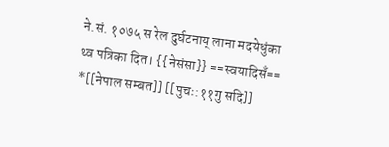ने.सं. १०७५ स रेल दुर्घटनाय्‌ लाना मदयेधुंका थ्व पत्रिका दित। {{नेसंसा}} ==स्वयादिसँ== *[[नेपाल सम्बत]] [[पुचः:११गु सदि]]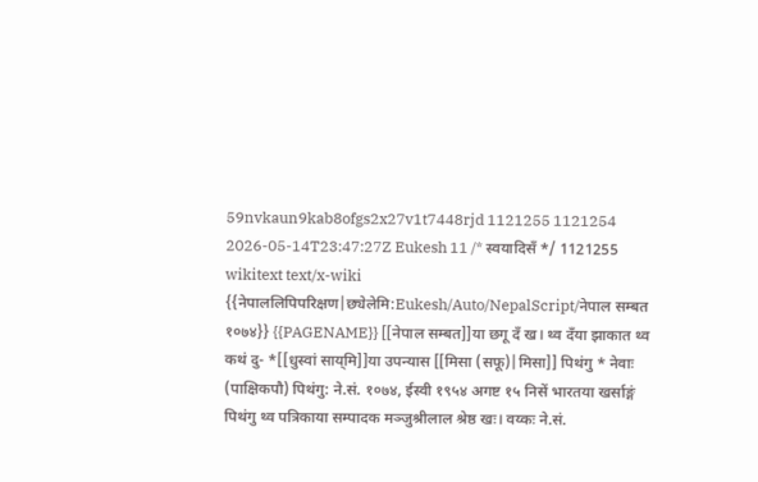59nvkaun9kab8ofgs2x27v1t7448rjd 1121255 1121254 2026-05-14T23:47:27Z Eukesh 11 /* स्वयादिसँ */ 1121255 wikitext text/x-wiki {{नेपाललिपिपरिक्षण|छ्येलेमि:Eukesh/Auto/NepalScript/नेपाल सम्बत १०७४}} {{PAGENAME}} [[नेपाल सम्बत]]या छगू दँ ख। थ्व दँया झाकात थ्व कथं दु- *[[धुस्वां साय्‌मि]]या उपन्यास [[मिसा (सफू)|मिसा]] पिथंगु * नेवाः (पाक्षिकपौ) पिथंगु: ने.सं. १०७४, ईस्वी १९५४ अगष्ट १५ निसें भारतया खर्साङ्गं पिथंगु थ्व पत्रिकाया सम्पादक मञ्जुश्रीलाल श्रेष्ठ खः। वय्कः ने.सं.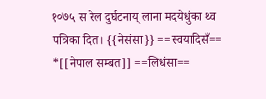१०७५ स रेल दुर्घटनाय्‌ लाना मदयेधुंका थ्व पत्रिका दित। {{नेसंसा}} ==स्वयादिसँ== *[[नेपाल सम्बत]] ==लिधंसा==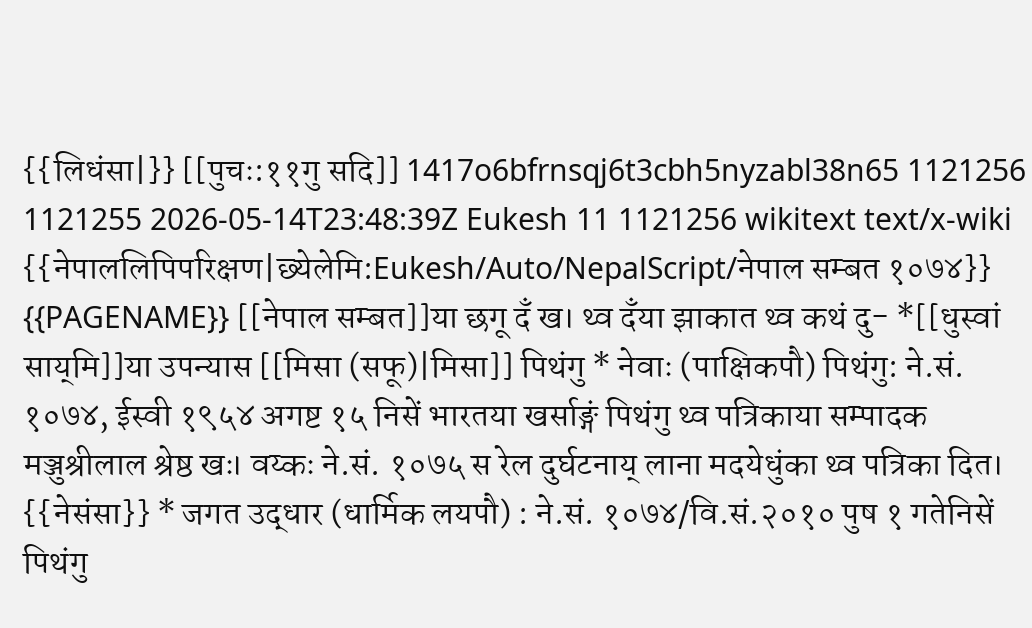{{लिधंसा|}} [[पुचः:११गु सदि]] 1417o6bfrnsqj6t3cbh5nyzabl38n65 1121256 1121255 2026-05-14T23:48:39Z Eukesh 11 1121256 wikitext text/x-wiki {{नेपाललिपिपरिक्षण|छ्येलेमि:Eukesh/Auto/NepalScript/नेपाल सम्बत १०७४}} {{PAGENAME}} [[नेपाल सम्बत]]या छगू दँ ख। थ्व दँया झाकात थ्व कथं दु- *[[धुस्वां साय्‌मि]]या उपन्यास [[मिसा (सफू)|मिसा]] पिथंगु * नेवाः (पाक्षिकपौ) पिथंगु: ने.सं. १०७४, ईस्वी १९५४ अगष्ट १५ निसें भारतया खर्साङ्गं पिथंगु थ्व पत्रिकाया सम्पादक मञ्जुश्रीलाल श्रेष्ठ खः। वय्कः ने.सं. १०७५ स रेल दुर्घटनाय्‌ लाना मदयेधुंका थ्व पत्रिका दित। {{नेसंसा}} * जगत उद्धार (धार्मिक लयपौ) : ने.सं. १०७४/वि.सं.२०१० पुष १ गतेनिसें पिथंगु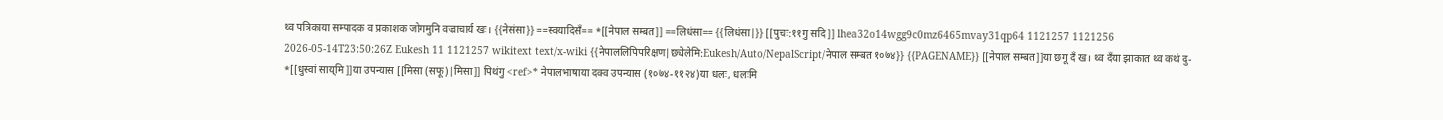थ्व पत्रिकाया सम्पादक व प्रकाशक जोगमुनि वज्राचार्य खः। {{नेसंसा}} ==स्वयादिसँ== *[[नेपाल सम्बत]] ==लिधंसा== {{लिधंसा|}} [[पुचः:११गु सदि]] lhea32o14wgg9c0mz6465mvay31qp64 1121257 1121256 2026-05-14T23:50:26Z Eukesh 11 1121257 wikitext text/x-wiki {{नेपाललिपिपरिक्षण|छ्येलेमि:Eukesh/Auto/NepalScript/नेपाल सम्बत १०७४}} {{PAGENAME}} [[नेपाल सम्बत]]या छगू दँ ख। थ्व दँया झाकात थ्व कथं दु- *[[धुस्वां साय्‌मि]]या उपन्यास [[मिसा (सफू)|मिसा]] पिथंगु <ref>* नेपालभाषाया दक्व उपन्यास (१०७४-११२४)या धलः, धलःमि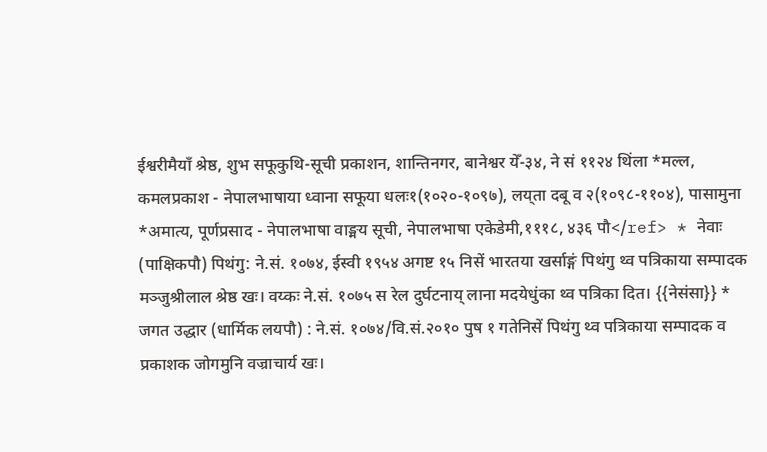ईश्वरीमैयाँ श्रेष्ठ, शुभ सफूकुथि-सूची प्रकाशन, शान्तिनगर, बानेश्वर येँ-३४, ने सं ११२४ थिंला *मल्ल, कमलप्रकाश - नेपालभाषाया ध्वाना सफूया धलः१(१०२०-१०९७), लय्‌ता दबू व २(१०९८-११०४), पासामुना *अमात्य, पूर्णप्रसाद - नेपालभाषा वाङ्मय सूची, नेपालभाषा एकेडेमी,१११८, ४३६ पौ</ref> * नेवाः (पाक्षिकपौ) पिथंगु: ने.सं. १०७४, ईस्वी १९५४ अगष्ट १५ निसें भारतया खर्साङ्गं पिथंगु थ्व पत्रिकाया सम्पादक मञ्जुश्रीलाल श्रेष्ठ खः। वय्कः ने.सं. १०७५ स रेल दुर्घटनाय्‌ लाना मदयेधुंका थ्व पत्रिका दित। {{नेसंसा}} * जगत उद्धार (धार्मिक लयपौ) : ने.सं. १०७४/वि.सं.२०१० पुष १ गतेनिसें पिथंगु थ्व पत्रिकाया सम्पादक व प्रकाशक जोगमुनि वज्राचार्य खः।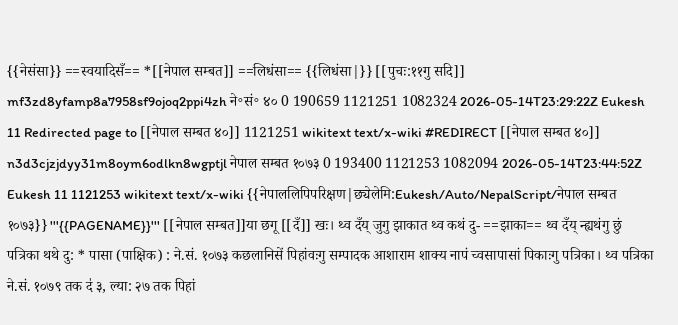{{नेसंसा}} ==स्वयादिसँ== *[[नेपाल सम्बत]] ==लिधंसा== {{लिधंसा|}} [[पुचः:११गु सदि]] mf3zd8yfamp8a7958sf9ojoq2ppi4zh ने॰सं॰ ४० 0 190659 1121251 1082324 2026-05-14T23:29:22Z Eukesh 11 Redirected page to [[नेपाल सम्बत ४०]] 1121251 wikitext text/x-wiki #REDIRECT [[नेपाल सम्बत ४०]] n3d3cjzjdyy31m8oym6odlkn8wgptjl नेपाल सम्बत १०७३ 0 193400 1121253 1082094 2026-05-14T23:44:52Z Eukesh 11 1121253 wikitext text/x-wiki {{नेपाललिपिपरिक्षण|छ्येलेमि:Eukesh/Auto/NepalScript/नेपाल सम्बत १०७३}} '''{{PAGENAME}}''' [[नेपाल सम्बत]]या छगू [[दँ]] खः। थ्व दँय् जुगु झाकात थ्व कथं दु- ==झाका== थ्व दँय् न्ह्यथंगु छुं पत्रिका थथे दु: * पासा (पाक्षिक) : ने.सं. १०७३ कछलानिसें पिहांवःगु सम्पादक आशाराम शाक्य नापं च्वसापासां पिकाःगु पत्रिका। थ्व पत्रिका ने.सं. १०७९ तक द॑ ३, ल्या: २७ तक पिहां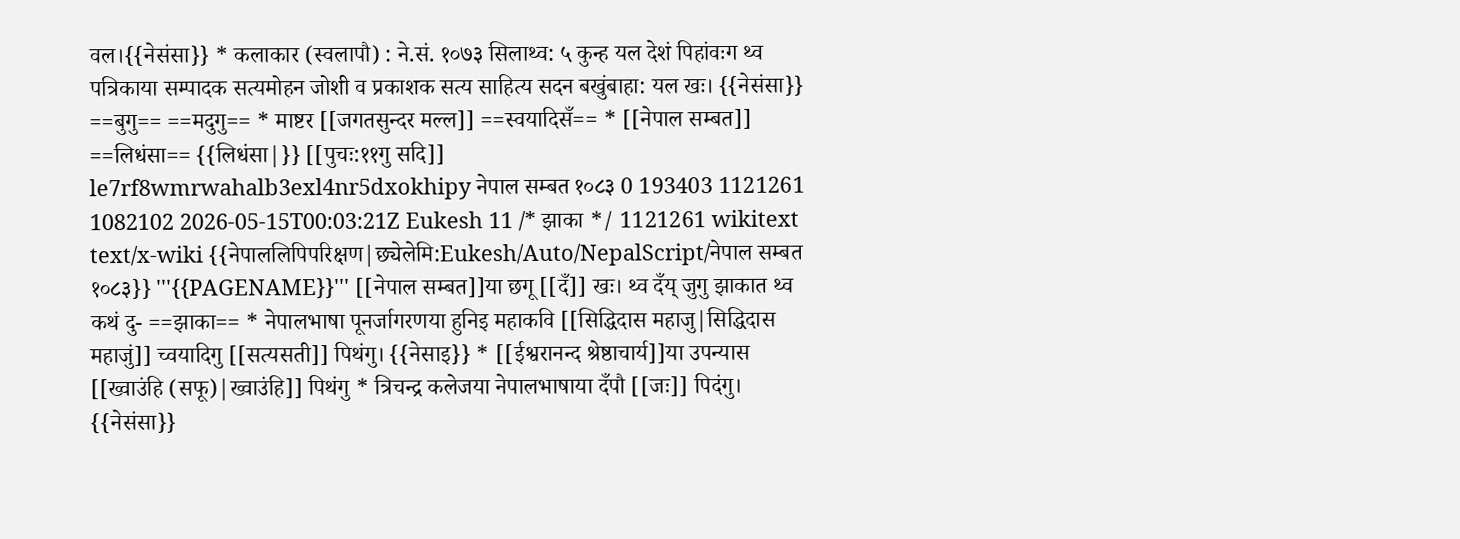वल।{{नेसंसा}} * कलाकार (स्वलापौ) : ने.सं. १०७३ सिलाथ्व: ५ कुन्ह यल देशं पिहांवःग थ्व पत्रिकाया सम्पादक सत्यमोहन जोशी व प्रकाशक सत्य साहित्य सदन बखुंबाहा: यल खः। {{नेसंसा}} ==बुगु== ==मदुगु== * माष्टर [[जगतसुन्दर मल्ल]] ==स्वयादिसँ== * [[नेपाल सम्बत]] ==लिधंसा== {{लिधंसा|}} [[पुचः:११गु सदि]] le7rf8wmrwahalb3exl4nr5dxokhipy नेपाल सम्बत १०८३ 0 193403 1121261 1082102 2026-05-15T00:03:21Z Eukesh 11 /* झाका */ 1121261 wikitext text/x-wiki {{नेपाललिपिपरिक्षण|छ्येलेमि:Eukesh/Auto/NepalScript/नेपाल सम्बत १०८३}} '''{{PAGENAME}}''' [[नेपाल सम्बत]]या छगू [[दँ]] खः। थ्व दँय् जुगु झाकात थ्व कथं दु- ==झाका== * नेपालभाषा पूनर्जागरणया हुनिइ महाकवि [[सिद्धिदास महाजु|सिद्धिदास महाजुं]] च्वयादिगु [[सत्यसती]] पिथंगु। {{नेसाइ}} * [[ईश्वरानन्द श्रेष्ठाचार्य]]या उपन्यास [[ख्वाउंहि (सफू)|ख्वाउंहि]] पिथंगु * त्रिचन्द्र कलेजया नेपालभाषाया दँपौ [[जः]] पिदंगु। {{नेसंसा}}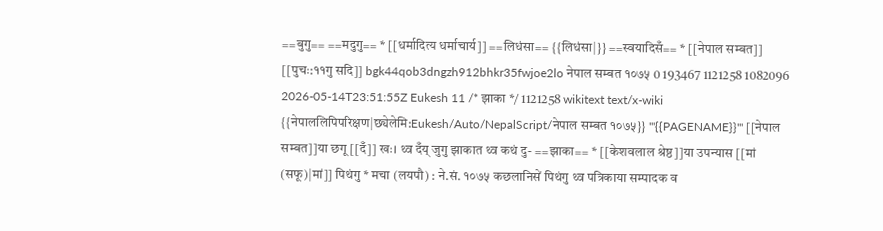==बुगु== ==मदुगु== * [[धर्मादित्य धर्माचार्य]] ==लिधंसा== {{लिधंसा|}} ==स्वयादिसँ== * [[नेपाल सम्बत]] [[पुचः:११गु सदि]] bgk44qob3dngzh912bhkr35fwjoe2lo नेपाल सम्बत १०७५ 0 193467 1121258 1082096 2026-05-14T23:51:55Z Eukesh 11 /* झाका */ 1121258 wikitext text/x-wiki {{नेपाललिपिपरिक्षण|छ्येलेमि:Eukesh/Auto/NepalScript/नेपाल सम्बत १०७५}} '''{{PAGENAME}}''' [[नेपाल सम्बत]]या छगू [[दँ]] खः। थ्व दँय् जुगु झाकात थ्व कथं दु- ==झाका== * [[केशवलाल श्रेष्ठ]]या उपन्यास [[मां (सफू)|मां]] पिथंगु * मचा (लयपौ) : ने.सं. १०७५ कछलानिसें पिथंगु थ्व पत्रिकाया सम्पादक व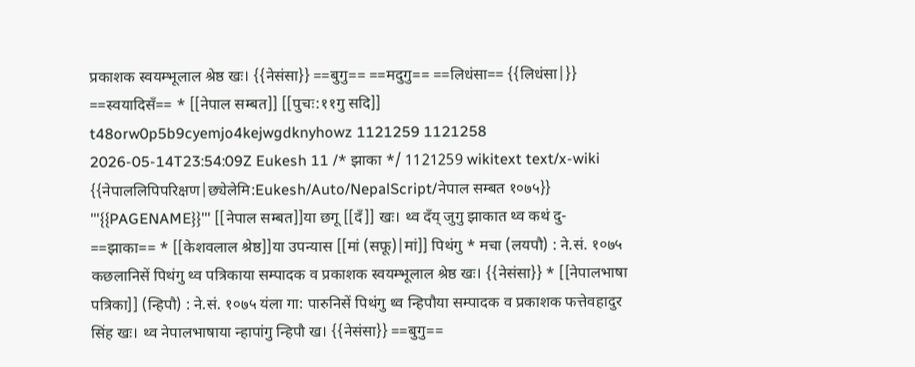प्रकाशक स्वयम्भूलाल श्रेष्ठ खः। {{नेसंसा}} ==बुगु== ==मदुगु== ==लिधंसा== {{लिधंसा|}} ==स्वयादिसँ== * [[नेपाल सम्बत]] [[पुचः:११गु सदि]] t48orw0p5b9cyemjo4kejwgdknyhowz 1121259 1121258 2026-05-14T23:54:09Z Eukesh 11 /* झाका */ 1121259 wikitext text/x-wiki {{नेपाललिपिपरिक्षण|छ्येलेमि:Eukesh/Auto/NepalScript/नेपाल सम्बत १०७५}} '''{{PAGENAME}}''' [[नेपाल सम्बत]]या छगू [[दँ]] खः। थ्व दँय् जुगु झाकात थ्व कथं दु- ==झाका== * [[केशवलाल श्रेष्ठ]]या उपन्यास [[मां (सफू)|मां]] पिथंगु * मचा (लयपौ) : ने.सं. १०७५ कछलानिसें पिथंगु थ्व पत्रिकाया सम्पादक व प्रकाशक स्वयम्भूलाल श्रेष्ठ खः। {{नेसंसा}} * [[नेपालभाषा पत्रिका]] (न्हिपौ) : ने.सं. १०७५ यंला गा: पारुनिसें पिथंगु थ्व न्हिपौया सम्पादक व प्रकाशक फत्तेवहादुर सिंह खः। थ्व नेपालभाषाया न्हापांगु न्हिपौ ख। {{नेसंसा}} ==बुगु==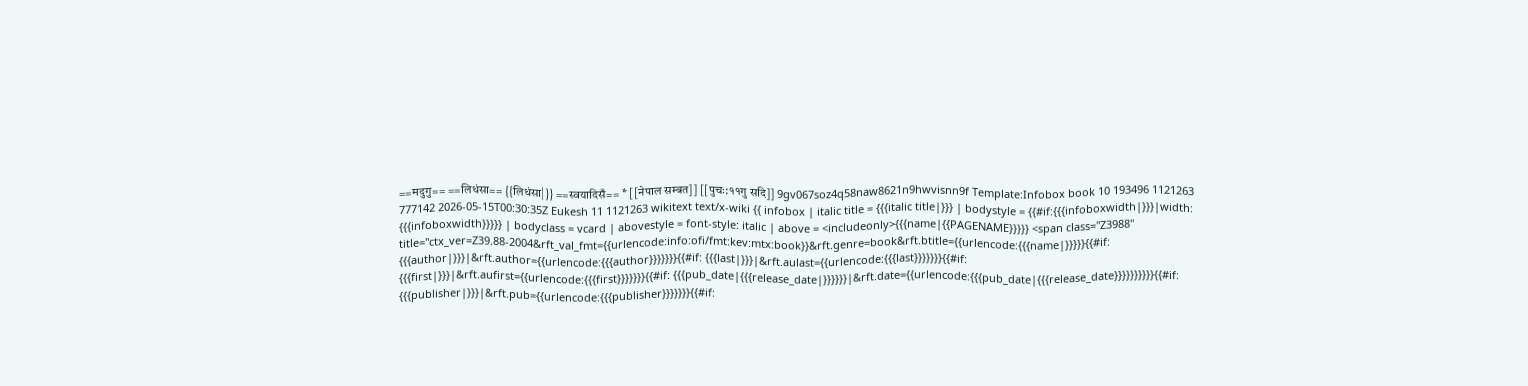==मदुगु== ==लिधंसा== {{लिधंसा|}} ==स्वयादिसँ== * [[नेपाल सम्बत]] [[पुचः:११गु सदि]] 9gv067soz4q58naw8621n9hwvisnn9f Template:Infobox book 10 193496 1121263 777142 2026-05-15T00:30:35Z Eukesh 11 1121263 wikitext text/x-wiki {{ infobox | italic title = {{{italic title|}}} | bodystyle = {{#if:{{{infoboxwidth|}}}|width: {{{infoboxwidth}}}}} | bodyclass = vcard | abovestyle = font-style: italic | above = <includeonly>{{{name|{{PAGENAME}}}}} <span class="Z3988" title="ctx_ver=Z39.88-2004&rft_val_fmt={{urlencode:info:ofi/fmt:kev:mtx:book}}&rft.genre=book&rft.btitle={{urlencode:{{{name|}}}}}{{#if: {{{author|}}}|&rft.author={{urlencode:{{{author}}}}}}}{{#if: {{{last|}}}|&rft.aulast={{urlencode:{{{last}}}}}}}{{#if: {{{first|}}}|&rft.aufirst={{urlencode:{{{first}}}}}}}{{#if: {{{pub_date|{{{release_date|}}}}}}|&rft.date={{urlencode:{{{pub_date|{{{release_date}}}}}}}}}}{{#if: {{{publisher|}}}|&rft.pub={{urlencode:{{{publisher}}}}}}}{{#if: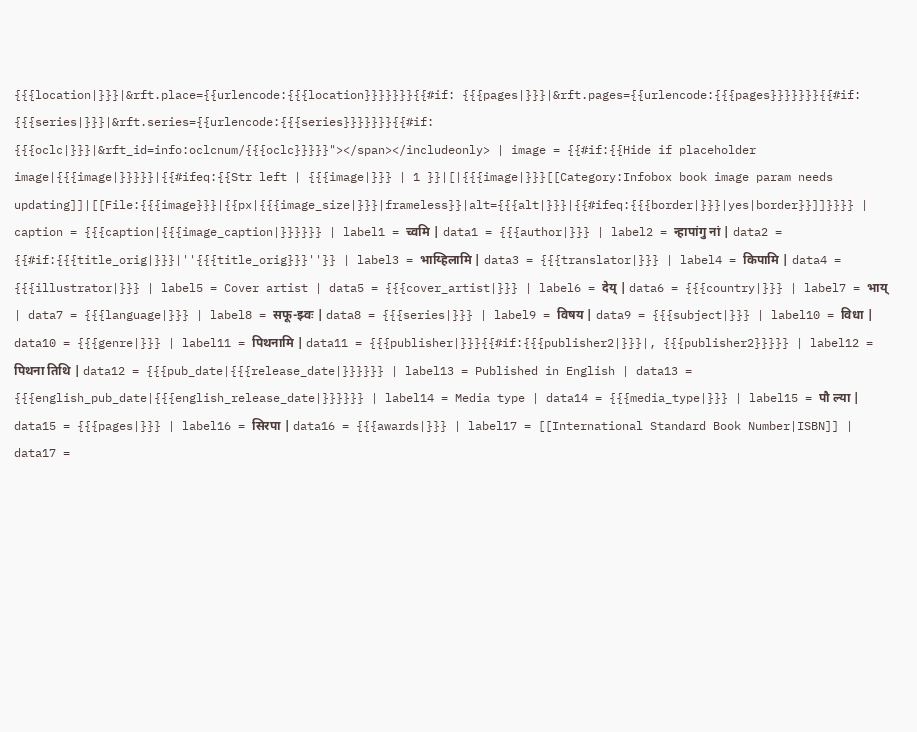{{{location|}}}|&rft.place={{urlencode:{{{location}}}}}}}{{#if: {{{pages|}}}|&rft.pages={{urlencode:{{{pages}}}}}}}{{#if: {{{series|}}}|&rft.series={{urlencode:{{{series}}}}}}}{{#if: {{{oclc|}}}|&rft_id=info:oclcnum/{{{oclc}}}}}"></span></includeonly> | image = {{#if:{{Hide if placeholder image|{{{image|}}}}}|{{#ifeq:{{Str left | {{{image|}}} | 1 }}|[|{{{image|}}}[[Category:Infobox book image param needs updating]]|[[File:{{{image}}}|{{px|{{{image_size|}}}|frameless}}|alt={{{alt|}}}|{{#ifeq:{{{border|}}}|yes|border}}]]}}}} | caption = {{{caption|{{{image_caption|}}}}}} | label1 = च्वमि | data1 = {{{author|}}} | label2 = न्हापांगु नां | data2 = {{#if:{{{title_orig|}}}|''{{{title_orig}}}''}} | label3 = भाय्हिलामि | data3 = {{{translator|}}} | label4 = किपामि | data4 = {{{illustrator|}}} | label5 = Cover artist | data5 = {{{cover_artist|}}} | label6 = देय् | data6 = {{{country|}}} | label7 = भाय् | data7 = {{{language|}}} | label8 = सफू-झ्वः | data8 = {{{series|}}} | label9 = विषय | data9 = {{{subject|}}} | label10 = विधा | data10 = {{{genre|}}} | label11 = पिथनामि | data11 = {{{publisher|}}}{{#if:{{{publisher2|}}}|, {{{publisher2}}}}} | label12 = पिथना तिथि | data12 = {{{pub_date|{{{release_date|}}}}}} | label13 = Published in English | data13 = {{{english_pub_date|{{{english_release_date|}}}}}} | label14 = Media type | data14 = {{{media_type|}}} | label15 = पौ ल्या | data15 = {{{pages|}}} | label16 = सिरपा | data16 = {{{awards|}}} | label17 = [[International Standard Book Number|ISBN]] | data17 =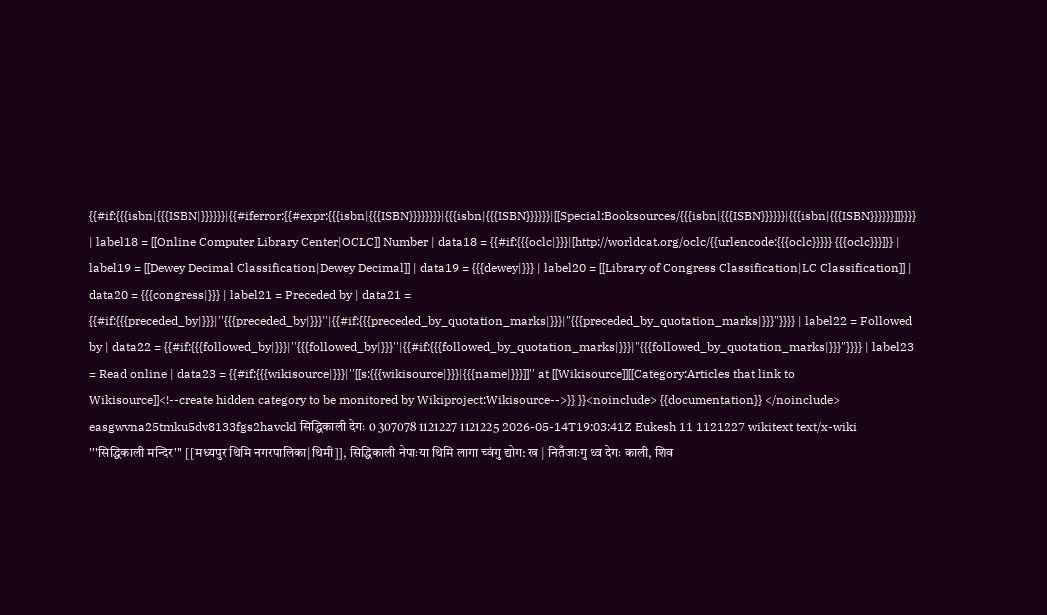{{#if:{{{isbn|{{{ISBN|}}}}}}|{{#iferror:{{#expr:{{{isbn|{{{ISBN}}}}}}}}|{{{isbn|{{{ISBN}}}}}}|[[Special:Booksources/{{{isbn|{{{ISBN}}}}}}|{{{isbn|{{{ISBN}}}}}}]]}}}} | label18 = [[Online Computer Library Center|OCLC]] Number | data18 = {{#if:{{{oclc|}}}|[http://worldcat.org/oclc/{{urlencode:{{{oclc}}}}} {{{oclc}}}]}} | label19 = [[Dewey Decimal Classification|Dewey Decimal]] | data19 = {{{dewey|}}} | label20 = [[Library of Congress Classification|LC Classification]] | data20 = {{{congress|}}} | label21 = Preceded by | data21 = {{#if:{{{preceded_by|}}}|''{{{preceded_by|}}}''|{{#if:{{{preceded_by_quotation_marks|}}}|"{{{preceded_by_quotation_marks|}}}"}}}} | label22 = Followed by | data22 = {{#if:{{{followed_by|}}}|''{{{followed_by|}}}''|{{#if:{{{followed_by_quotation_marks|}}}|"{{{followed_by_quotation_marks|}}}"}}}} | label23 = Read online | data23 = {{#if:{{{wikisource|}}}|''[[s:{{{wikisource|}}}|{{{name|}}}]]'' at [[Wikisource]][[Category:Articles that link to Wikisource]]<!--create hidden category to be monitored by Wikiproject:Wikisource-->}} }}<noinclude> {{documentation}} </noinclude> easgwvna25tmku5dv8133fgs2havckl सिद्धिकाली देगः 0 307078 1121227 1121225 2026-05-14T19:03:41Z Eukesh 11 1121227 wikitext text/x-wiki   '''सिद्धिकाली मन्दिर''' [[मध्यपुर थिमि नगरपालिका|थिमी]], सिद्धिकाली नेपाःया थिमि लागा च्वंगु द्योग: ख | नितँजाःगु थ्व देगः काली, शिव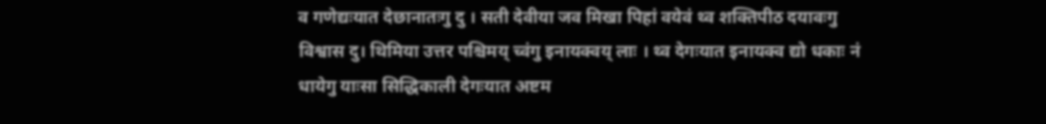व गणेद्यःयात देछानातःगु दु । सती देवीया जव मिखा पिहां वयेवं थ्व शक्तिपीठ दयावःगु विश्वास दु। थिमिया उत्तर पश्चिमय् च्वंगु इनायक्वय् लाः । थ्व देगःयात इनायक्व द्यो धकाः नं धायेगु याःसा सिद्धिकाली देगःयात अष्टम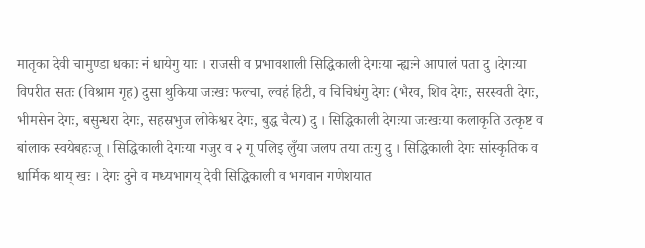मातृका देवी चामुण्डा धकाः नं धायेगु याः । राजसी व प्रभावशाली सिद्धिकाली देगःया न्ह्यःने आपालं पता दु ।देगःया विपरीत सतः (विश्राम गृह) दुसा थुकिया जःखः फल्चा, ल्वहं हिटी, व चिचिधंगु देगः (भैरव, शिव देगः, सरस्वती देगः, भीमसेन देगः, बसुन्धरा देगः, सहस्रभुज लोकेश्वर देगः, बुद्ध चैत्य) दु । सिद्धिकाली देगःया जःखःया कलाकृति उत्कृष्ट व बांलाक स्वयेबहःजू । सिद्धिकाली देगःया गजुर व २ गू पलिइ लुँया जलप तया तःगु दु । सिद्धिकाली देगः सांस्कृतिक व धार्मिक थाय् खः । देगः दुने व मध्यभागय् देवी सिद्धिकाली व भगवान गणेशयात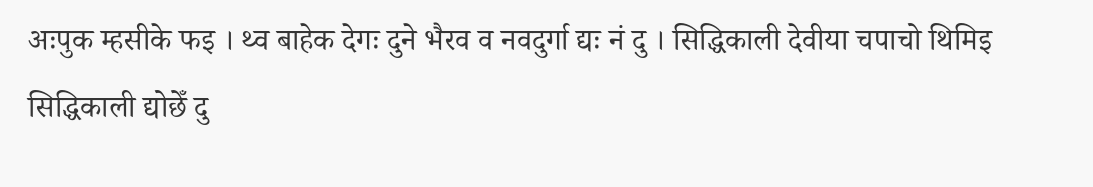अःपुक म्हसीके फइ । थ्व बाहेक देगः दुने भैरव व नवदुर्गा द्यः नं दु । सिद्धिकाली देवीया चपाचो थिमिइ सिद्धिकाली द्योछेँ दु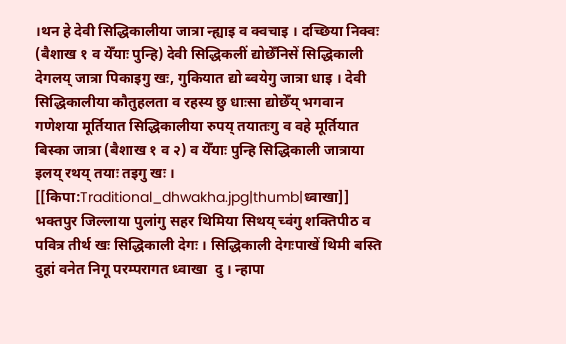।थन हे देवी सिद्धिकालीया जात्रा न्ह्याइ व क्वचाइ । दच्छिया निक्वः (बैशाख १ व येँयाः पुन्हि) देवी सिद्धिकलीं द्योछेँनिसें सिद्धिकाली देगलय् जात्रा पिकाइगु खः, गुकियात द्यो ब्वयेगु जात्रा धाइ । देवी सिद्धिकालीया कौतुहलता व रहस्य छु धाःसा द्योछेँय् भगवान गणेशया मूर्तियात सिद्धिकालीया रुपय् तयातःगु व वहे मूर्तियात बिस्का जात्रा (बैशाख १ व २) व येँयाः पुन्हि सिद्धिकाली जात्राया इलय् रथय् तयाः तइगु खः । [[किपा:Traditional_dhwakha.jpg|thumb|ध्वाखा]] भक्तपुर जिल्लाया पुलांगु सहर थिमिया सिथय् च्वंगु शक्तिपीठ व पवित्र तीर्थ खः सिद्धिकाली देगः । सिद्धिकाली देगःपाखें थिमी बस्ति  दुहां वनेत निगू परम्परागत ध्वाखा  दु । न्हापा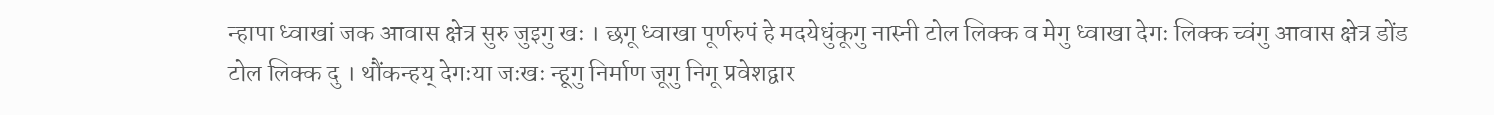न्हापा ध्वाखां जक आवास क्षेत्र सुरु जुइगु खः । छगू ध्वाखा पूर्णरुपं हे मदयेधुंकूगु नास्नी टोल लिक्क व मेगु ध्वाखा देगः लिक्क च्वंगु आवास क्षेत्र डोंड टोल लिक्क दु । थौंकन्हय् देगःया जःखः न्हूगु निर्माण जूगु निगू प्रवेशद्वार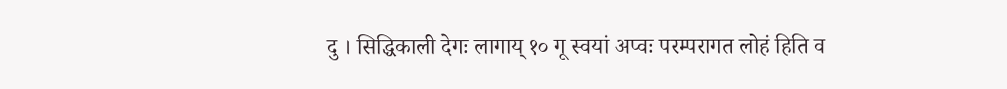दु । सिद्धिकाली देगः लागाय् १० गू स्वयां अप्वः परम्परागत लोहं हिति व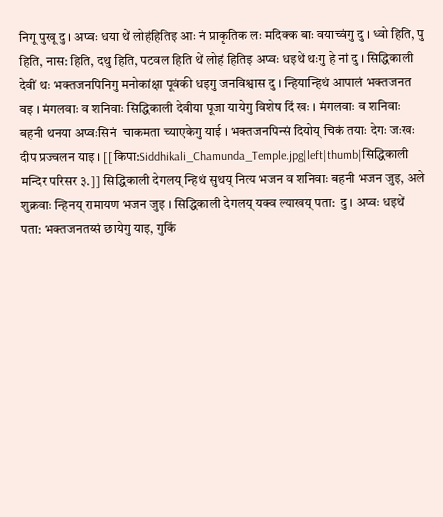निगू पुखू दु । अप्वः धया थें लोहंहितिइ आः नं प्राकृतिक लः मदिक्क बाः वयाच्वंगु दु । ध्वो हिति, पु हिति, नास: हिति, दथु हिति, पटवल हिति थें लोहं हितिइ अप्वः धइथें थःगु हे नां दु । सिद्धिकाली देवीं थः भक्तजनपिनिगु मनोकांक्षा पूवंकी धइगु जनविश्वास दु । न्हियान्हिथं आपालं भक्तजनत वइ । मंगलवाः व शनिवाः सिद्धिकाली देवीया पूजा यायेगु विशेष दिं खः । मंगलवाः व शनिवाः बहनी थनया अप्वःसिनं  चाकमता च्याएकेगु याई । भक्तजनपिन्सं दियोय् चिकं तयाः देगः जःखः दीप प्रज्वलन याइ । [[किपा:Siddhikali_Chamunda_Temple.jpg|left|thumb|सिद्धिकाली मन्दिर परिसर ३.]] सिद्धिकाली देगलय् न्हिथं सुथय् नित्य भजन व शनिवाः बहनी भजन जुइ, अले शुक्रवाः न्हिनय् रामायण भजन जुइ । सिद्धिकाली देगलय् यक्व ल्याखय् पता:  दु । अप्वः धइथें पता: भक्तजनतय्सं छायेगु याइ, गुकिं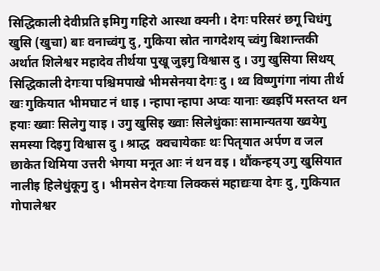सिद्धिकाली देवीप्रति इमिगु गहिरो आस्था क्यनी । देगः परिसरं छगू चिधंगु खुसि (खुचा) बाः वनाच्वंगु दु, गुकिया स्रोत नागदेशय् च्वंगु बिशान्तकी अर्थात शिलेश्वर महादेव तीर्थया पुखू जुइगु विश्वास दु । उगु खुसिया सिथय् सिद्धिकाली देगःया पश्चिमपाखे भीमसेनया देगः दु । थ्व विष्णुगंगा नांया तीर्थ खः गुकियात भीमघाट नं धाइ । न्हापा न्हापा अप्वः यानाः ख्वइपिं मस्तय्त थन हयाः ख्वाः सिलेगु याइ । उगु खुसिइ ख्वाः सिलेधुंकाः सामान्यतया ख्वयेगु समस्या दिइगु विश्वास दु । श्राद्ध  क्वचायेकाः थः पितृयात अर्पण व जल छाकेत थिमिया उत्तरी भेगया मनूत आः नं थन वइ । थौंकन्हय् उगु खुसियात नालीइ हिलेधुंकूगु दु । भीमसेन देगःया लिक्कसं महाद्यःया देगः दु, गुकियात गोपालेश्वर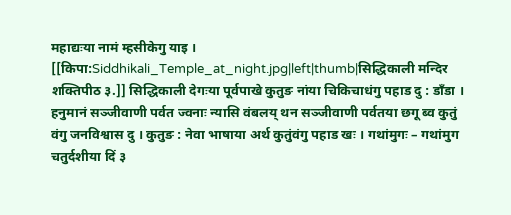महाद्यःया नामं म्हसीकेगु याइ । [[किपा:Siddhikali_Temple_at_night.jpg|left|thumb|सिद्धिकाली मन्दिर शक्तिपीठ ३.]] सिद्धिकाली देगःया पूर्वपाखे कुतुङ नांया चिकिचाधंगु पहाड दु : डाँडा । हनुमानं सञ्जीवाणी पर्वत ज्वनाः न्यासि वंबलय् थन सञ्जीवाणी पर्वतया छगू ब्व कुतुं वंगु जनविश्वास दु । कुतुङ : नेवा भाषाया अर्थ कुतुंवंगु पहाड खः । गथांमुगः – गथांमुग चतुर्दशीया दिं ३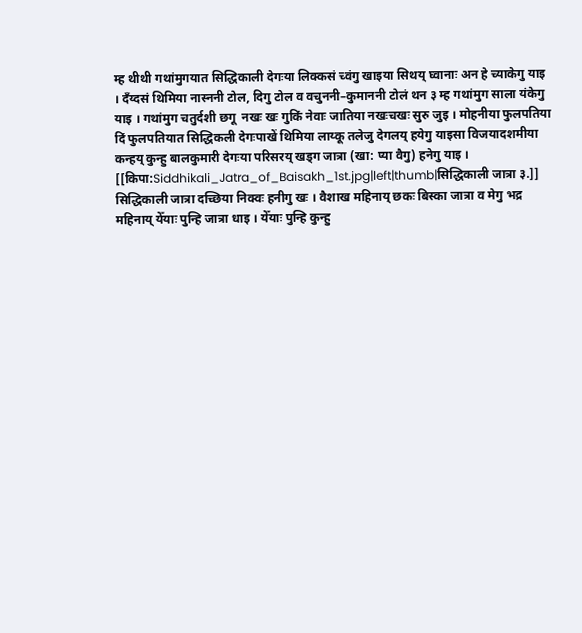म्ह थीथी गथांमुगयात सिद्धिकाली देगःया लिक्कसं च्वंगु खाइया सिथय् घ्वानाः अन हे च्याकेगु याइ । दँय्दसं थिमिया नास्ननी टोल, दिगु टोल व वचुननी–कुमाननी टोलं थन ३ म्ह गथांमुग साला यंकेगु याइ । गथांमुग चतुर्दशी छगू  नखः खः गुकिं नेवाः जातिया नखःचखः सुरु जुइ । मोहनीया फुलपतिया दिं फुलपतियात सिद्धिकली देगःपाखें थिमिया लाय्कू तलेजु देगलय् हयेगु याइसा विजयादशमीया कन्हय् कुन्हु बालकुमारी देगःया परिसरय् खड्ग जात्रा (खा: प्या वैगु) हनेगु याइ । [[किपा:Siddhikali_Jatra_of_Baisakh_1st.jpg|left|thumb|सिद्धिकाली जात्रा ३.]] सिद्धिकाली जात्रा दच्छिया निक्वः हनीगु खः । वैशाख महिनाय् छकः बिस्का जात्रा व मेगु भद्र महिनाय् येँयाः पुन्हि जात्रा धाइ । येँयाः पुन्हि कुन्हु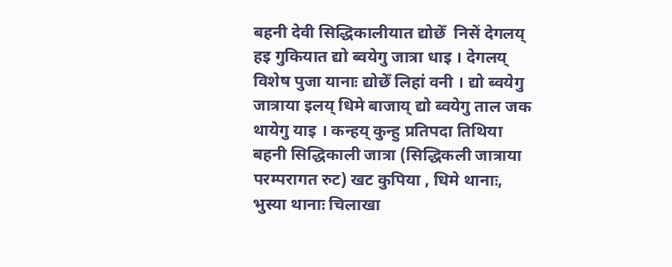बहनी देवी सिद्धिकालीयात द्योछेँ  निसें देगलय् हइ गुकियात द्यो ब्वयेगु जात्रा धाइ । देगलय् विशेष पुजा यानाः द्योछेँ लिहां वनी । द्यो ब्वयेगु जात्राया इलय् धिमे बाजाय् द्यो ब्वयेगु ताल जक थायेगु याइ । कन्हय् कुन्हु प्रतिपदा तिथिया बहनी सिद्धिकाली जात्रा (सिद्धिकली जात्राया परम्परागत रुट) खट कुपिया , धिमे थानाः, भुस्या थानाः चिलाखा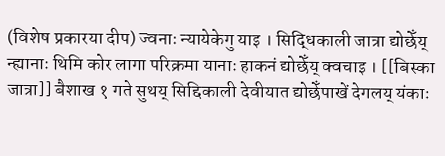(विशेष प्रकारया दीप) ज्वनाः न्यायेकेगु याइ । सिद्धिकाली जात्रा द्योछेँय् न्ह्यानाः थिमि कोर लागा परिक्रमा यानाः हाकनं द्योछेँय् क्वचाइ । [[बिस्का जात्रा]] बैशाख १ गते सुथय् सिद्दिकाली देवीयात द्योछेँपाखें देगलय् यंकाः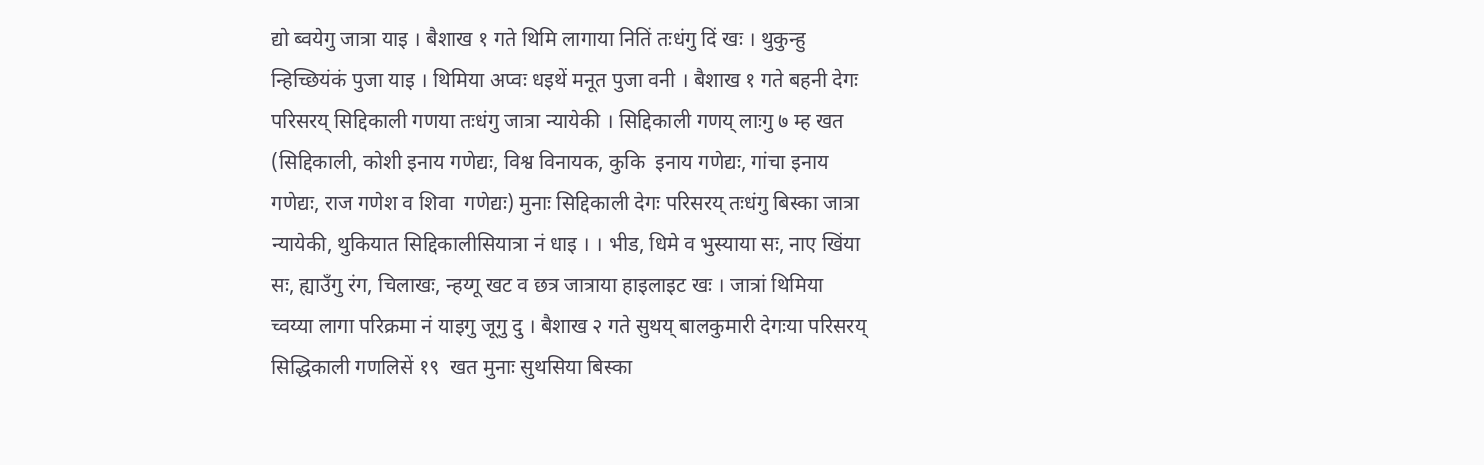द्यो ब्वयेगु जात्रा याइ । बैशाख १ गते थिमि लागाया नितिं तःधंगु दिं खः । थुकुन्हु न्हिच्छियंकं पुजा याइ । थिमिया अप्वः धइथें मनूत पुजा वनी । बैशाख १ गते बहनी देगः परिसरय् सिद्दिकाली गणया तःधंगु जात्रा न्यायेकी । सिद्दिकाली गणय् लाःगु ७ म्ह खत (सिद्दिकाली, कोशी इनाय गणेद्यः, विश्व विनायक, कुकि  इनाय गणेद्यः, गांचा इनाय गणेद्यः, राज गणेश व शिवा  गणेद्यः) मुनाः सिद्दिकाली देगः परिसरय् तःधंगु बिस्का जात्रा न्यायेकी, थुकियात सिद्दिकालीसियात्रा नं धाइ । । भीड, धिमे व भुस्याया सः, नाए खिंया सः, ह्याउँगु रंग, चिलाखः, न्हय्गू खट व छत्र जात्राया हाइलाइट खः । जात्रां थिमिया च्वय्या लागा परिक्रमा नं याइगु जूगु दु । बैशाख २ गते सुथय् बालकुमारी देगःया परिसरय् सिद्धिकाली गणलिसें १९  खत मुनाः सुथसिया बिस्का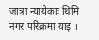जात्रा न्यायेकाः थिमि नगर परिक्रमा याइ ।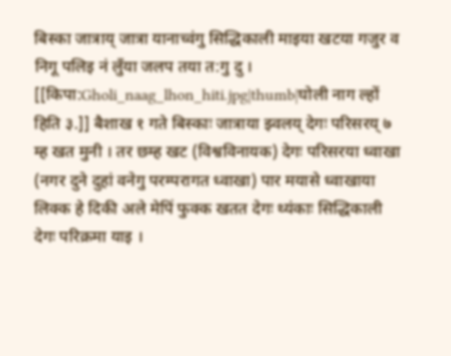बिस्का जात्राय् जात्रा यानाच्वंगु सिद्धिकाली माइया खटया गजुर व निगू पलिइ नं लुँया जलप तया त:गु दु । [[किपा:Gholi_naag_lhon_hiti.jpg|thumb|घोली नाग ल्हों हिति ३.]] बैशाख १ गते बिस्काः जात्राया झ्वलय् देगः परिसरय् ७ म्ह खत मुनी । तर छम्ह खट (विश्वविनायक) देगः परिसरया ध्वाखा (नगर दुने दुहां वनेगु परम्परागत ध्वाखा) पार मयासे ध्वाखाया लिक्क हे दिकी अले मेपिं फुक्क खतत देगः थ्यंकाः सिद्धिकाली देगः परिक्रमा याइ ।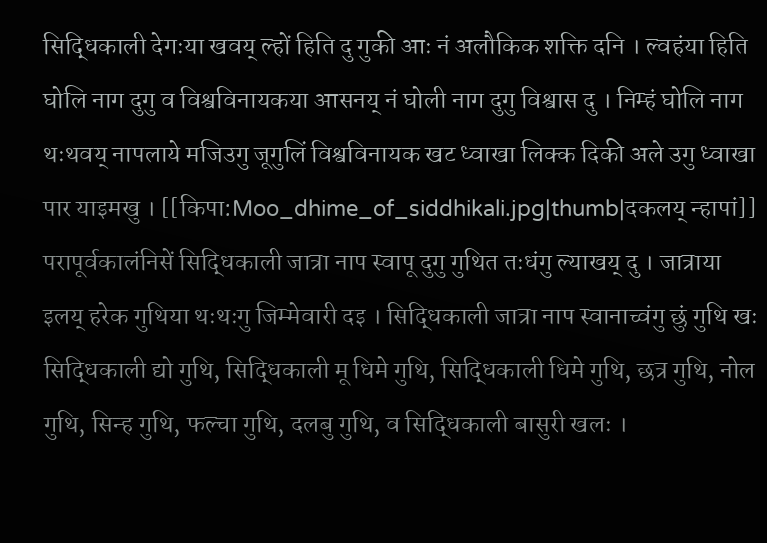सिद्धिकाली देगःया खवय् ल्हों हिति दु गुकी आः नं अलौकिक शक्ति दनि । ल्वहंया हिति घोलि नाग दुगु व विश्वविनायकया आसनय् नं घोली नाग दुगु विश्वास दु । निम्हं घोलि नाग थःथवय् नापलाये मजिउगु जूगुलिं विश्वविनायक खट ध्वाखा लिक्क दिकी अले उगु ध्वाखा पार याइमखु । [[किपा:Moo_dhime_of_siddhikali.jpg|thumb|दकलय् न्हापां]] परापूर्वकालंनिसें सिद्धिकाली जात्रा नाप स्वापू दुगु गुथित तःधंगु ल्याखय् दु । जात्राया इलय् हरेक गुथिया थःथःगु जिम्मेवारी दइ । सिद्धिकाली जात्रा नाप स्वानाच्वंगु छुं गुथि खः सिद्धिकाली द्यो गुथि, सिद्धिकाली मू धिमे गुथि, सिद्धिकाली धिमे गुथि, छत्र गुथि, नोल गुथि, सिन्ह गुथि, फल्चा गुथि, दलबु गुथि, व सिद्धिकाली बासुरी खलः ।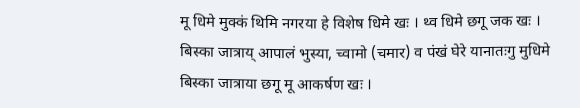मू धिमे मुक्कं थिमि नगरया हे विशेष धिमे खः । थ्व धिमे छगू जक खः । बिस्का जात्राय् आपालं भुस्या, च्वामो (चमार) व पंखं घेरे यानातःगु मुधिमे बिस्का जात्राया छगू मू आकर्षण खः ।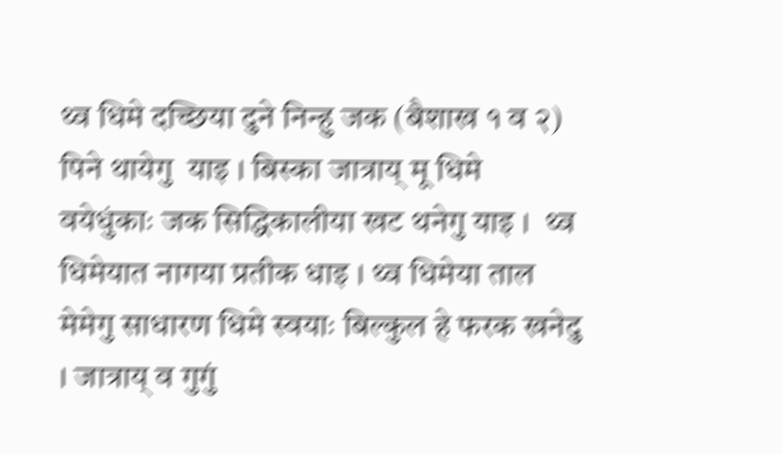थ्व धिमे दच्छिया दुने निन्हु जक (बैशाख १ व २) पिने थायेगु  याइ । बिस्का जात्राय् मू धिमे वयेधुंकाः जक सिद्धिकालीया खट थनेगु याइ ।  थ्व धिमेयात नागया प्रतीक धाइ । थ्व धिमेया ताल मेमेगु साधारण धिमे स्वयाः बिल्कुल हे फरक खनेदु । जात्राय् व गुगुं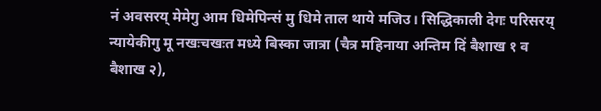नं अवसरय् मेमेगु आम धिमेपिन्सं मु धिमे ताल थाये मजिउ। सिद्धिकाली देगः परिसरय् न्यायेकीगु मू नखःचखःत मध्ये बिस्का जात्रा (चैत्र महिनाया अन्तिम दिं बैशाख १ व बैशाख २),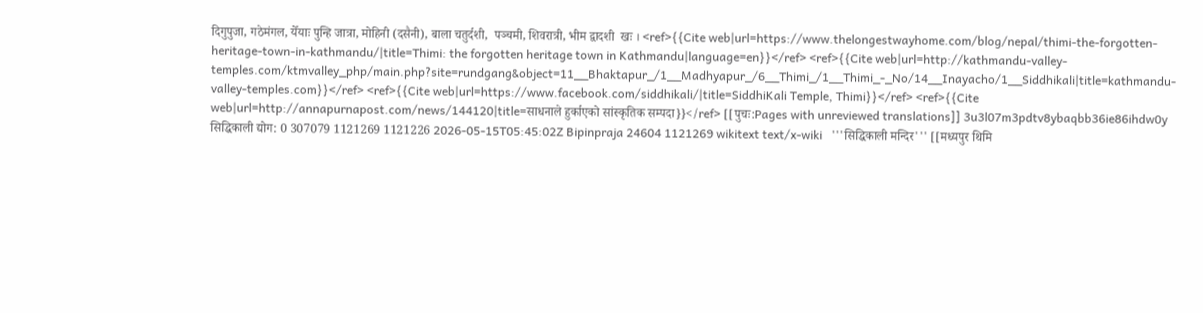दिगुपुजा, गठेमंगल, येँयाः पुन्हि जात्रा, मोहिनी (दसैनी), बाला चतुर्दशी,  पञ्चमी, शिवरात्री, भीम द्वादशी  खः । <ref>{{Cite web|url=https://www.thelongestwayhome.com/blog/nepal/thimi-the-forgotten-heritage-town-in-kathmandu/|title=Thimi: the forgotten heritage town in Kathmandu|language=en}}</ref> <ref>{{Cite web|url=http://kathmandu-valley-temples.com/ktmvalley_php/main.php?site=rundgang&object=11__Bhaktapur_/1__Madhyapur_/6__Thimi_/1__Thimi_-_No/14__Inayacho/1__Siddhikali|title=kathmandu-valley-temples.com}}</ref> <ref>{{Cite web|url=https://www.facebook.com/siddhikali/|title=SiddhiKali Temple, Thimi}}</ref> <ref>{{Cite web|url=http://annapurnapost.com/news/144120|title=साधनाले हुर्काएको सांस्कृतिक सम्पदा}}</ref> [[पुचः:Pages with unreviewed translations]] 3u3l07m3pdtv8ybaqbb36ie86ihdw0y सिद्धिकाली द्योग: 0 307079 1121269 1121226 2026-05-15T05:45:02Z Bipinpraja 24604 1121269 wikitext text/x-wiki   '''सिद्धिकाली मन्दिर''' [[मध्यपुर थिमि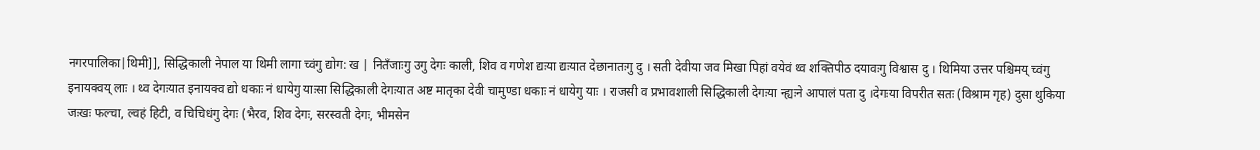नगरपालिका|थिमी]], सिद्धिकाली नेपाल या थिमी लागा च्वंगु द्योग: ख | नितँजाःगु उगु देगः काली, शिव व गणेश द्यःया द्यःयात देछानातःगु दु । सती देवीया जव मिखा पिहां वयेवं थ्व शक्तिपीठ दयावःगु विश्वास दु । थिमिया उत्तर पश्चिमय् च्वंगु इनायक्वय् लाः । थ्व देगःयात इनायक्व द्यो धकाः नं धायेगु याःसा सिद्धिकाली देगःयात अष्ट मातृका देवी चामुण्डा धकाः नं धायेगु याः । राजसी व प्रभावशाली सिद्धिकाली देगःया न्ह्यःने आपालं पता दु ।देगःया विपरीत सतः (विश्राम गृह) दुसा थुकिया जःखः फल्चा, ल्वहं हिटी, व चिचिधंगु देगः (भैरव, शिव देगः, सरस्वती देगः, भीमसेन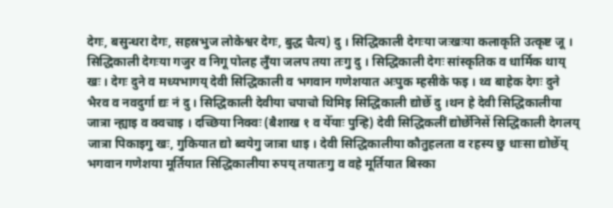देगः, बसुन्धरा देगः, सहस्रभुज लोकेश्वर देगः, बुद्ध चैत्य) दु । सिद्धिकाली देगःया जःखःया कलाकृति उत्कृष्ट जू । सिद्धिकाली देगःया गजुर व निगू पोलह लुँया जलप तया तःगु दु । सिद्धिकाली देगः सांस्कृतिक व धार्मिक थाय् खः । देगः दुने व मध्यभागय् देवी सिद्धिकाली व भगवान गणेशयात अःपुक म्हसीके फइ । थ्व बाहेक देगः दुने भैरव व नवदुर्गा द्यः नं दु । सिद्धिकाली देवीया चपाचो थिमिइ सिद्धिकाली द्योछेँ दु ।थन हे देवी सिद्धिकालीया जात्रा न्ह्याइ व क्वचाइ । दच्छिया निक्वः (बैशाख १ व येँयाः पुन्हि) देवी सिद्धिकलीं द्योछेँनिसें सिद्धिकाली देगलय् जात्रा पिकाइगु खः, गुकियात द्यो ब्वयेगु जात्रा धाइ । देवी सिद्धिकालीया कौतुहलता व रहस्य छु धाःसा द्योछेँय् भगवान गणेशया मूर्तियात सिद्धिकालीया रुपय् तयातःगु व वहे मूर्तियात बिस्का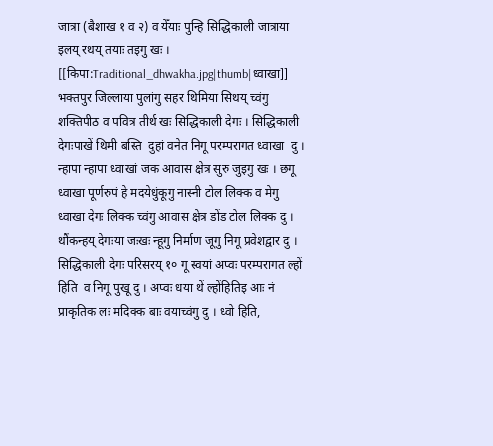जात्रा (बैशाख १ व २) व येँयाः पुन्हि सिद्धिकाली जात्राया इलय् रथय् तयाः तइगु खः । [[किपा:Traditional_dhwakha.jpg|thumb|ध्वाखा]] भक्तपुर जिल्लाया पुलांगु सहर थिमिया सिथय् च्वंगु शक्तिपीठ व पवित्र तीर्थ खः सिद्धिकाली देगः । सिद्धिकाली देगःपाखें थिमी बस्ति  दुहां वनेत निगू परम्परागत ध्वाखा  दु । न्हापा न्हापा ध्वाखां जक आवास क्षेत्र सुरु जुइगु खः । छगू ध्वाखा पूर्णरुपं हे मदयेधुंकूगु नास्नी टोल लिक्क व मेगु ध्वाखा देगः लिक्क च्वंगु आवास क्षेत्र डोंड टोल लिक्क दु । थौंकन्हय् देगःया जःखः न्हूगु निर्माण जूगु निगू प्रवेशद्वार दु । सिद्धिकाली देगः परिसरय् १० गू स्वयां अप्वः परम्परागत ल्हों हिति  व निगू पुखू दु । अप्वः धया थें ल्होंहितिइ आः नं प्राकृतिक लः मदिक्क बाः वयाच्वंगु दु । ध्वो हिति,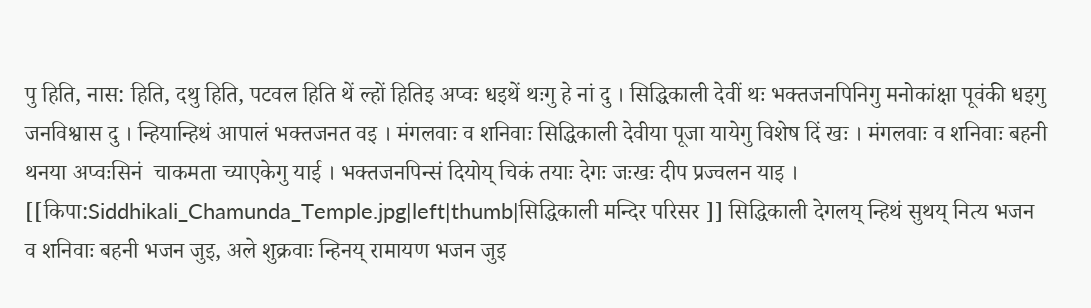पु हिति, नास: हिति, दथु हिति, पटवल हिति थें ल्हों हितिइ अप्वः धइथें थःगु हे नां दु । सिद्धिकाली देवीं थः भक्तजनपिनिगु मनोकांक्षा पूवंकी धइगु जनविश्वास दु । न्हियान्हिथं आपालं भक्तजनत वइ । मंगलवाः व शनिवाः सिद्धिकाली देवीया पूजा यायेगु विशेष दिं खः । मंगलवाः व शनिवाः बहनी थनया अप्वःसिनं  चाकमता च्याएकेगु याई । भक्तजनपिन्सं दियोय् चिकं तयाः देगः जःखः दीप प्रज्वलन याइ । [[किपा:Siddhikali_Chamunda_Temple.jpg|left|thumb|सिद्धिकाली मन्दिर परिसर ]] सिद्धिकाली देगलय् न्हिथं सुथय् नित्य भजन व शनिवाः बहनी भजन जुइ, अले शुक्रवाः न्हिनय् रामायण भजन जुइ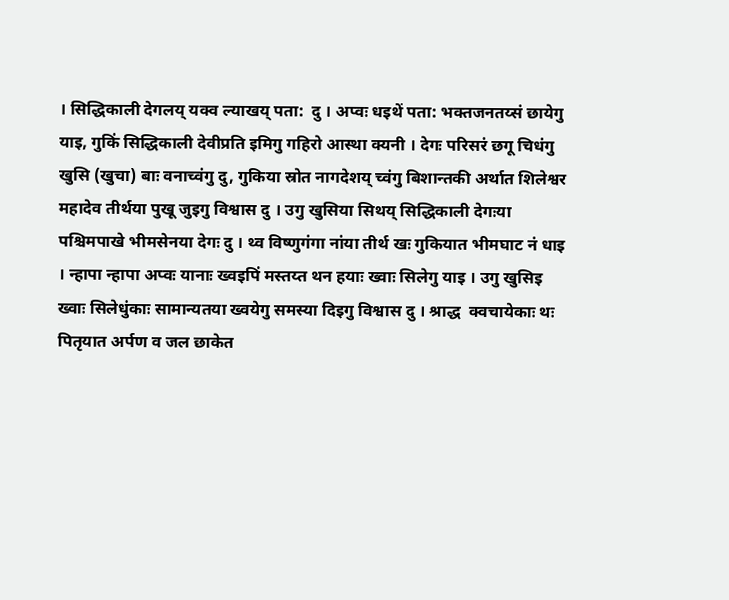। सिद्धिकाली देगलय् यक्व ल्याखय् पता:  दु । अप्वः धइथें पता: भक्तजनतय्सं छायेगु याइ, गुकिं सिद्धिकाली देवीप्रति इमिगु गहिरो आस्था क्यनी । देगः परिसरं छगू चिधंगु खुसि (खुचा) बाः वनाच्वंगु दु, गुकिया स्रोत नागदेशय् च्वंगु बिशान्तकी अर्थात शिलेश्वर महादेव तीर्थया पुखू जुइगु विश्वास दु । उगु खुसिया सिथय् सिद्धिकाली देगःया पश्चिमपाखे भीमसेनया देगः दु । थ्व विष्णुगंगा नांया तीर्थ खः गुकियात भीमघाट नं धाइ । न्हापा न्हापा अप्वः यानाः ख्वइपिं मस्तय्त थन हयाः ख्वाः सिलेगु याइ । उगु खुसिइ ख्वाः सिलेधुंकाः सामान्यतया ख्वयेगु समस्या दिइगु विश्वास दु । श्राद्ध  क्वचायेकाः थः पितृयात अर्पण व जल छाकेत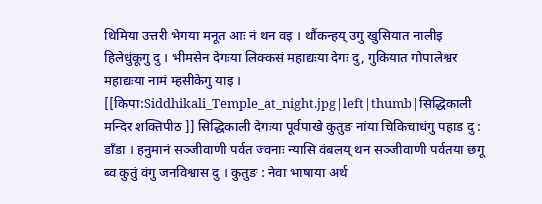थिमिया उत्तरी भेगया मनूत आः नं थन वइ । थौंकन्हय् उगु खुसियात नालीइ हिलेधुंकूगु दु । भीमसेन देगःया लिक्कसं महाद्यःया देगः दु, गुकियात गोपालेश्वर महाद्यःया नामं म्हसीकेगु याइ । [[किपा:Siddhikali_Temple_at_night.jpg|left|thumb|सिद्धिकाली मन्दिर शक्तिपीठ ]] सिद्धिकाली देगःया पूर्वपाखे कुतुङ नांया चिकिचाधंगु पहाड दु : डाँडा । हनुमानं सञ्जीवाणी पर्वत ज्वनाः न्यासि वंबलय् थन सञ्जीवाणी पर्वतया छगू ब्व कुतुं वंगु जनविश्वास दु । कुतुङ : नेवा भाषाया अर्थ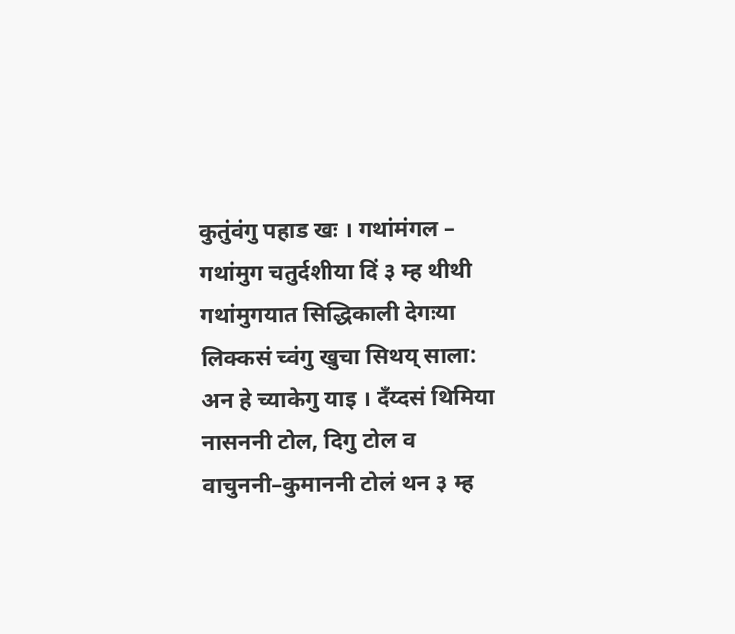कुतुंवंगु पहाड खः । गथांमंगल – गथांमुग चतुर्दशीया दिं ३ म्ह थीथी गथांमुगयात सिद्धिकाली देगःया लिक्कसं च्वंगु खुचा सिथय् साला: अन हे च्याकेगु याइ । दँय्दसं थिमिया नासननी टोल, दिगु टोल व वाचुननी–कुमाननी टोलं थन ३ म्ह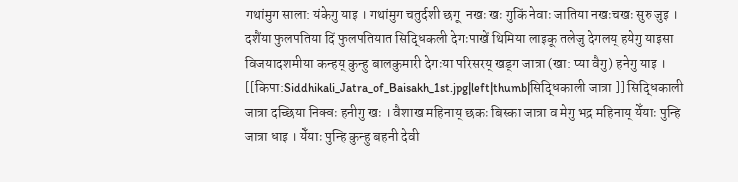गथांमुग साला: यंकेगु याइ । गथांमुग चतुर्दशी छगू  नखः खः गुकिं नेवाः जातिया नखःचखः सुरु जुइ । दशैंया फुलपतिया दिं फुलपतियात सिद्धिकली देगःपाखें थिमिया लाइकू तलेजु देगलय् हयेगु याइसा विजयादशमीया कन्हय् कुन्हु बालकुमारी देगःया परिसरय् खड्ग जात्रा (खा: प्या वैगु) हनेगु याइ । [[किपा:Siddhikali_Jatra_of_Baisakh_1st.jpg|left|thumb|सिद्धिकाली जात्रा ]] सिद्धिकाली जात्रा दच्छिया निक्वः हनीगु खः । वैशाख महिनाय् छकः बिस्का जात्रा व मेगु भद्र महिनाय् येँयाः पुन्हि जात्रा धाइ । येँयाः पुन्हि कुन्हु बहनी देवी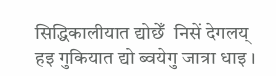सिद्धिकालीयात द्योछेँ  निसें देगलय् हइ गुकियात द्यो ब्वयेगु जात्रा धाइ ।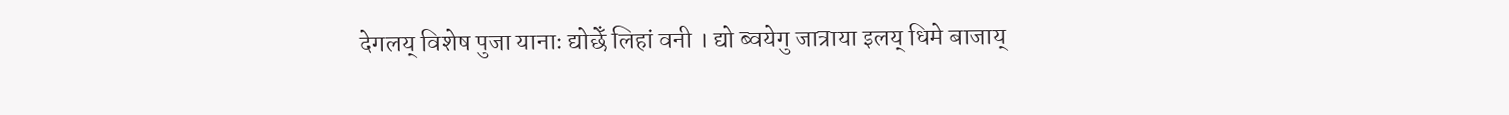देगलय् विशेष पुजा यानाः द्योछेँ लिहां वनी । द्यो ब्वयेगु जात्राया इलय् धिमे बाजाय्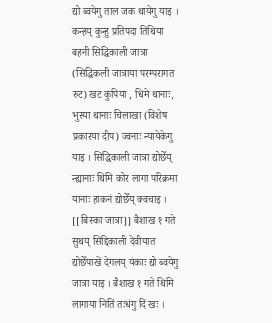द्यो ब्वयेगु ताल जक थायेगु याइ । कन्हय् कुन्हु प्रतिपदा तिथिया बहनी सिद्धिकाली जात्रा (सिद्धिकली जात्राया परम्परागत रुट) खट कुपिया , धिमे थानाः, भुस्या थानाः चिलाखा (विशेष प्रकारया दीप) ज्वनाः न्यायेकेगु याइ । सिद्धिकाली जात्रा द्योछेँय् न्ह्यानाः थिमि कोर लागा परिक्रमा यानाः हाकनं द्योछेँय् क्वचाइ । [[बिस्का जात्रा]] बैशाख १ गते सुथय् सिद्दिकाली देवीयात द्योछेँपाखें देगलय् यंकाः द्यो ब्वयेगु जात्रा याइ । बैशाख १ गते थिमि लागाया नितिं तःधंगु दिं खः ।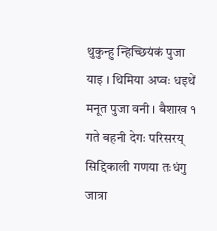थुकुन्हु न्हिच्छियंकं पुजा याइ । थिमिया अप्वः धइथें मनूत पुजा वनी । बैशाख १ गते बहनी देगः परिसरय् सिद्दिकाली गणया तःधंगु जात्रा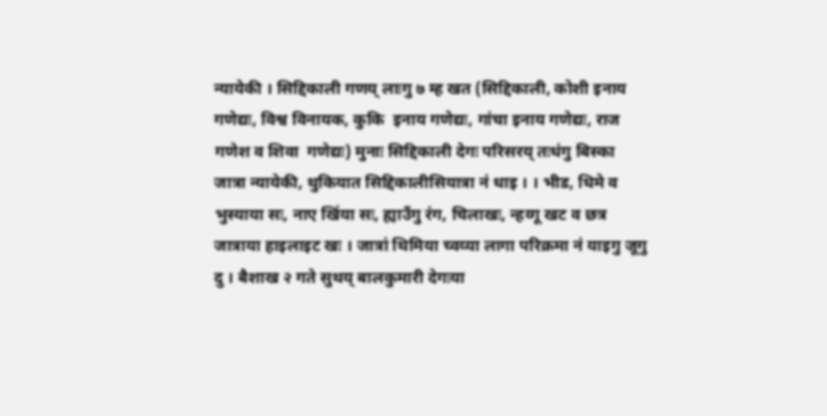न्यायेकी । सिद्दिकाली गणय् लाःगु ७ म्ह खत (सिद्दिकाली, कोशी इनाय गणेद्यः, विश्व विनायक, कुकि  इनाय गणेद्यः, गांचा इनाय गणेद्यः, राज गणेश व शिवा  गणेद्यः) मुनाः सिद्दिकाली देगः परिसरय् तःधंगु बिस्का जात्रा न्यायेकी, थुकियात सिद्दिकालीसियात्रा नं धाइ । । भीड, धिमे व भुस्याया सः, नाए खिंया सः, ह्याउँगु रंग, चिलाखः, न्हय्गू खट व छत्र जात्राया हाइलाइट खः । जात्रां थिमिया च्वय्या लागा परिक्रमा नं याइगु जूगु दु । बैशाख २ गते सुथय् बालकुमारी देगःया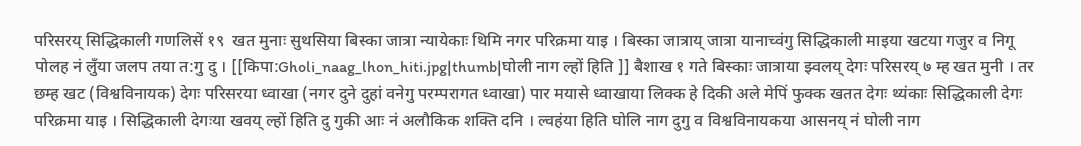परिसरय् सिद्धिकाली गणलिसें १९  खत मुनाः सुथसिया बिस्का जात्रा न्यायेकाः थिमि नगर परिक्रमा याइ । बिस्का जात्राय् जात्रा यानाच्वंगु सिद्धिकाली माइया खटया गजुर व निगू पोलह नं लुँया जलप तया त:गु दु । [[किपा:Gholi_naag_lhon_hiti.jpg|thumb|घोली नाग ल्हों हिति ]] बैशाख १ गते बिस्काः जात्राया झ्वलय् देगः परिसरय् ७ म्ह खत मुनी । तर छम्ह खट (विश्वविनायक) देगः परिसरया ध्वाखा (नगर दुने दुहां वनेगु परम्परागत ध्वाखा) पार मयासे ध्वाखाया लिक्क हे दिकी अले मेपिं फुक्क खतत देगः थ्यंकाः सिद्धिकाली देगः परिक्रमा याइ । सिद्धिकाली देगःया खवय् ल्हों हिति दु गुकी आः नं अलौकिक शक्ति दनि । ल्वहंया हिति घोलि नाग दुगु व विश्वविनायकया आसनय् नं घोली नाग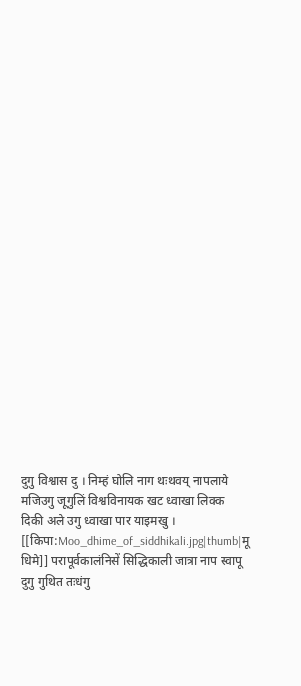दुगु विश्वास दु । निम्हं घोलि नाग थःथवय् नापलाये मजिउगु जूगुलिं विश्वविनायक खट ध्वाखा लिक्क दिकी अले उगु ध्वाखा पार याइमखु । [[किपा:Moo_dhime_of_siddhikali.jpg|thumb|मू धिमे]] परापूर्वकालंनिसें सिद्धिकाली जात्रा नाप स्वापू दुगु गुथित तःधंगु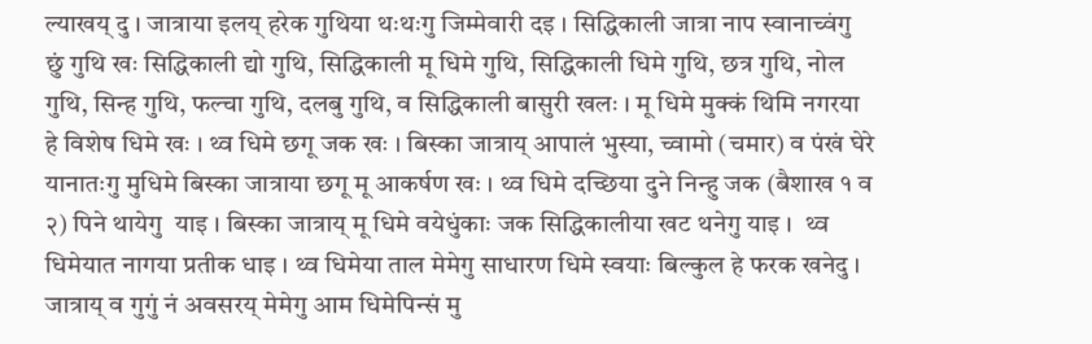ल्याखय् दु । जात्राया इलय् हरेक गुथिया थःथःगु जिम्मेवारी दइ । सिद्धिकाली जात्रा नाप स्वानाच्वंगु छुं गुथि खः सिद्धिकाली द्यो गुथि, सिद्धिकाली मू धिमे गुथि, सिद्धिकाली धिमे गुथि, छत्र गुथि, नोल गुथि, सिन्ह गुथि, फल्चा गुथि, दलबु गुथि, व सिद्धिकाली बासुरी खलः । मू धिमे मुक्कं थिमि नगरया हे विशेष धिमे खः । थ्व धिमे छगू जक खः । बिस्का जात्राय् आपालं भुस्या, च्वामो (चमार) व पंखं घेरे यानातःगु मुधिमे बिस्का जात्राया छगू मू आकर्षण खः । थ्व धिमे दच्छिया दुने निन्हु जक (बैशाख १ व २) पिने थायेगु  याइ । बिस्का जात्राय् मू धिमे वयेधुंकाः जक सिद्धिकालीया खट थनेगु याइ ।  थ्व धिमेयात नागया प्रतीक धाइ । थ्व धिमेया ताल मेमेगु साधारण धिमे स्वयाः बिल्कुल हे फरक खनेदु । जात्राय् व गुगुं नं अवसरय् मेमेगु आम धिमेपिन्सं मु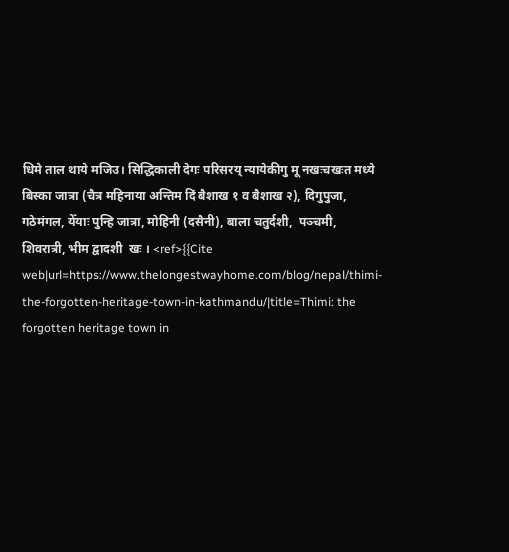धिमे ताल थाये मजिउ। सिद्धिकाली देगः परिसरय् न्यायेकीगु मू नखःचखःत मध्ये बिस्का जात्रा (चैत्र महिनाया अन्तिम दिं बैशाख १ व बैशाख २), दिगुपुजा, गठेमंगल, येँयाः पुन्हि जात्रा, मोहिनी (दसैनी), बाला चतुर्दशी,  पञ्चमी, शिवरात्री, भीम द्वादशी  खः । <ref>{{Cite web|url=https://www.thelongestwayhome.com/blog/nepal/thimi-the-forgotten-heritage-town-in-kathmandu/|title=Thimi: the forgotten heritage town in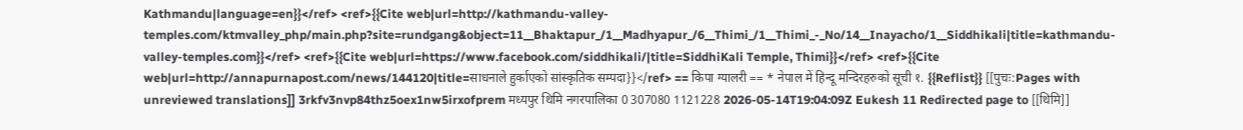Kathmandu|language=en}}</ref> <ref>{{Cite web|url=http://kathmandu-valley-temples.com/ktmvalley_php/main.php?site=rundgang&object=11__Bhaktapur_/1__Madhyapur_/6__Thimi_/1__Thimi_-_No/14__Inayacho/1__Siddhikali|title=kathmandu-valley-temples.com}}</ref> <ref>{{Cite web|url=https://www.facebook.com/siddhikali/|title=SiddhiKali Temple, Thimi}}</ref> <ref>{{Cite web|url=http://annapurnapost.com/news/144120|title=साधनाले हुर्काएको सांस्कृतिक सम्पदा}}</ref> == किपा ग्यालरी == * नेपाल में हिन्दू मन्दिरहरुको सूची १. {{Reflist}} [[पुचः:Pages with unreviewed translations]] 3rkfv3nvp84thz5oex1nw5irxofprem मध्यपुर थिमि नगरपालिका 0 307080 1121228 2026-05-14T19:04:09Z Eukesh 11 Redirected page to [[थिमि]]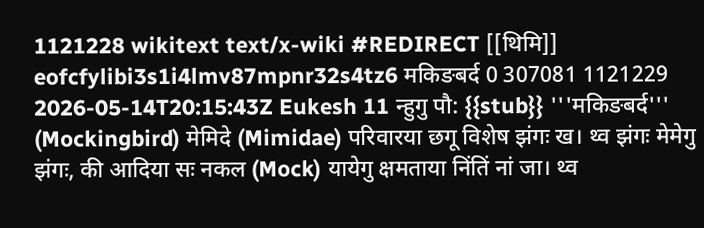1121228 wikitext text/x-wiki #REDIRECT [[थिमि]] eofcfylibi3s1i4lmv87mpnr32s4tz6 मकिङबर्द 0 307081 1121229 2026-05-14T20:15:43Z Eukesh 11 न्हुगु पौ: {{stub}} '''मकिङबर्द''' (Mockingbird) मेमिदे (Mimidae) परिवारया छगू विशेष झंगः ख। थ्व झंगः मेमेगु झंगः, की आदिया सः नकल (Mock) यायेगु क्षमताया निंतिं नां जा। थ्व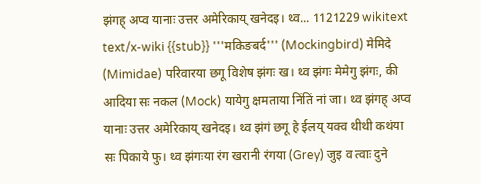झंगह् अप्व यानाः उत्तर अमेरिकाय् खनेदइ। थ्व... 1121229 wikitext text/x-wiki {{stub}} '''मकिङबर्द''' (Mockingbird) मेमिदे (Mimidae) परिवारया छगू विशेष झंगः ख। थ्व झंगः मेमेगु झंगः, की आदिया सः नकल (Mock) यायेगु क्षमताया निंतिं नां जा। थ्व झंगह् अप्व यानाः उत्तर अमेरिकाय् खनेदइ। थ्व झंगं छगू हे ईलय् यक्व थीथी कथंया सः पिकाये फु। थ्व झंगःया रंग खरानी रंगया (Grey) जुइ व त्वाः दुने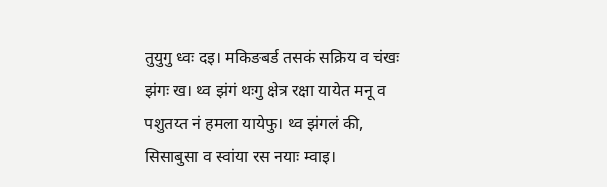तुयुगु ध्वः दइ। मकिङबर्ड तसकं सक्रिय व चंखः झंगः ख। थ्व झंगं थःगु क्षेत्र रक्षा यायेत मनू व पशुतय्त नं हमला यायेफु। थ्व झंगलं की, सिसाबुसा व स्वांया रस नयाः म्वाइ।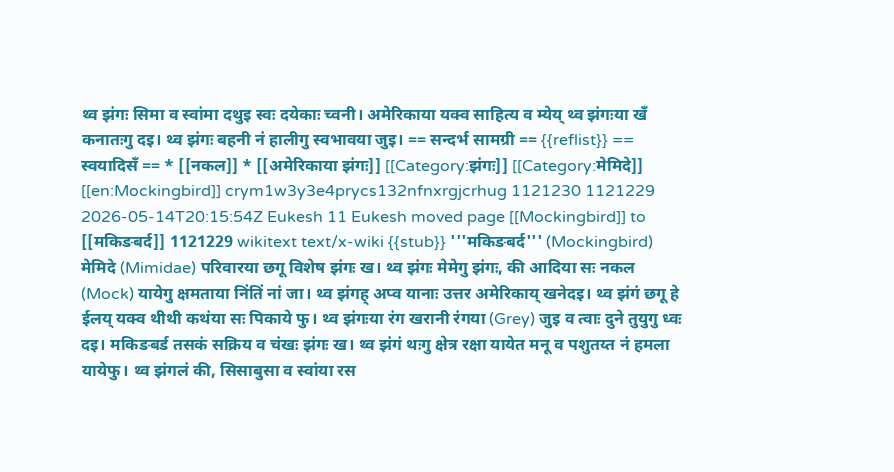थ्व झंगः सिमा व स्वांमा दथुइ स्वः दयेकाः च्वनी। अमेरिकाया यक्व साहित्य व म्येय् थ्व झंगःया खँ कनातःगु दइ। थ्व झंगः बहनी नं हालीगु स्वभावया जुइ। == सन्दर्भ सामग्री == {{reflist}} == स्वयादिसँ == * [[नकल]] * [[अमेरिकाया झंगः]] [[Category:झंगः]] [[Category:मेमिदे]] [[en:Mockingbird]] crym1w3y3e4prycs132nfnxrgjcrhug 1121230 1121229 2026-05-14T20:15:54Z Eukesh 11 Eukesh moved page [[Mockingbird]] to [[मकिङबर्द]] 1121229 wikitext text/x-wiki {{stub}} '''मकिङबर्द''' (Mockingbird) मेमिदे (Mimidae) परिवारया छगू विशेष झंगः ख। थ्व झंगः मेमेगु झंगः, की आदिया सः नकल (Mock) यायेगु क्षमताया निंतिं नां जा। थ्व झंगह् अप्व यानाः उत्तर अमेरिकाय् खनेदइ। थ्व झंगं छगू हे ईलय् यक्व थीथी कथंया सः पिकाये फु। थ्व झंगःया रंग खरानी रंगया (Grey) जुइ व त्वाः दुने तुयुगु ध्वः दइ। मकिङबर्ड तसकं सक्रिय व चंखः झंगः ख। थ्व झंगं थःगु क्षेत्र रक्षा यायेत मनू व पशुतय्त नं हमला यायेफु। थ्व झंगलं की, सिसाबुसा व स्वांया रस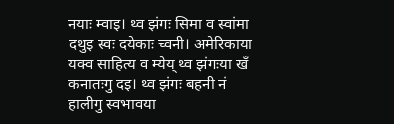नयाः म्वाइ। थ्व झंगः सिमा व स्वांमा दथुइ स्वः दयेकाः च्वनी। अमेरिकाया यक्व साहित्य व म्येय् थ्व झंगःया खँ कनातःगु दइ। थ्व झंगः बहनी नं हालीगु स्वभावया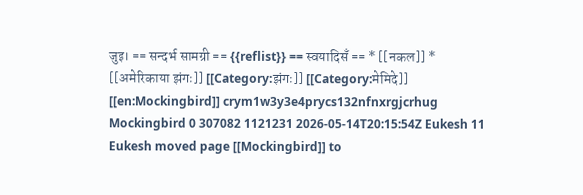जुइ। == सन्दर्भ सामग्री == {{reflist}} == स्वयादिसँ == * [[नकल]] * [[अमेरिकाया झंगः]] [[Category:झंगः]] [[Category:मेमिदे]] [[en:Mockingbird]] crym1w3y3e4prycs132nfnxrgjcrhug Mockingbird 0 307082 1121231 2026-05-14T20:15:54Z Eukesh 11 Eukesh moved page [[Mockingbird]] to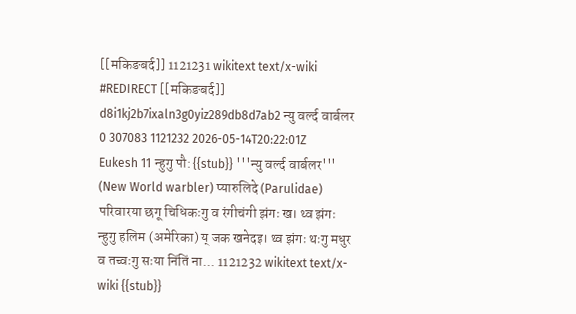[[मकिङबर्द]] 1121231 wikitext text/x-wiki #REDIRECT [[मकिङबर्द]] d8i1kj2b7ixaln3g0yiz289db8d7ab2 न्यु वर्ल्द वार्बलर 0 307083 1121232 2026-05-14T20:22:01Z Eukesh 11 न्हुगु पौ: {{stub}} '''न्यु वर्ल्द वार्बलर''' (New World warbler) प्यारुलिदे (Parulidae) परिवारया छगू चिधिकःगु व रंगीचंगी झंगः ख। थ्व झंगः न्हुगु हलिम (अमेरिका) य् जक खनेदइ। थ्व झंगः थःगु मधुर व तच्वःगु सःया निंतिं ना... 1121232 wikitext text/x-wiki {{stub}}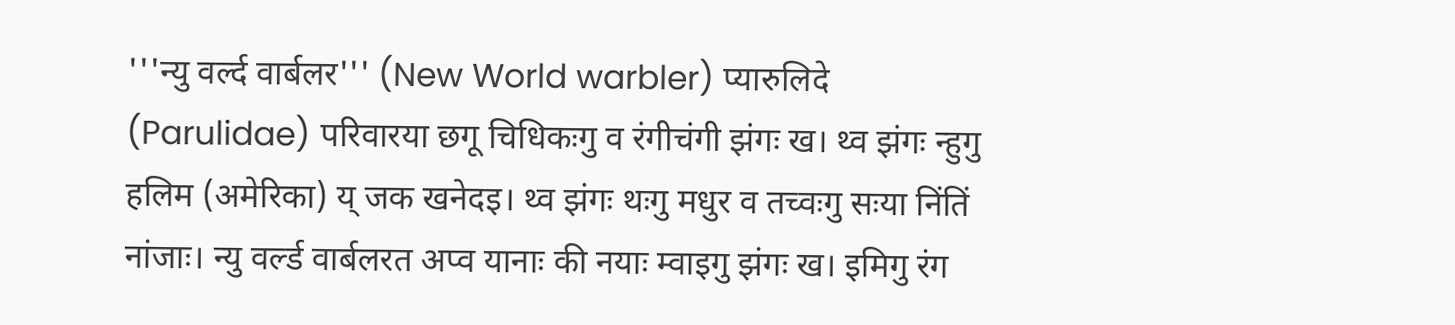'''न्यु वर्ल्द वार्बलर''' (New World warbler) प्यारुलिदे (Parulidae) परिवारया छगू चिधिकःगु व रंगीचंगी झंगः ख। थ्व झंगः न्हुगु हलिम (अमेरिका) य् जक खनेदइ। थ्व झंगः थःगु मधुर व तच्वःगु सःया निंतिं नांजाः। न्यु वर्ल्ड वार्बलरत अप्व यानाः की नयाः म्वाइगु झंगः ख। इमिगु रंग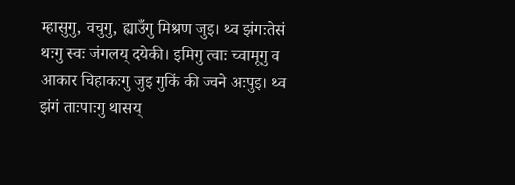म्हासुगु, वचुगु, ह्याउँगु मिश्रण जुइ। थ्व झंगःतेसं थःगु स्वः जंगलय् दयेकी। इमिगु त्वाः च्वामूगु व आकार चिहाकःगु जुइ गुकिं की ज्वने अःपुइ। थ्व झंगं ताःपाःगु थासय्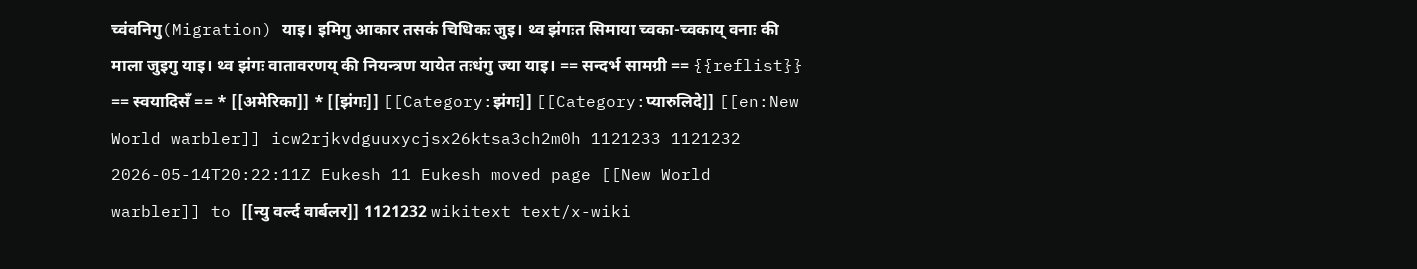च्वंवनिगु(Migration) याइ। इमिगु आकार तसकं चिधिकः जुइ। थ्व झंगःत सिमाया च्वका-च्वकाय् वनाः की माला जुइगु याइ। थ्व झंगः वातावरणय् की नियन्त्रण यायेत तःधंगु ज्या याइ। == सन्दर्भ सामग्री == {{reflist}} == स्वयादिसँ == * [[अमेरिका]] * [[झंगः]] [[Category:झंगः]] [[Category:प्यारुलिदे]] [[en:New World warbler]] icw2rjkvdguuxycjsx26ktsa3ch2m0h 1121233 1121232 2026-05-14T20:22:11Z Eukesh 11 Eukesh moved page [[New World warbler]] to [[न्यु वर्ल्द वार्बलर]] 1121232 wikitext text/x-wiki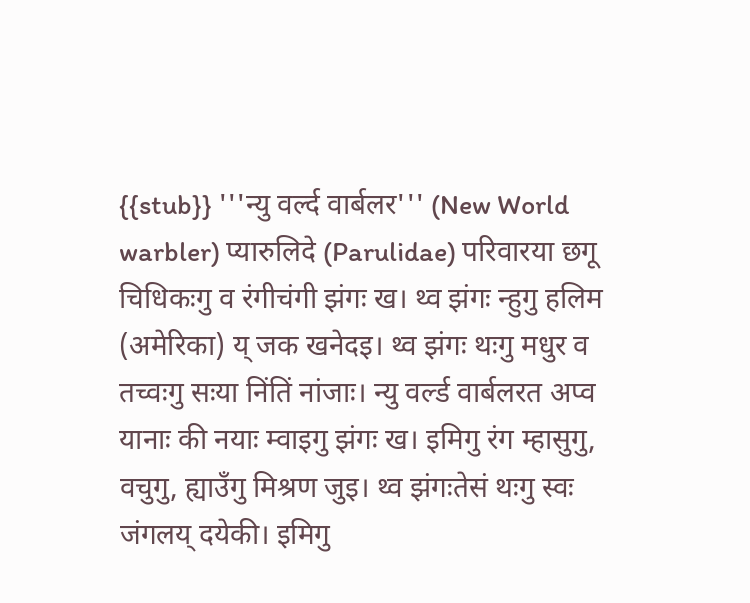{{stub}} '''न्यु वर्ल्द वार्बलर''' (New World warbler) प्यारुलिदे (Parulidae) परिवारया छगू चिधिकःगु व रंगीचंगी झंगः ख। थ्व झंगः न्हुगु हलिम (अमेरिका) य् जक खनेदइ। थ्व झंगः थःगु मधुर व तच्वःगु सःया निंतिं नांजाः। न्यु वर्ल्ड वार्बलरत अप्व यानाः की नयाः म्वाइगु झंगः ख। इमिगु रंग म्हासुगु, वचुगु, ह्याउँगु मिश्रण जुइ। थ्व झंगःतेसं थःगु स्वः जंगलय् दयेकी। इमिगु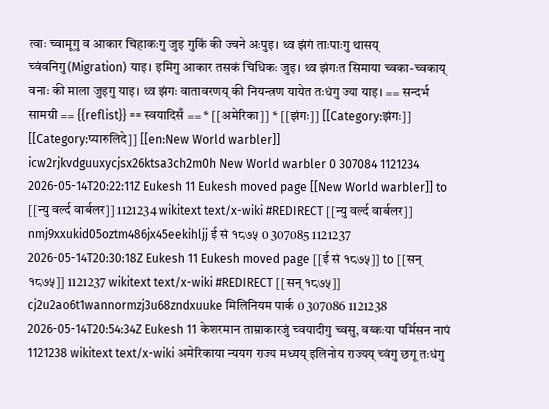त्वाः च्वामूगु व आकार चिहाकःगु जुइ गुकिं की ज्वने अःपुइ। थ्व झंगं ताःपाःगु थासय् च्वंवनिगु(Migration) याइ। इमिगु आकार तसकं चिधिकः जुइ। थ्व झंगःत सिमाया च्वका-च्वकाय् वनाः की माला जुइगु याइ। थ्व झंगः वातावरणय् की नियन्त्रण यायेत तःधंगु ज्या याइ। == सन्दर्भ सामग्री == {{reflist}} == स्वयादिसँ == * [[अमेरिका]] * [[झंगः]] [[Category:झंगः]] [[Category:प्यारुलिदे]] [[en:New World warbler]] icw2rjkvdguuxycjsx26ktsa3ch2m0h New World warbler 0 307084 1121234 2026-05-14T20:22:11Z Eukesh 11 Eukesh moved page [[New World warbler]] to [[न्यु वर्ल्द वार्बलर]] 1121234 wikitext text/x-wiki #REDIRECT [[न्यु वर्ल्द वार्बलर]] nmj9xxukid05oztm486jx45eekihljj ई सं १८७५ 0 307085 1121237 2026-05-14T20:30:18Z Eukesh 11 Eukesh moved page [[ई सं १८७५]] to [[सन् १८७५]] 1121237 wikitext text/x-wiki #REDIRECT [[सन् १८७५]] cj2u2ao6t1wannormzj3u68zndxuuke मिलिनियम पार्क 0 307086 1121238 2026-05-14T20:54:34Z Eukesh 11 केशरमान ताम्राकारजुं च्वयादीगु च्वसु, वय्कःया पर्मिसन नापं 1121238 wikitext text/x-wiki अमेरिकाया न्ययग राज्य मध्यय्‌ इलिनोय राज्यय्‌ च्वंगु छगू तःधंगु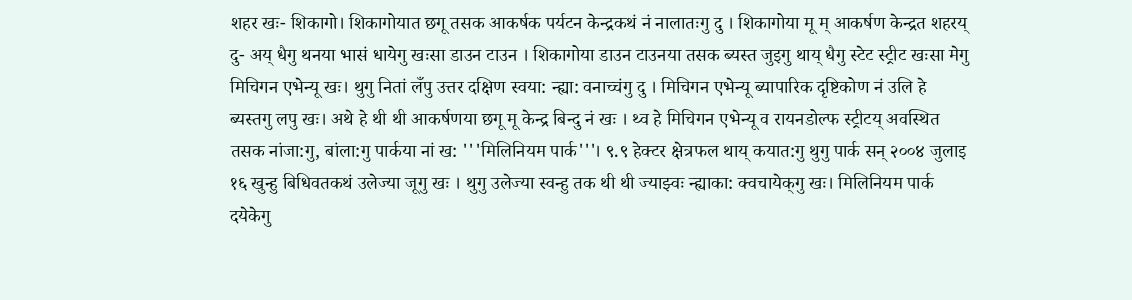शहर खः- शिकागो। शिकागोयात छगू तसक आकर्षक पर्यटन केन्द्रकथं नं नालातःगु दु । शिकागोया मू म्‌ आकर्षण केन्द्रत शहरय्‌ दु- अय्‌ धैगु थनया भासं धायेगु खःसा डाउन टाउन । शिकागोया डाउन टाउनया तसक ब्यस्त जुइगु थाय्‌ धैगु स्टेट स्ट्रीट खःसा मेगु मिचिगन एभेन्यू खः। थुगु नितां लँपु उत्तर दक्षिण स्वया: न्ह्या: वनाच्चंगु दु । मिचिगन एभेन्यू ब्यापारिक दृष्टिकोण नं उलि हे ब्यस्तगु लपु खः। अथे हे थी थी आकर्षणया छगू मू केन्द्र बिन्दु नं खः । थ्व हे मिचिगन एभेन्यू व रायनडोल्फ स्ट्रीटय्‌ अवस्थित तसक नांजा:गु, बांला:गु पार्कया नां ख: '''मिलिनियम पार्क'''। ९.९ हेक्टर क्षेत्रफल थाय्‌ कयात:गु थुगु पार्क सन्‌ २००४ जुलाइ १६ खुन्हु बिधिवतकथं उलेज्या जूगु खः । थुगु उलेज्या स्वन्हु तक थी थी ज्याझ्वः न्ह्याका: क्वचायेक्‌गु खः। मिलिनियम पार्क दयेकेगु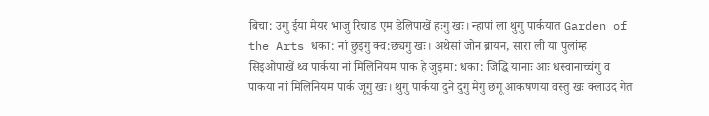बिचा: उगु ईया मेयर भाजु रिचाड एम डेलिपाखें हःगु खः। न्हापां ला थुगु पार्कयात Garden of the Arts धका: नां छुइगु क्व:छ्यगु खः। अथेसां जोन ब्रायन, सारा ली या पुलांम्ह सिइओपाखें थ्व पार्कया नां मिलिनियम पाक हे जुइमा: धका: जिद्धि यानाः आः धस्वानाच्चंगु व पाकया नां मिलिनियम पार्क जूगु खः। थुगु पार्कया दुने दुगु मेगु छगू आकषणया वस्तु खः क्लाउद गेत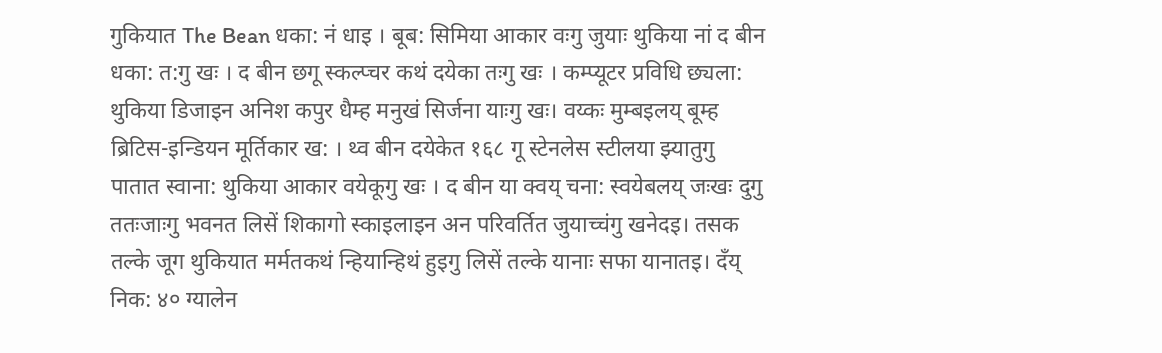गुकियात The Bean धका: नं धाइ । बूब: सिमिया आकार वःगु जुयाः थुकिया नां द बीन धका: त:गु खः । द बीन छगू स्कल्प्चर कथं दयेका तःगु खः । कम्प्यूटर प्रविधि छ्यला: थुकिया डिजाइन अनिश कपुर धैम्ह मनुखं सिर्जना याःगु खः। वय्कः मुम्बइलय्‌ बूम्ह ब्रिटिस-इन्डियन मूर्तिकार ख: । थ्व बीन दयेकेत १६८ गू स्टेनलेस स्टीलया झ्यातुगु पातात स्वाना: थुकिया आकार वयेकूगु खः । द बीन या क्वय्‌ चना: स्वयेबलय्‌ जःखः दुगु ततःजाःगु भवनत लिसें शिकागो स्काइलाइन अन परिवर्तित जुयाच्चंगु खनेदइ। तसक तल्के जूग थुकियात मर्मतकथं न्हियान्हिथं हुइगु लिसें तल्के यानाः सफा यानातइ। दँय्‌ निक: ४० ग्यालेन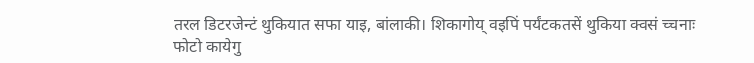तरल डिटरजेन्टं थुकियात सफा याइ, बांलाकी। शिकागोय्‌ वइपिं पर्यंटकतसें थुकिया क्वसं च्चनाः फोटो कायेगु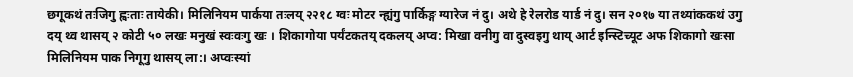छगूकथं तःजिगु ह्वःताः तायेकी। मिलिनियम पार्कया तःलय्‌ २२१८ ग्वः मोटर न्ह्यंगु पार्किङ्ग ग्यारेज नं दु। अथे हे रेलरोड यार्ड नं दु। सन २०१७ या तथ्यांककथं उगु दय्‌ थ्व थासय्‌ २ कोटी ५० लखः मनुखं स्वःवःगु खः । शिकागोया पर्यंटकतय्‌ दकलय्‌ अप्व: मिखा वनीगु वा दुस्वइगु थाय् आर्ट इन्स्टिच्यूट अफ शिकागो खःसा मिलिनियम पाक निगूगु थासय्‌ ला:। अप्वःस्यां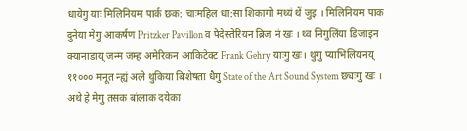धायेगु याः मिलिनियम पार्क छक: चाःमहिल धा:सा शिकागो मथ्यं थें जुइ । मिलिनियम पाक दुनेया मेगु आकर्षण Pritzker Pavillon व पेदेस्तेरियन ब्रिज नं खः । थ्व निगुलिंया डिजाइन क्यानाडाय्‌ जन्म जम्ह अमेरिकन आकिटेक्ट Frank Gehry याःगु खः। थुगु प्याभिलियनय्‌ ११००० मनूत न्ह्यं अले थुकिया बिशेषता धैगु State of the Art Sound System छ्यःगु खः । अथे हे मेगु तसक बांलाक दयेका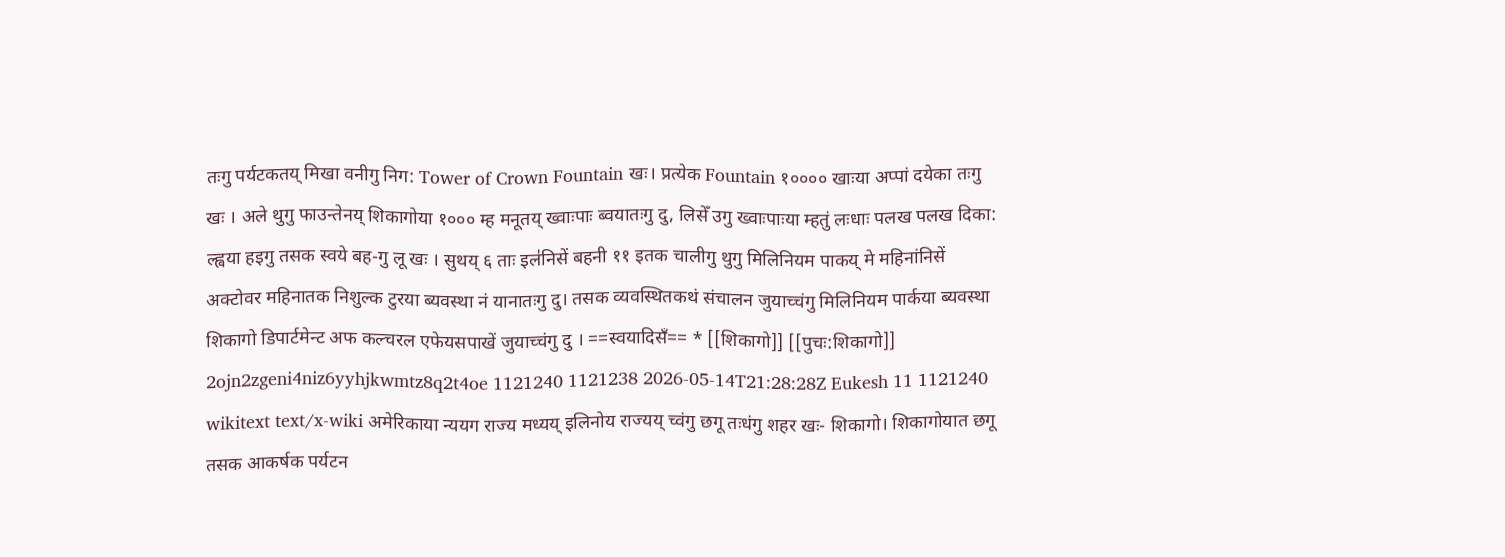तःगु पर्यटकतय्‌ मिखा वनीगु निग: Tower of Crown Fountain खः। प्रत्येक Fountain १०००० खाःया अप्पां दयेका तःगु खः । अले थुगु फाउन्तेनय्‌ शिकागोया १००० म्ह मनूतय्‌ ख्वाःपाः ब्वयातःगु दु, लिसेँ उगु ख्वाःपाःया म्हतुं लःधाः पलख पलख दिका: ल्ह्वया हइगु तसक स्वये बह-गु लू खः । सुथय्‌ ६ ताः इल॑निसें बहनी ११ इतक चालीगु थुगु मिलिनियम पाकय्‌ मे महिनांनिसें अक्टोवर महिनातक निशुल्क टुरया ब्यवस्था नं यानातःगु दु। तसक व्यवस्थितकथं संचालन जुयाच्चंगु मिलिनियम पार्कया ब्यवस्था शिकागो डिपार्टमेन्ट अफ कल्चरल एफेयसपाखें जुयाच्चंगु दु । ==स्वयादिसँ== * [[शिकागो]] [[पुचः:शिकागो]] 2ojn2zgeni4niz6yyhjkwmtz8q2t4oe 1121240 1121238 2026-05-14T21:28:28Z Eukesh 11 1121240 wikitext text/x-wiki अमेरिकाया न्ययग राज्य मध्यय्‌ इलिनोय राज्यय्‌ च्वंगु छगू तःधंगु शहर खः- शिकागो। शिकागोयात छगू तसक आकर्षक पर्यटन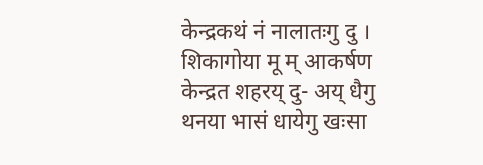केन्द्रकथं नं नालातःगु दु । शिकागोया मू म्‌ आकर्षण केन्द्रत शहरय्‌ दु- अय्‌ धैगु थनया भासं धायेगु खःसा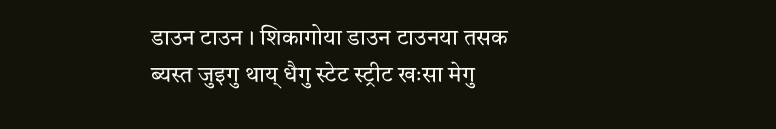डाउन टाउन । शिकागोया डाउन टाउनया तसक ब्यस्त जुइगु थाय्‌ धैगु स्टेट स्ट्रीट खःसा मेगु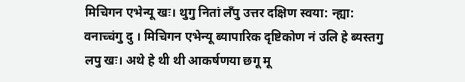मिचिगन एभेन्यू खः। थुगु नितां लँपु उत्तर दक्षिण स्वया: न्ह्या: वनाच्चंगु दु । मिचिगन एभेन्यू ब्यापारिक दृष्टिकोण नं उलि हे ब्यस्तगु लपु खः। अथे हे थी थी आकर्षणया छगू मू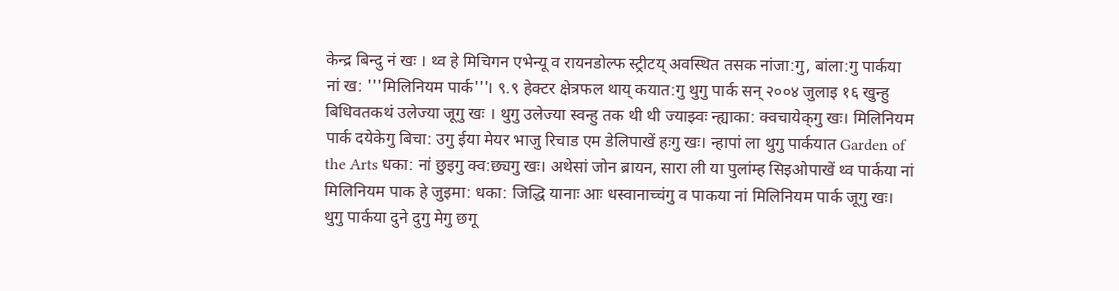केन्द्र बिन्दु नं खः । थ्व हे मिचिगन एभेन्यू व रायनडोल्फ स्ट्रीटय्‌ अवस्थित तसक नांजा:गु, बांला:गु पार्कया नां ख: '''मिलिनियम पार्क'''। ९.९ हेक्टर क्षेत्रफल थाय्‌ कयात:गु थुगु पार्क सन्‌ २००४ जुलाइ १६ खुन्हु बिधिवतकथं उलेज्या जूगु खः । थुगु उलेज्या स्वन्हु तक थी थी ज्याझ्वः न्ह्याका: क्वचायेक्‌गु खः। मिलिनियम पार्क दयेकेगु बिचा: उगु ईया मेयर भाजु रिचाड एम डेलिपाखें हःगु खः। न्हापां ला थुगु पार्कयात Garden of the Arts धका: नां छुइगु क्व:छ्यगु खः। अथेसां जोन ब्रायन, सारा ली या पुलांम्ह सिइओपाखें थ्व पार्कया नां मिलिनियम पाक हे जुइमा: धका: जिद्धि यानाः आः धस्वानाच्चंगु व पाकया नां मिलिनियम पार्क जूगु खः। थुगु पार्कया दुने दुगु मेगु छगू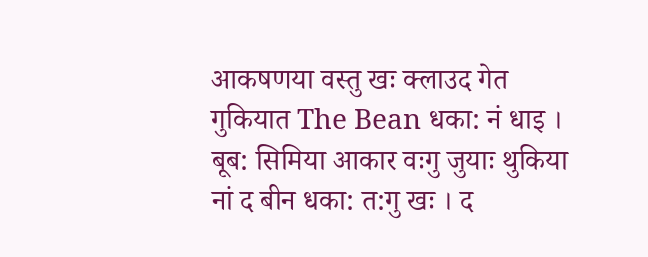आकषणया वस्तु खः क्लाउद गेत गुकियात The Bean धका: नं धाइ । बूब: सिमिया आकार वःगु जुयाः थुकिया नां द बीन धका: त:गु खः । द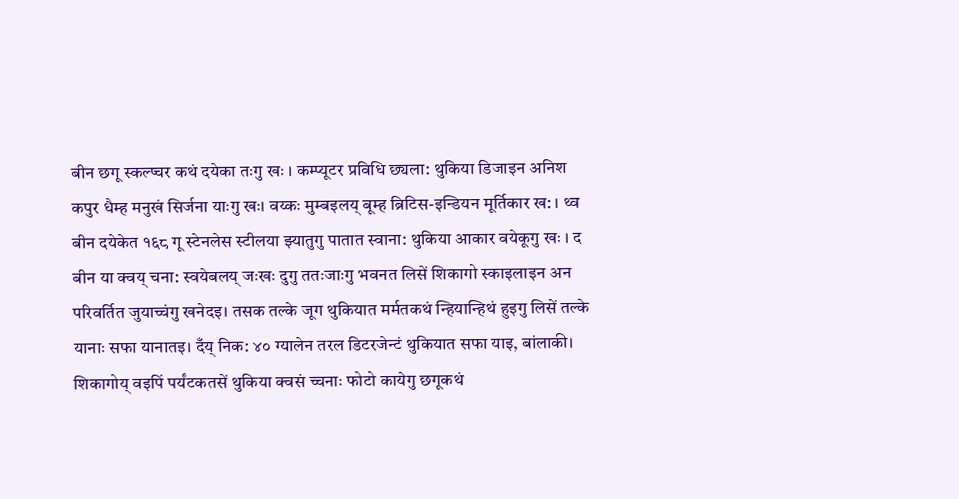बीन छगू स्कल्प्चर कथं दयेका तःगु खः । कम्प्यूटर प्रविधि छ्यला: थुकिया डिजाइन अनिश कपुर धैम्ह मनुखं सिर्जना याःगु खः। वय्कः मुम्बइलय्‌ बूम्ह ब्रिटिस-इन्डियन मूर्तिकार ख: । थ्व बीन दयेकेत १६८ गू स्टेनलेस स्टीलया झ्यातुगु पातात स्वाना: थुकिया आकार वयेकूगु खः । द बीन या क्वय्‌ चना: स्वयेबलय्‌ जःखः दुगु ततःजाःगु भवनत लिसें शिकागो स्काइलाइन अन परिवर्तित जुयाच्चंगु खनेदइ। तसक तल्के जूग थुकियात मर्मतकथं न्हियान्हिथं हुइगु लिसें तल्के यानाः सफा यानातइ। दँय्‌ निक: ४० ग्यालेन तरल डिटरजेन्टं थुकियात सफा याइ, बांलाकी। शिकागोय्‌ वइपिं पर्यंटकतसें थुकिया क्वसं च्चनाः फोटो कायेगु छगूकथं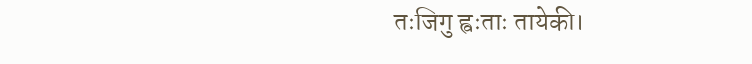तःजिगु ह्वःताः तायेकी।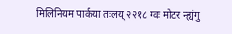मिलिनियम पार्कया तःलय्‌ २२१८ ग्वः मोटर न्ह्यंगु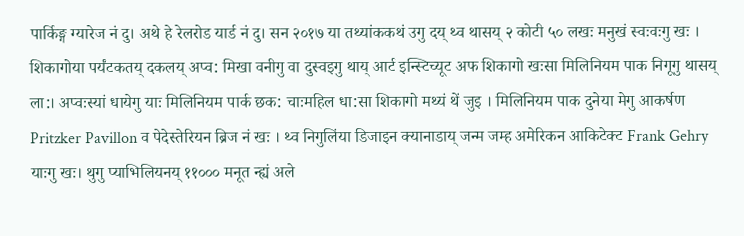पार्किङ्ग ग्यारेज नं दु। अथे हे रेलरोड यार्ड नं दु। सन २०१७ या तथ्यांककथं उगु दय्‌ थ्व थासय्‌ २ कोटी ५० लखः मनुखं स्वःवःगु खः । शिकागोया पर्यंटकतय्‌ दकलय्‌ अप्व: मिखा वनीगु वा दुस्वइगु थाय् आर्ट इन्स्टिच्यूट अफ शिकागो खःसा मिलिनियम पाक निगूगु थासय्‌ ला:। अप्वःस्यां धायेगु याः मिलिनियम पार्क छक: चाःमहिल धा:सा शिकागो मथ्यं थें जुइ । मिलिनियम पाक दुनेया मेगु आकर्षण Pritzker Pavillon व पेदेस्तेरियन ब्रिज नं खः । थ्व निगुलिंया डिजाइन क्यानाडाय्‌ जन्म जम्ह अमेरिकन आकिटेक्ट Frank Gehry याःगु खः। थुगु प्याभिलियनय्‌ ११००० मनूत न्ह्यं अले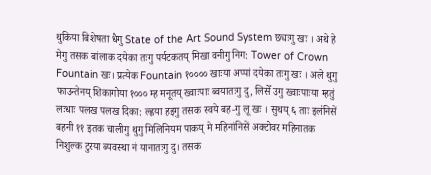थुकिया बिशेषता धैगु State of the Art Sound System छ्यःगु खः । अथे हे मेगु तसक बांलाक दयेका तःगु पर्यटकतय्‌ मिखा वनीगु निग: Tower of Crown Fountain खः। प्रत्येक Fountain १०००० खाःया अप्पां दयेका तःगु खः । अले थुगु फाउन्तेनय्‌ शिकागोया १००० म्ह मनूतय्‌ ख्वाःपाः ब्वयातःगु दु, लिसेँ उगु ख्वाःपाःया म्हतुं लःधाः पलख पलख दिका: ल्ह्वया हइगु तसक स्वये बह-गु लू खः । सुथय्‌ ६ ताः इल॑निसें बहनी ११ इतक चालीगु थुगु मिलिनियम पाकय्‌ मे महिनांनिसें अक्टोवर महिनातक निशुल्क टुरया ब्यवस्था नं यानातःगु दु। तसक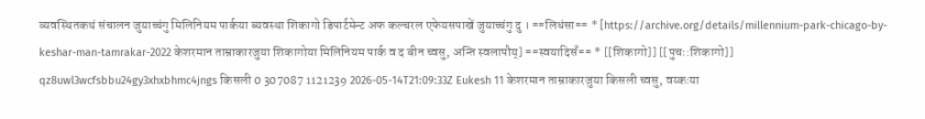व्यवस्थितकथं संचालन जुयाच्चंगु मिलिनियम पार्कया ब्यवस्था शिकागो डिपार्टमेन्ट अफ कल्चरल एफेयसपाखें जुयाच्चंगु दु । ==लिधंसा== * [https://archive.org/details/millennium-park-chicago-by-keshar-man-tamrakar-2022 केशरमान ताम्राकारजुया शिकागोया मिलिनियम पार्क व द बीन च्वसु, अन्ति स्वलापौय्] ==स्वयादिसँ== * [[शिकागो]] [[पुचः:शिकागो]] qz8uwl3wcfsbbu24gy3xhxbhmc4jngs किसली 0 307087 1121239 2026-05-14T21:09:33Z Eukesh 11 केशरमान ताम्राकारजुया किसली च्वसु, वय्कःया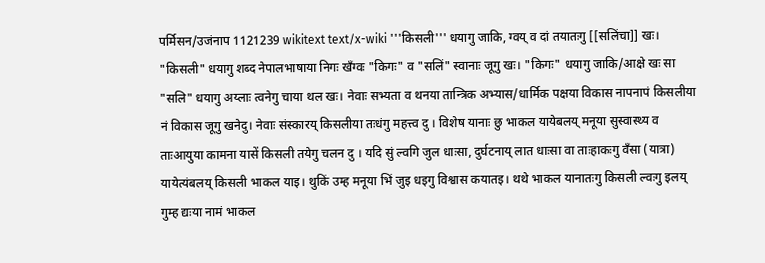पर्मिसन/उजंनाप 1121239 wikitext text/x-wiki '''किसली''' धयागु जाकि, ग्वय्‌ व दां तयातःगु [[सलिंचा]] खः। "किसली" धयागु शब्द नेपालभाषाया निगः खँग्वः "किगः" व "सलिं" स्वानाः जूगु खः। "किगः" धयागु जाकि/आक्षे खः सा "सलि" धयागु अय्लाः त्वनेगु चाया थल खः। नेवाः सभ्यता व थनया तान्त्रिक अभ्यास/धार्मिक पक्षया विकास नापनापं किसलीया नं विकास जूगु खनेदु। नेवाः संस्कारय्‌ किसलीया तःधंगु महत्त्व दु । विशेष यानाः छु भाकल यायेबलय्‌ मनूया सुस्वास्थ्य व ताःआयुया कामना यासें किसली तयेगु चलन दु । यदि सुं ल्वगि जुल धाःसा, दुर्घटनाय्‌ लात धाःसा वा ताःहाकःगु वँसा (यात्रा) यायेत्यंबलय्‌ किसली भाकल याइ। थुकिं उम्ह मनूया भिं जुइ धइगु विश्वास कयातइ। थथे भाकल यानातःगु किसली ल्वःगु इलय्‌ गुम्ह द्यःया नामं भाकल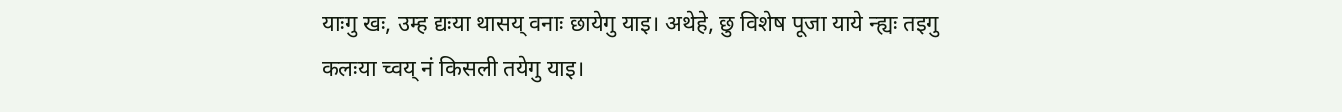याःगु खः, उम्ह द्यःया थासय्‌ वनाः छायेगु याइ। अथेहे, छु विशेष पूजा याये न्ह्यः तइगु कलःया च्वय्‌ नं किसली तयेगु याइ।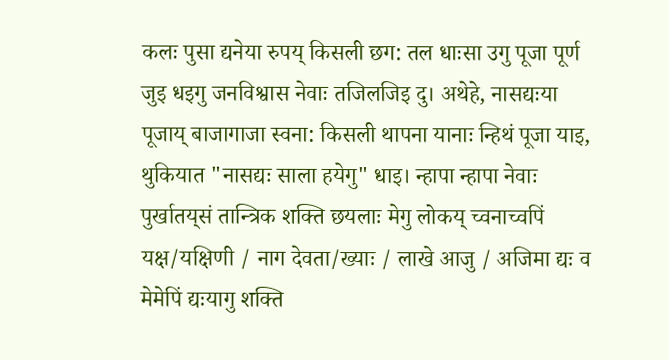कलः पुसा द्यनेया रुपय्‌ किसली छग: तल धाःसा उगु पूजा पूर्ण जुइ धइगु जनविश्वास नेवाः तजिलजिइ दु। अथेहे, नासद्यःया पूजाय्‌ बाजागाजा स्वना: किसली थापना यानाः न्हिथं पूजा याइ, थुकियात "नासद्यः साला हयेगु" धाइ। न्हापा न्हापा नेवाः पुर्खातय्‌सं तान्त्रिक शक्ति छयलाः मेगु लोकय्‌ च्वनाच्वपिं यक्ष/यक्षिणी / नाग देवता/ख्याः / लाखे आजु / अजिमा द्यः व मेमेपिं द्यःयागु शक्ति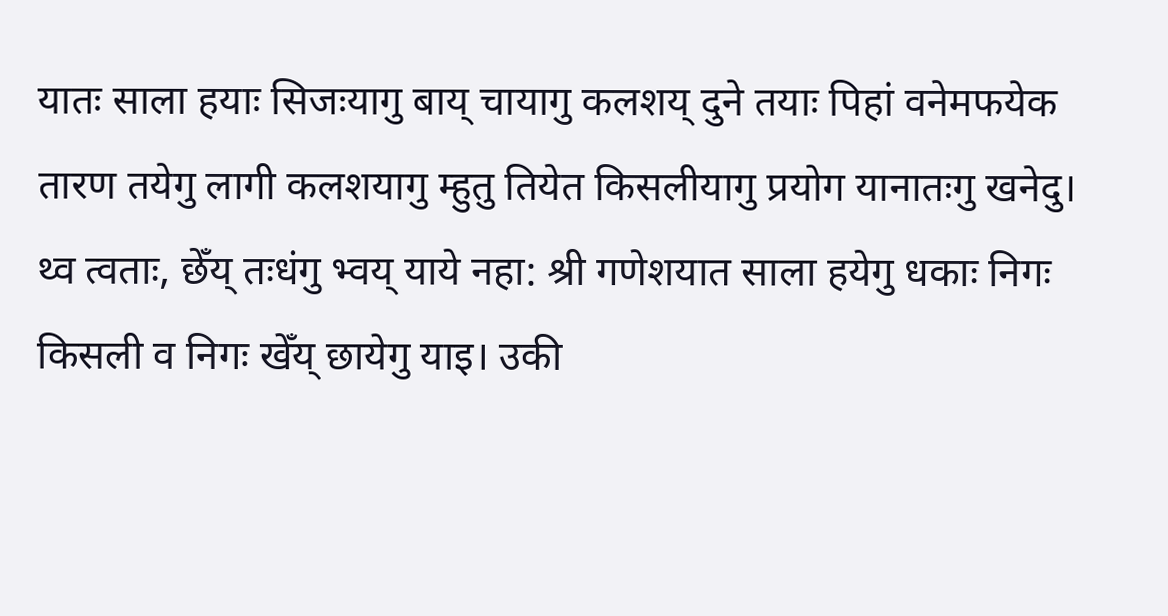यातः साला हयाः सिजःयागु बाय्‌ चायागु कलशय्‌ दुने तयाः पिहां वनेमफयेक तारण तयेगु लागी कलशयागु म्हुतु तियेत किसलीयागु प्रयोग यानातःगु खनेदु। थ्व त्वताः, छेँय् तःधंगु भ्वय्‌ याये नहा: श्री गणेशयात साला हयेगु धकाः निगः किसली व निगः खेँय्‌ छायेगु याइ। उकी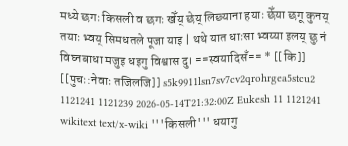मध्ये छगः किसली व छगः खेँय् छेय्‌ लिछ्याना हयाः छेँया छगू कुनय् तयाः भ्वय्‌ सिमधतले पूजा याइ | थथे यात धाःसा भ्वय्या इलय्‌ छु नं विघ्नबाधा मजुइ धइगु विश्वास दु। ==स्वयादिसँ== * [[कि]] [[पुचः:नेवाः तजिलजि]] s5k9911lsn7sv7cv2qrohrgea5stcu2 1121241 1121239 2026-05-14T21:32:00Z Eukesh 11 1121241 wikitext text/x-wiki '''किसली''' धयागु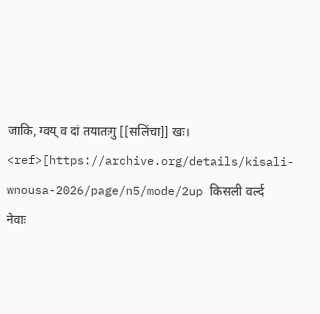जाकि, ग्वय्‌ व दां तयातःगु [[सलिंचा]] खः। <ref>[https://archive.org/details/kisali-wnousa-2026/page/n5/mode/2up किसली वर्ल्द नेवाः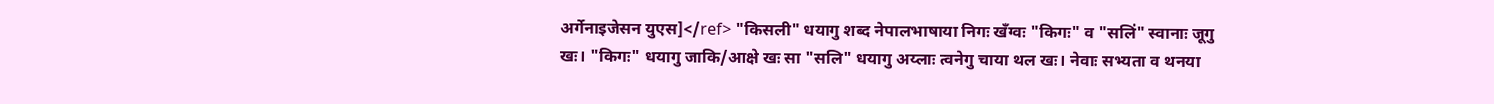अर्गेनाइजेसन युएस]</ref> "किसली" धयागु शब्द नेपालभाषाया निगः खँग्वः "किगः" व "सलिं" स्वानाः जूगु खः। "किगः" धयागु जाकि/आक्षे खः सा "सलि" धयागु अय्लाः त्वनेगु चाया थल खः। नेवाः सभ्यता व थनया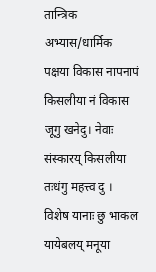तान्त्रिक अभ्यास/धार्मिक पक्षया विकास नापनापं किसलीया नं विकास जूगु खनेदु। नेवाः संस्कारय्‌ किसलीया तःधंगु महत्त्व दु । विशेष यानाः छु भाकल यायेबलय्‌ मनूया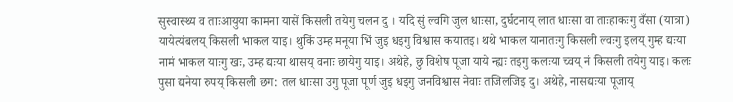सुस्वास्थ्य व ताःआयुया कामना यासें किसली तयेगु चलन दु । यदि सुं ल्वगि जुल धाःसा, दुर्घटनाय्‌ लात धाःसा वा ताःहाकःगु वँसा (यात्रा) यायेत्यंबलय्‌ किसली भाकल याइ। थुकिं उम्ह मनूया भिं जुइ धइगु विश्वास कयातइ। थथे भाकल यानातःगु किसली ल्वःगु इलय्‌ गुम्ह द्यःया नामं भाकल याःगु खः, उम्ह द्यःया थासय्‌ वनाः छायेगु याइ। अथेहे, छु विशेष पूजा याये न्ह्यः तइगु कलःया च्वय्‌ नं किसली तयेगु याइ। कलः पुसा द्यनेया रुपय्‌ किसली छग: तल धाःसा उगु पूजा पूर्ण जुइ धइगु जनविश्वास नेवाः तजिलजिइ दु। अथेहे, नासद्यःया पूजाय्‌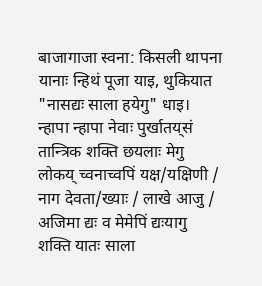बाजागाजा स्वना: किसली थापना यानाः न्हिथं पूजा याइ, थुकियात "नासद्यः साला हयेगु" धाइ। न्हापा न्हापा नेवाः पुर्खातय्‌सं तान्त्रिक शक्ति छयलाः मेगु लोकय्‌ च्वनाच्वपिं यक्ष/यक्षिणी / नाग देवता/ख्याः / लाखे आजु / अजिमा द्यः व मेमेपिं द्यःयागु शक्ति यातः साला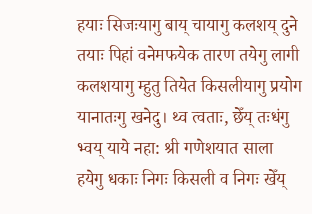हयाः सिजःयागु बाय्‌ चायागु कलशय्‌ दुने तयाः पिहां वनेमफयेक तारण तयेगु लागी कलशयागु म्हुतु तियेत किसलीयागु प्रयोग यानातःगु खनेदु। थ्व त्वताः, छेँय् तःधंगु भ्वय्‌ याये नहा: श्री गणेशयात साला हयेगु धकाः निगः किसली व निगः खेँय्‌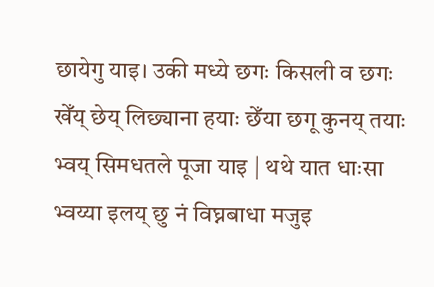छायेगु याइ। उकी मध्ये छगः किसली व छगः खेँय् छेय्‌ लिछ्याना हयाः छेँया छगू कुनय् तयाः भ्वय्‌ सिमधतले पूजा याइ | थथे यात धाःसा भ्वय्या इलय्‌ छु नं विघ्नबाधा मजुइ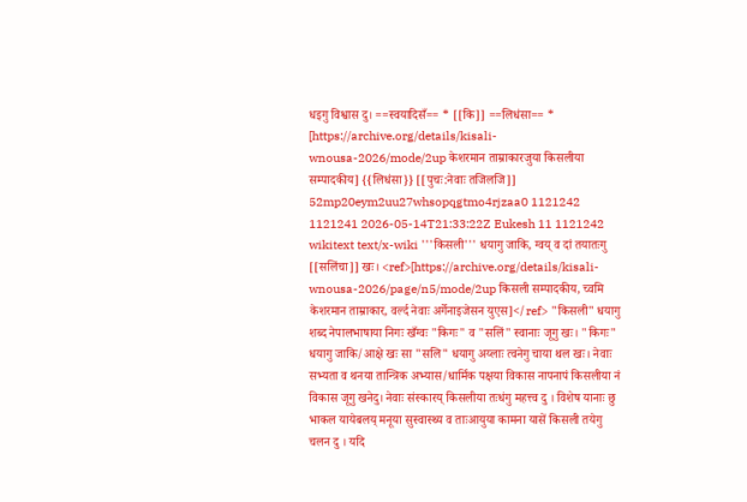धइगु विश्वास दु। ==स्वयादिसँ== * [[कि]] ==लिधंसा== * [https://archive.org/details/kisali-wnousa-2026/mode/2up केशरमान ताम्राकारजुया किसलीया सम्पादकीय] {{लिधंसा}} [[पुचः:नेवाः तजिलजि]] 52mp20eym2uu27whsopqgtmo4rjzaa0 1121242 1121241 2026-05-14T21:33:22Z Eukesh 11 1121242 wikitext text/x-wiki '''किसली''' धयागु जाकि, ग्वय्‌ व दां तयातःगु [[सलिंचा]] खः। <ref>[https://archive.org/details/kisali-wnousa-2026/page/n5/mode/2up किसली सम्पादकीय, च्वमि केशरमान ताम्राकार, वर्ल्द नेवाः अर्गेनाइजेसन युएस]</ref> "किसली" धयागु शब्द नेपालभाषाया निगः खँग्वः "किगः" व "सलिं" स्वानाः जूगु खः। "किगः" धयागु जाकि/आक्षे खः सा "सलि" धयागु अय्लाः त्वनेगु चाया थल खः। नेवाः सभ्यता व थनया तान्त्रिक अभ्यास/धार्मिक पक्षया विकास नापनापं किसलीया नं विकास जूगु खनेदु। नेवाः संस्कारय्‌ किसलीया तःधंगु महत्त्व दु । विशेष यानाः छु भाकल यायेबलय्‌ मनूया सुस्वास्थ्य व ताःआयुया कामना यासें किसली तयेगु चलन दु । यदि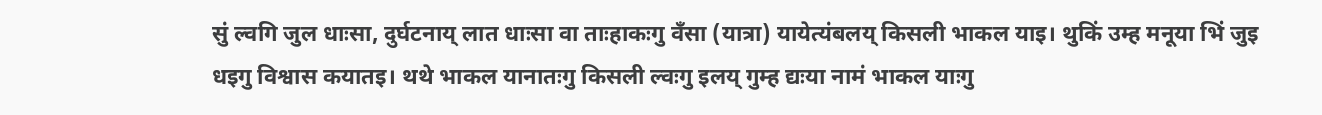सुं ल्वगि जुल धाःसा, दुर्घटनाय्‌ लात धाःसा वा ताःहाकःगु वँसा (यात्रा) यायेत्यंबलय्‌ किसली भाकल याइ। थुकिं उम्ह मनूया भिं जुइ धइगु विश्वास कयातइ। थथे भाकल यानातःगु किसली ल्वःगु इलय्‌ गुम्ह द्यःया नामं भाकल याःगु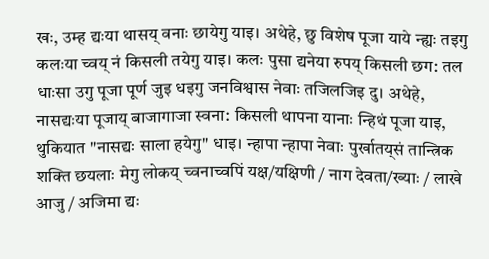खः, उम्ह द्यःया थासय्‌ वनाः छायेगु याइ। अथेहे, छु विशेष पूजा याये न्ह्यः तइगु कलःया च्वय्‌ नं किसली तयेगु याइ। कलः पुसा द्यनेया रुपय्‌ किसली छग: तल धाःसा उगु पूजा पूर्ण जुइ धइगु जनविश्वास नेवाः तजिलजिइ दु। अथेहे, नासद्यःया पूजाय्‌ बाजागाजा स्वना: किसली थापना यानाः न्हिथं पूजा याइ, थुकियात "नासद्यः साला हयेगु" धाइ। न्हापा न्हापा नेवाः पुर्खातय्‌सं तान्त्रिक शक्ति छयलाः मेगु लोकय्‌ च्वनाच्वपिं यक्ष/यक्षिणी / नाग देवता/ख्याः / लाखे आजु / अजिमा द्यः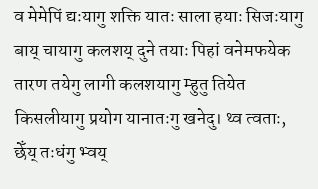व मेमेपिं द्यःयागु शक्ति यातः साला हयाः सिजःयागु बाय्‌ चायागु कलशय्‌ दुने तयाः पिहां वनेमफयेक तारण तयेगु लागी कलशयागु म्हुतु तियेत किसलीयागु प्रयोग यानातःगु खनेदु। थ्व त्वताः, छेँय् तःधंगु भ्वय्‌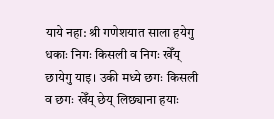याये नहा: श्री गणेशयात साला हयेगु धकाः निगः किसली व निगः खेँय्‌ छायेगु याइ। उकी मध्ये छगः किसली व छगः खेँय् छेय्‌ लिछ्याना हयाः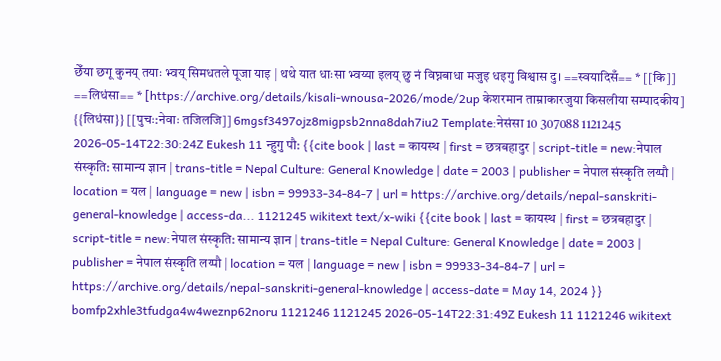छेँया छगू कुनय् तयाः भ्वय्‌ सिमधतले पूजा याइ | थथे यात धाःसा भ्वय्या इलय्‌ छु नं विघ्नबाधा मजुइ धइगु विश्वास दु। ==स्वयादिसँ== * [[कि]] ==लिधंसा== * [https://archive.org/details/kisali-wnousa-2026/mode/2up केशरमान ताम्राकारजुया किसलीया सम्पादकीय] {{लिधंसा}} [[पुचः:नेवाः तजिलजि]] 6mgsf3497ojz8migpsb2nna8dah7iu2 Template:नेसंसा 10 307088 1121245 2026-05-14T22:30:24Z Eukesh 11 न्हुगु पौ: {{cite book | last = कायस्थ | first = छत्रबहादुर | script-title = new:नेपाल संस्कृति: सामान्य ज्ञान | trans-title = Nepal Culture: General Knowledge | date = 2003 | publisher = नेपाल संस्कृति लय्पौ | location = यल | language = new | isbn = 99933-34-84-7 | url = https://archive.org/details/nepal-sanskriti-general-knowledge | access-da... 1121245 wikitext text/x-wiki {{cite book | last = कायस्थ | first = छत्रबहादुर | script-title = new:नेपाल संस्कृति: सामान्य ज्ञान | trans-title = Nepal Culture: General Knowledge | date = 2003 | publisher = नेपाल संस्कृति लय्पौ | location = यल | language = new | isbn = 99933-34-84-7 | url = https://archive.org/details/nepal-sanskriti-general-knowledge | access-date = May 14, 2024 }} bomfp2xhle3tfudga4w4weznp62noru 1121246 1121245 2026-05-14T22:31:49Z Eukesh 11 1121246 wikitext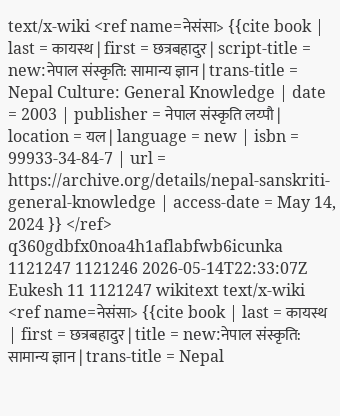text/x-wiki <ref name=नेसंसा> {{cite book | last = कायस्थ | first = छत्रबहादुर | script-title = new:नेपाल संस्कृति: सामान्य ज्ञान | trans-title = Nepal Culture: General Knowledge | date = 2003 | publisher = नेपाल संस्कृति लय्पौ | location = यल | language = new | isbn = 99933-34-84-7 | url = https://archive.org/details/nepal-sanskriti-general-knowledge | access-date = May 14, 2024 }} </ref> q360gdbfx0noa4h1aflabfwb6icunka 1121247 1121246 2026-05-14T22:33:07Z Eukesh 11 1121247 wikitext text/x-wiki <ref name=नेसंसा> {{cite book | last = कायस्थ | first = छत्रबहादुर | title = new:नेपाल संस्कृति: सामान्य ज्ञान | trans-title = Nepal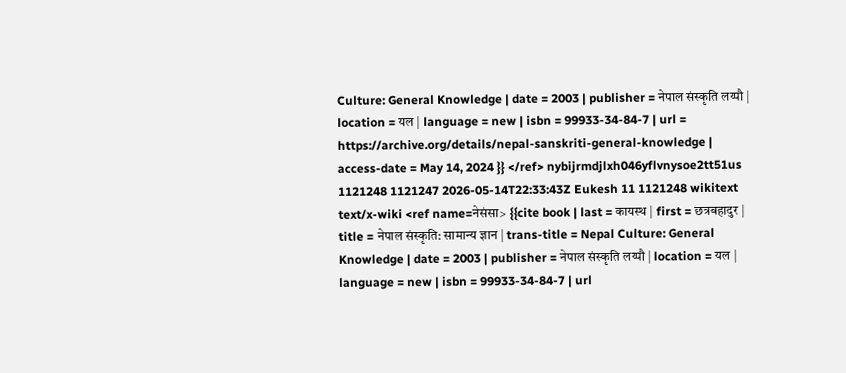Culture: General Knowledge | date = 2003 | publisher = नेपाल संस्कृति लय्पौ | location = यल | language = new | isbn = 99933-34-84-7 | url = https://archive.org/details/nepal-sanskriti-general-knowledge | access-date = May 14, 2024 }} </ref> nybijrmdjlxh046yflvnysoe2tt51us 1121248 1121247 2026-05-14T22:33:43Z Eukesh 11 1121248 wikitext text/x-wiki <ref name=नेसंसा> {{cite book | last = कायस्थ | first = छत्रबहादुर | title = नेपाल संस्कृति: सामान्य ज्ञान | trans-title = Nepal Culture: General Knowledge | date = 2003 | publisher = नेपाल संस्कृति लय्पौ | location = यल | language = new | isbn = 99933-34-84-7 | url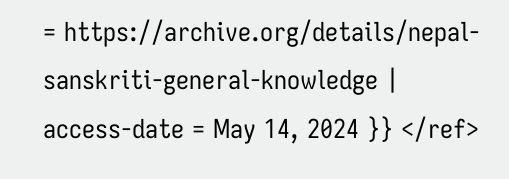= https://archive.org/details/nepal-sanskriti-general-knowledge | access-date = May 14, 2024 }} </ref>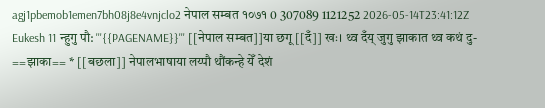agj1pbemob1emen7bh08j8e4vnjclo2 नेपाल सम्बत १०७१ 0 307089 1121252 2026-05-14T23:41:12Z Eukesh 11 न्हुगु पौ: '''{{PAGENAME}}''' [[नेपाल सम्बत]]या छगू [[दँ]] खः। थ्व दँय् जुगु झाकात थ्व कथं दु- ==झाका== * [[बछला]] नेपालभाषाया लय्पौ थौंकन्हे येँ देशं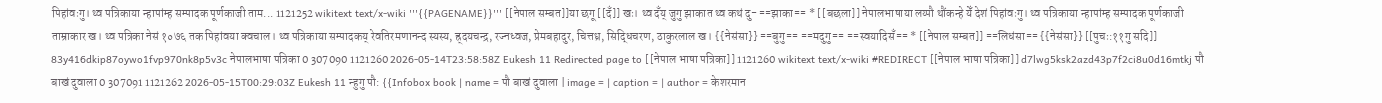पिहांवःगु। थ्व पत्रिकाया न्हापांम्ह सम्पादक पूर्णकाजी ताम... 1121252 wikitext text/x-wiki '''{{PAGENAME}}''' [[नेपाल सम्बत]]या छगू [[दँ]] खः। थ्व दँय् जुगु झाकात थ्व कथं दु- ==झाका== * [[बछला]] नेपालभाषाया लय्पौ थौंकन्हे येँ देशं पिहांवःगु। थ्व पत्रिकाया न्हापांम्ह सम्पादक पूर्णकाजी ताम्राकार ख। थ्व पत्रिका नेसं १०७६ तक पिहांवया क्वचाल। थ्व पत्रिकाया सम्पादकय् रेवतिरमणानन्द स्यस्य, ह्र्दयचन्द्र, रज्नध्वज, प्रेमबहादुर, चित्तध्र, सिद्धिचरण, ठाकुरलाल ख। {{नेसंसा}} ==बुगु== ==मदुगु== ==स्वयादिसँ== * [[नेपाल सम्बत]] ==लिधंसा== {{नेसंसा}} [[पुचः:११गु सदि]] 83y416dkip87oywo1fvp970nk8p5v3c नेपालभाषा पत्रिका 0 307090 1121260 2026-05-14T23:58:58Z Eukesh 11 Redirected page to [[नेपाल भाषा पत्रिका]] 1121260 wikitext text/x-wiki #REDIRECT [[नेपाल भाषा पत्रिका]] d7lwg5ksk2azd43p7f2ci8u0d16mtkj पौ बाखं दुवाला 0 307091 1121262 2026-05-15T00:29:03Z Eukesh 11 न्हुगु पौ: {{Infobox book | name = पौ बाखं दुवाला | image = | caption = | author = केशरमान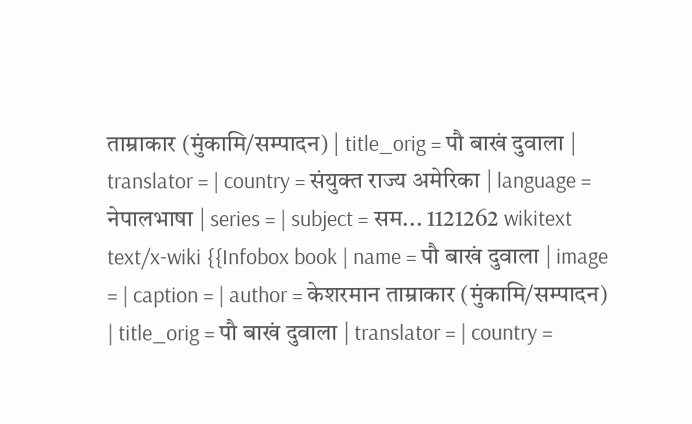ताम्राकार (मुंकामि/सम्पादन) | title_orig = पौ बाखं दुवाला | translator = | country = संयुक्त राज्य अमेरिका | language = नेपालभाषा | series = | subject = सम... 1121262 wikitext text/x-wiki {{Infobox book | name = पौ बाखं दुवाला | image = | caption = | author = केशरमान ताम्राकार (मुंकामि/सम्पादन) | title_orig = पौ बाखं दुवाला | translator = | country =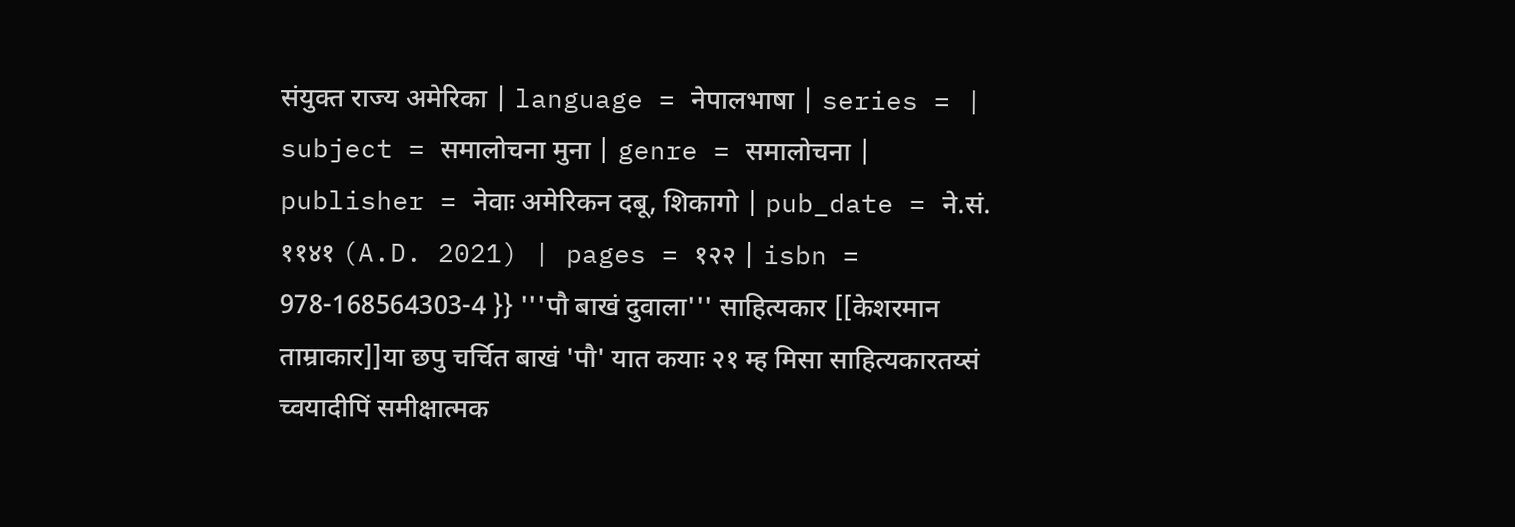संयुक्त राज्य अमेरिका | language = नेपालभाषा | series = | subject = समालोचना मुना | genre = समालोचना | publisher = नेवाः अमेरिकन दबू, शिकागो | pub_date = ने.सं. ११४१ (A.D. 2021) | pages = १२२ | isbn = 978-168564303-4 }} '''पौ बाखं दुवाला''' साहित्यकार [[केशरमान ताम्राकार]]या छपु चर्चित बाखं 'पौ' यात कयाः २१ म्ह मिसा साहित्यकारतय्सं च्वयादीपिं समीक्षात्मक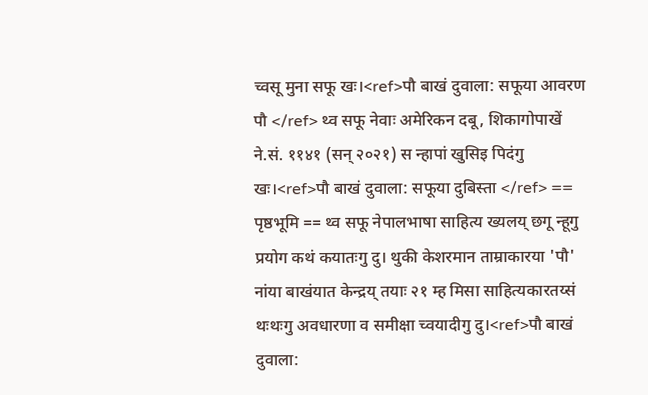च्वसू मुना सफू खः।<ref>पौ बाखं दुवाला: सफूया आवरण पौ </ref> थ्व सफू नेवाः अमेरिकन दबू, शिकागोपाखें ने.सं. ११४१ (सन् २०२१) स न्हापां खुसिइ पिदंगु खः।<ref>पौ बाखं दुवाला: सफूया दुबिस्ता </ref> == पृष्ठभूमि == थ्व सफू नेपालभाषा साहित्य ख्यलय् छगू न्हूगु प्रयोग कथं कयातःगु दु। थुकी केशरमान ताम्राकारया 'पौ' नांया बाखंयात केन्द्रय् तयाः २१ म्ह मिसा साहित्यकारतय्सं थःथःगु अवधारणा व समीक्षा च्वयादीगु दु।<ref>पौ बाखं दुवाला: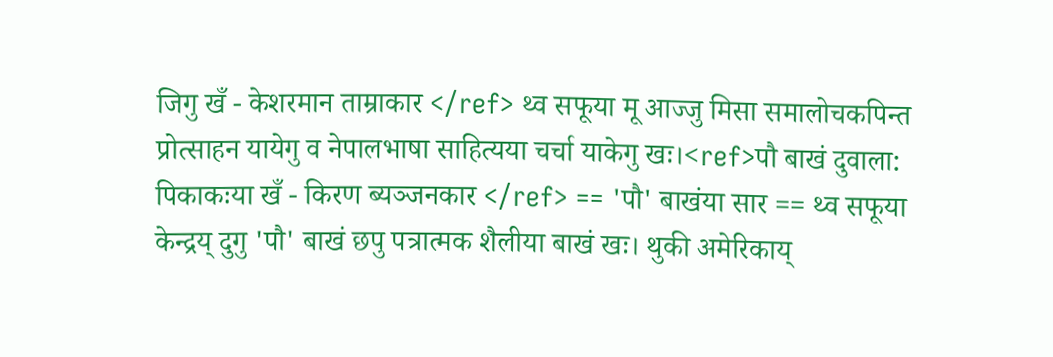जिगु खँ - केशरमान ताम्राकार </ref> थ्व सफूया मू आज्जु मिसा समालोचकपिन्त प्रोत्साहन यायेगु व नेपालभाषा साहित्यया चर्चा याकेगु खः।<ref>पौ बाखं दुवाला: पिकाकःया खँ - किरण ब्यञ्जनकार </ref> == 'पौ' बाखंया सार == थ्व सफूया केन्द्रय् दुगु 'पौ' बाखं छपु पत्रात्मक शैलीया बाखं खः। थुकी अमेरिकाय्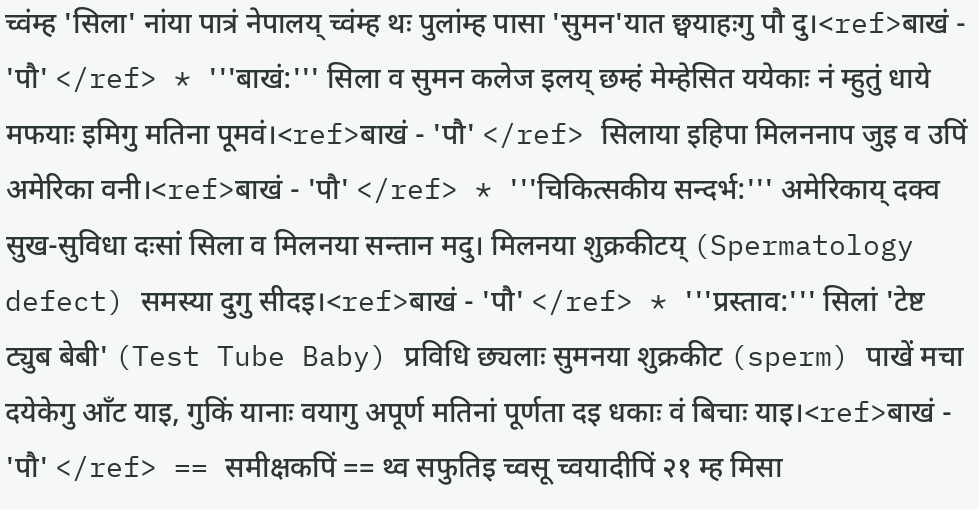च्वंम्ह 'सिला' नांया पात्रं नेपालय् च्वंम्ह थः पुलांम्ह पासा 'सुमन'यात छ्वयाहःगु पौ दु।<ref>बाखं - 'पौ' </ref> * '''बाखं:''' सिला व सुमन कलेज इलय् छम्हं मेम्हेसित ययेकाः नं म्हुतुं धाये मफयाः इमिगु मतिना पूमवं।<ref>बाखं - 'पौ' </ref> सिलाया इहिपा मिलननाप जुइ व उपिं अमेरिका वनी।<ref>बाखं - 'पौ' </ref> * '''चिकित्सकीय सन्दर्भ:''' अमेरिकाय् दक्व सुख-सुविधा दःसां सिला व मिलनया सन्तान मदु। मिलनया शुक्रकीटय् (Spermatology defect) समस्या दुगु सीदइ।<ref>बाखं - 'पौ' </ref> * '''प्रस्ताव:''' सिलां 'टेष्ट ट्युब बेबी' (Test Tube Baby) प्रविधि छ्यलाः सुमनया शुक्रकीट (sperm) पाखें मचा दयेकेगु आँट याइ, गुकिं यानाः वयागु अपूर्ण मतिनां पूर्णता दइ धकाः वं बिचाः याइ।<ref>बाखं - 'पौ' </ref> == समीक्षकपिं == थ्व सफुतिइ च्वसू च्वयादीपिं २१ म्ह मिसा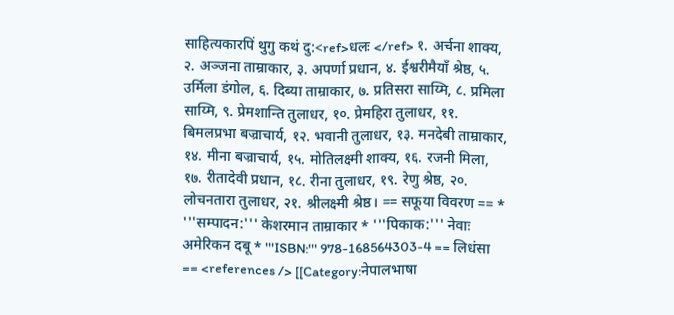साहित्यकारपिं थुगु कथं दु:<ref>धलः </ref> १. अर्चना शाक्य, २. अञ्जना ताम्राकार, ३. अपर्णा प्रधान, ४. ईश्वरीमैयाँ श्रेष्ठ, ५. उर्मिला डंगोल, ६. दिब्या ताम्राकार, ७. प्रतिसरा साय्मि, ८. प्रमिला साय्मि, ९. प्रेमशान्ति तुलाधर, १०. प्रेमहिरा तुलाधर, ११. बिमलप्रभा बज्राचार्य, १२. भवानी तुलाधर, १३. मनदेबी ताम्राकार, १४. मीना बज्राचार्य, १५. मोतिलक्ष्मी शाक्य, १६. रजनी मिला, १७. रीतादेवी प्रधान, १८. रीना तुलाधर, १९. रेणु श्रेष्ठ, २०. लोचनतारा तुलाधर, २१. श्रीलक्ष्मी श्रेष्ठ। == सफूया विवरण == * '''सम्पादन:''' केशरमान ताम्राकार * '''पिकाक:''' नेवाः अमेरिकन दबू * '''ISBN:''' 978-168564303-4 == लिधंसा == <references /> [[Category:नेपालभाषा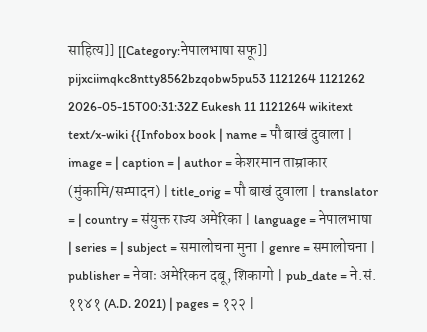साहित्य]] [[Category:नेपालभाषा सफू]] pijxciimqkc8ntty8562bzqobw5pu53 1121264 1121262 2026-05-15T00:31:32Z Eukesh 11 1121264 wikitext text/x-wiki {{Infobox book | name = पौ बाखं दुवाला | image = | caption = | author = केशरमान ताम्राकार (मुंकामि/सम्पादन) | title_orig = पौ बाखं दुवाला | translator = | country = संयुक्त राज्य अमेरिका | language = नेपालभाषा | series = | subject = समालोचना मुना | genre = समालोचना | publisher = नेवाः अमेरिकन दबू, शिकागो | pub_date = ने.सं. ११४१ (A.D. 2021) | pages = १२२ |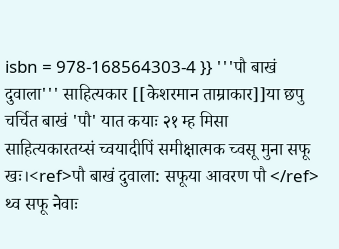isbn = 978-168564303-4 }} '''पौ बाखं दुवाला''' साहित्यकार [[केशरमान ताम्राकार]]या छपु चर्चित बाखं 'पौ' यात कयाः २१ म्ह मिसा साहित्यकारतय्सं च्वयादीपिं समीक्षात्मक च्वसू मुना सफू खः।<ref>पौ बाखं दुवाला: सफूया आवरण पौ </ref> थ्व सफू नेवाः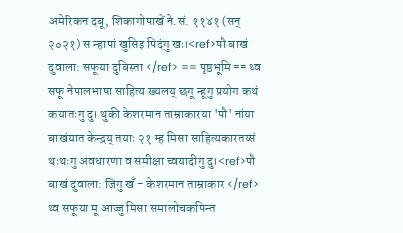अमेरिकन दबू, शिकागोपाखें ने.सं. ११४१ (सन् २०२१) स न्हापां खुसिइ पिदंगु खः।<ref>पौ बाखं दुवाला: सफूया दुबिस्ता </ref> == पृष्ठभूमि == थ्व सफू नेपालभाषा साहित्य ख्यलय् छगू न्हूगु प्रयोग कथं कयातःगु दु। थुकी केशरमान ताम्राकारया 'पौ' नांया बाखंयात केन्द्रय् तयाः २१ म्ह मिसा साहित्यकारतय्सं थःथःगु अवधारणा व समीक्षा च्वयादीगु दु।<ref>पौ बाखं दुवाला: जिगु खँ - केशरमान ताम्राकार </ref> थ्व सफूया मू आज्जु मिसा समालोचकपिन्त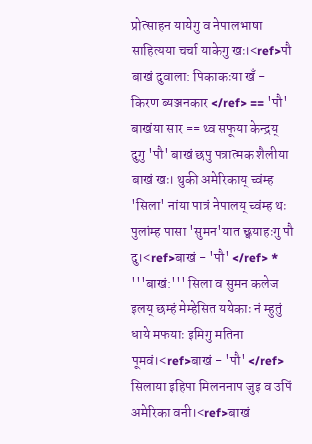प्रोत्साहन यायेगु व नेपालभाषा साहित्यया चर्चा याकेगु खः।<ref>पौ बाखं दुवाला: पिकाकःया खँ - किरण ब्यञ्जनकार </ref> == 'पौ' बाखंया सार == थ्व सफूया केन्द्रय् दुगु 'पौ' बाखं छपु पत्रात्मक शैलीया बाखं खः। थुकी अमेरिकाय् च्वंम्ह 'सिला' नांया पात्रं नेपालय् च्वंम्ह थः पुलांम्ह पासा 'सुमन'यात छ्वयाहःगु पौ दु।<ref>बाखं - 'पौ' </ref> * '''बाखं:''' सिला व सुमन कलेज इलय् छम्हं मेम्हेसित ययेकाः नं म्हुतुं धाये मफयाः इमिगु मतिना पूमवं।<ref>बाखं - 'पौ' </ref> सिलाया इहिपा मिलननाप जुइ व उपिं अमेरिका वनी।<ref>बाखं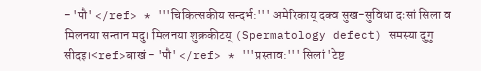- 'पौ' </ref> * '''चिकित्सकीय सन्दर्भ:''' अमेरिकाय् दक्व सुख-सुविधा दःसां सिला व मिलनया सन्तान मदु। मिलनया शुक्रकीटय् (Spermatology defect) समस्या दुगु सीदइ।<ref>बाखं - 'पौ' </ref> * '''प्रस्ताव:''' सिलां 'टेष्ट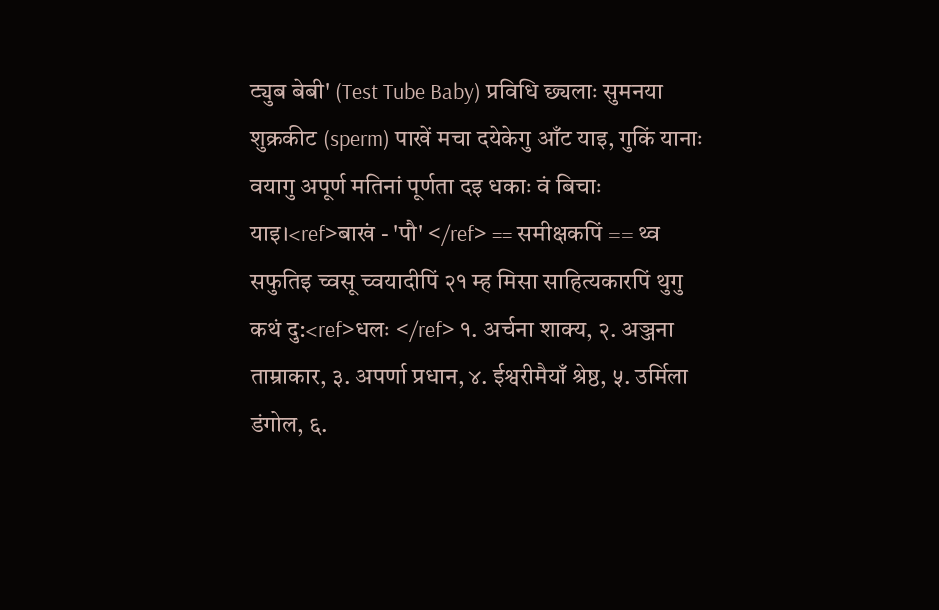ट्युब बेबी' (Test Tube Baby) प्रविधि छ्यलाः सुमनया शुक्रकीट (sperm) पाखें मचा दयेकेगु आँट याइ, गुकिं यानाः वयागु अपूर्ण मतिनां पूर्णता दइ धकाः वं बिचाः याइ।<ref>बाखं - 'पौ' </ref> == समीक्षकपिं == थ्व सफुतिइ च्वसू च्वयादीपिं २१ म्ह मिसा साहित्यकारपिं थुगु कथं दु:<ref>धलः </ref> १. अर्चना शाक्य, २. अञ्जना ताम्राकार, ३. अपर्णा प्रधान, ४. ईश्वरीमैयाँ श्रेष्ठ, ५. उर्मिला डंगोल, ६.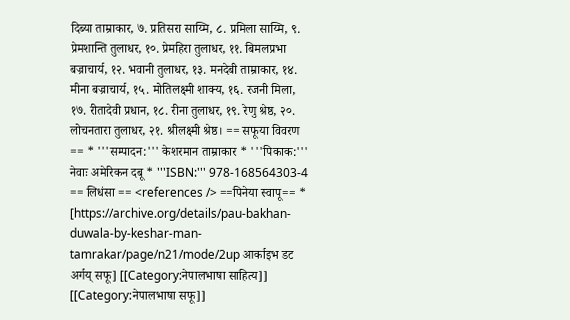दिब्या ताम्राकार, ७. प्रतिसरा साय्मि, ८. प्रमिला साय्मि, ९. प्रेमशान्ति तुलाधर, १०. प्रेमहिरा तुलाधर, ११. बिमलप्रभा बज्राचार्य, १२. भवानी तुलाधर, १३. मनदेबी ताम्राकार, १४. मीना बज्राचार्य, १५. मोतिलक्ष्मी शाक्य, १६. रजनी मिला, १७. रीतादेवी प्रधान, १८. रीना तुलाधर, १९. रेणु श्रेष्ठ, २०. लोचनतारा तुलाधर, २१. श्रीलक्ष्मी श्रेष्ठ। == सफूया विवरण == * '''सम्पादन:''' केशरमान ताम्राकार * '''पिकाक:''' नेवाः अमेरिकन दबू * '''ISBN:''' 978-168564303-4 == लिधंसा == <references /> ==पिनेया स्वापू== * [https://archive.org/details/pau-bakhan-duwala-by-keshar-man-tamrakar/page/n21/mode/2up आर्काइभ डट अर्गय् सफू] [[Category:नेपालभाषा साहित्य]] [[Category:नेपालभाषा सफू]]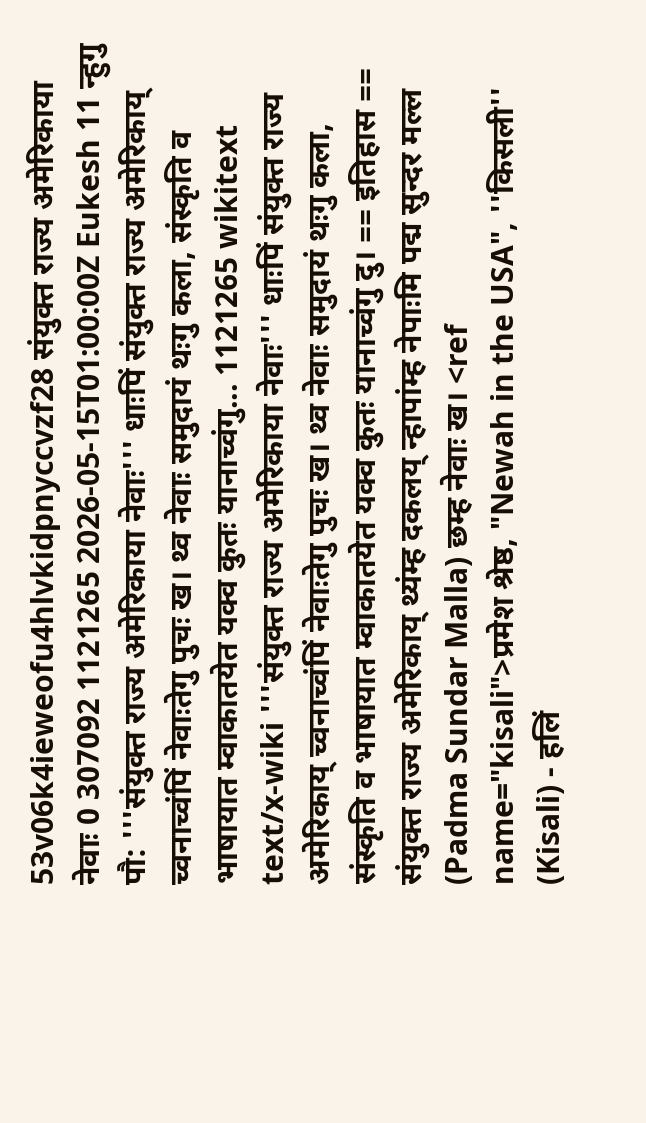53v06k4ieweofu4hlvkidpnyccvzf28 संयुक्त राज्य अमेरिकाया नेवाः 0 307092 1121265 2026-05-15T01:00:00Z Eukesh 11 न्हुगु पौ: '''संयुक्त राज्य अमेरिकाया नेवाः''' धाःपिं संयुक्त राज्य अमेरिकाय् च्वनाच्वंपिं नेवाःतेगु पुचः ख। थ्व नेवाः समुदायं थःगु कला, संस्कृति व भाषायात म्वाकातयेत यक्व कुतः यानाच्वंगु... 1121265 wikitext text/x-wiki '''संयुक्त राज्य अमेरिकाया नेवाः''' धाःपिं संयुक्त राज्य अमेरिकाय् च्वनाच्वंपिं नेवाःतेगु पुचः ख। थ्व नेवाः समुदायं थःगु कला, संस्कृति व भाषायात म्वाकातयेत यक्व कुतः यानाच्वंगु दु। == इतिहास == संयुक्त राज्य अमेरिकाय् थ्यंम्ह दकलय् न्हापांम्ह नेपाःमि पद्म सुन्दर मल्ल (Padma Sundar Malla) छम्ह नेवाः ख। <ref name="kisali">प्रमेश श्रेष्ठ, "Newah in the USA", ''किसली'' (Kisali) - हलिं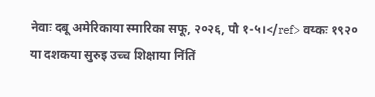नेवाः दबू अमेरिकाया स्मारिका सफू, २०२६, पौ १-५।</ref> वय्कः १९२० या दशकया सुरुइ उच्च शिक्षाया निंतिं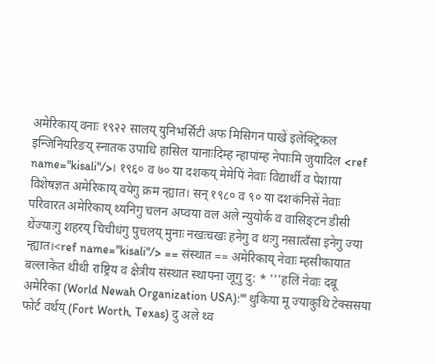अमेरिकाय् वनाः १९२२ सालय् युनिभर्सिटी अफ मिसिगन पाखें इलेक्ट्रिकल इन्जिनियरिङय् स्नातक उपाधि हासिल यानाःदिम्ह न्हापांम्ह नेपाःमि जुयादिल <ref name="kisali"/>। १९६० व ७० या दशकय् मेमेपिं नेवाः विद्यार्थी व पेशाया विशेषज्ञत अमेरिकाय् वयेगु क्रम न्ह्यात। सन् १९८० व ९० या दशकंनिसें नेवाः परिवारत अमेरिकाय् थ्यनिगु चलन अप्वया वल अले न्युयोर्क व वासिङ्टन डीसी थेंज्याःगु शहरय् चिचीधंगु पुचलय् मुनाः नखःचखः हनेगु व थःगु नसात्वँसा इनेगु ज्या न्ह्यात।<ref name="kisali"/> == संस्थात == अमेरिकाय् नेवाः म्हसीकायात बल्लाकेत थीथी राष्ट्रिय व क्षेत्रीय संस्थात स्थापना जूगु दु: * '''हलिं नेवाः दबू अमेरिका (World Newah Organization USA):''' थुकिया मू ज्याकुथि टेक्ससया फोर्ट वर्थय् (Fort Worth, Texas) दु अले थ्व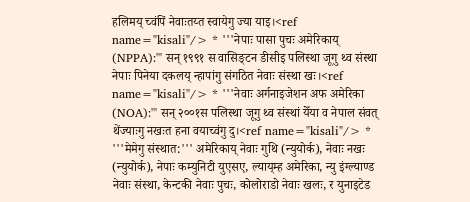हलिमय् च्वंपिं नेवाःतय्त स्वायेगु ज्या याइ।<ref name="kisali"/> * '''नेपाः पासा पुचः अमेरिकाय् (NPPA):''' सन् १९९१ स वासिङ्टन डीसीइ पलिस्था जूगु थ्व संस्था नेपाः पिनेया दकलय् न्हापांगु संगठित नेवाः संस्था खः।<ref name="kisali"/> * '''नेवाः अर्गनाइजेशन अफ अमेरिका (NOA):''' सन् २००१स पलिस्था जूगु थ्व संस्थां येँया व नेपाल संवत् थेंज्याःगु नखःत हना वयाच्वंगु दु।<ref name="kisali"/> * '''मेमेगु संस्थात:''' अमेरिकाय् नेवाः गुथि (न्युयोर्क), नेवाः नखः (न्युयोर्क), नेपाः कम्युनिटी युएसए, ल्याय्‌म्ह अमेरिका, न्यु इंग्ल्याण्ड नेवाः संस्था, केन्टकी नेवाः पुचः, कोलोराडो नेवाः खलः, र युनाइटेड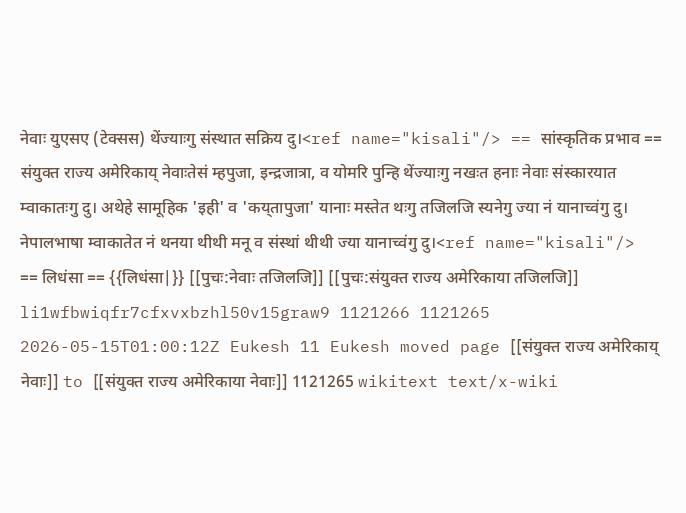नेवाः युएसए (टेक्सस) थेंज्याःगु संस्थात सक्रिय दु।<ref name="kisali"/> == सांस्कृतिक प्रभाव == संयुक्त राज्य अमेरिकाय् नेवाःतेसं म्हपुजा, इन्द्रजात्रा, व योमरि पुन्हि थेंज्याःगु नखःत हनाः नेवाः संस्कारयात म्वाकातःगु दु। अथेहे सामूहिक 'इही' व 'कय्‌तापुजा' यानाः मस्तेत थःगु तजिलजि स्यनेगु ज्या नं यानाच्वंगु दु। नेपालभाषा म्वाकातेत नं थनया थीथी मनू व संस्थां थीथी ज्या यानाच्वंगु दु।<ref name="kisali"/> == लिधंसा == {{लिधंसा|}} [[पुचः:नेवाः तजिलजि]] [[पुचः:संयुक्त राज्य अमेरिकाया तजिलजि]] li1wfbwiqfr7cfxvxbzhl50v15graw9 1121266 1121265 2026-05-15T01:00:12Z Eukesh 11 Eukesh moved page [[संयुक्त राज्य अमेरिकाय् नेवाः]] to [[संयुक्त राज्य अमेरिकाया नेवाः]] 1121265 wikitext text/x-wiki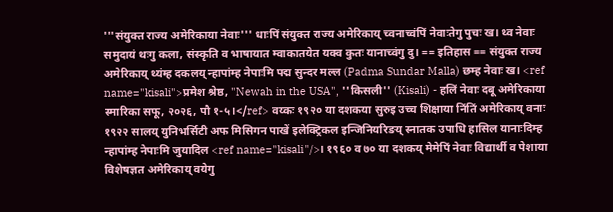'''संयुक्त राज्य अमेरिकाया नेवाः''' धाःपिं संयुक्त राज्य अमेरिकाय् च्वनाच्वंपिं नेवाःतेगु पुचः ख। थ्व नेवाः समुदायं थःगु कला, संस्कृति व भाषायात म्वाकातयेत यक्व कुतः यानाच्वंगु दु। == इतिहास == संयुक्त राज्य अमेरिकाय् थ्यंम्ह दकलय् न्हापांम्ह नेपाःमि पद्म सुन्दर मल्ल (Padma Sundar Malla) छम्ह नेवाः ख। <ref name="kisali">प्रमेश श्रेष्ठ, "Newah in the USA", ''किसली'' (Kisali) - हलिं नेवाः दबू अमेरिकाया स्मारिका सफू, २०२६, पौ १-५।</ref> वय्कः १९२० या दशकया सुरुइ उच्च शिक्षाया निंतिं अमेरिकाय् वनाः १९२२ सालय् युनिभर्सिटी अफ मिसिगन पाखें इलेक्ट्रिकल इन्जिनियरिङय् स्नातक उपाधि हासिल यानाःदिम्ह न्हापांम्ह नेपाःमि जुयादिल <ref name="kisali"/>। १९६० व ७० या दशकय् मेमेपिं नेवाः विद्यार्थी व पेशाया विशेषज्ञत अमेरिकाय् वयेगु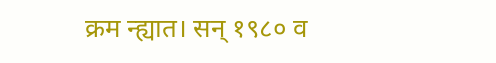क्रम न्ह्यात। सन् १९८० व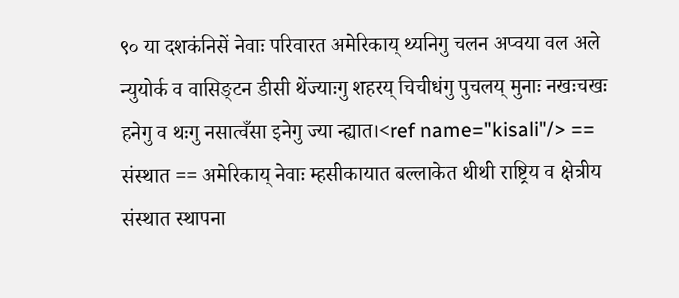९० या दशकंनिसें नेवाः परिवारत अमेरिकाय् थ्यनिगु चलन अप्वया वल अले न्युयोर्क व वासिङ्टन डीसी थेंज्याःगु शहरय् चिचीधंगु पुचलय् मुनाः नखःचखः हनेगु व थःगु नसात्वँसा इनेगु ज्या न्ह्यात।<ref name="kisali"/> == संस्थात == अमेरिकाय् नेवाः म्हसीकायात बल्लाकेत थीथी राष्ट्रिय व क्षेत्रीय संस्थात स्थापना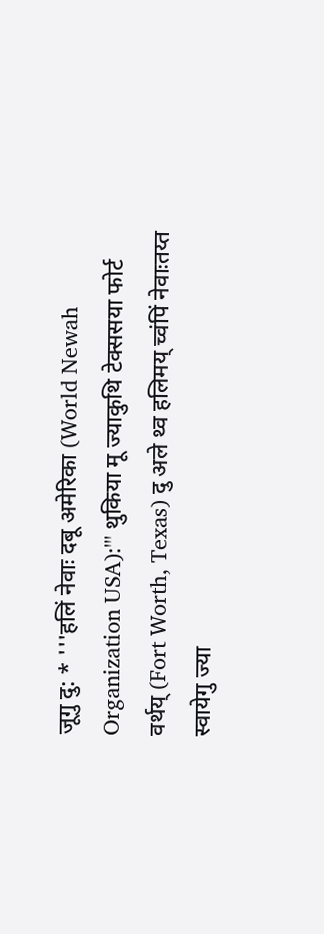जूगु दु: * '''हलिं नेवाः दबू अमेरिका (World Newah Organization USA):''' थुकिया मू ज्याकुथि टेक्ससया फोर्ट वर्थय् (Fort Worth, Texas) दु अले थ्व हलिमय् च्वंपिं नेवाःतय्त स्वायेगु ज्या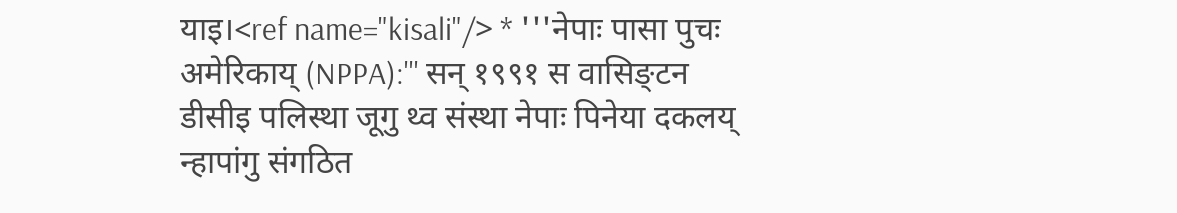याइ।<ref name="kisali"/> * '''नेपाः पासा पुचः अमेरिकाय् (NPPA):''' सन् १९९१ स वासिङ्टन डीसीइ पलिस्था जूगु थ्व संस्था नेपाः पिनेया दकलय् न्हापांगु संगठित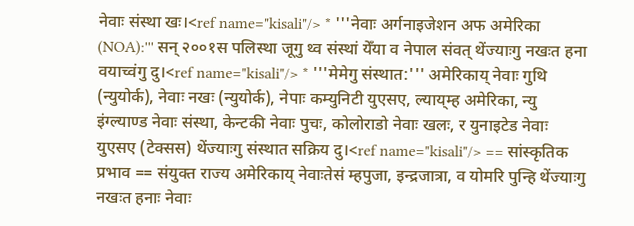नेवाः संस्था खः।<ref name="kisali"/> * '''नेवाः अर्गनाइजेशन अफ अमेरिका (NOA):''' सन् २००१स पलिस्था जूगु थ्व संस्थां येँया व नेपाल संवत् थेंज्याःगु नखःत हना वयाच्वंगु दु।<ref name="kisali"/> * '''मेमेगु संस्थात:''' अमेरिकाय् नेवाः गुथि (न्युयोर्क), नेवाः नखः (न्युयोर्क), नेपाः कम्युनिटी युएसए, ल्याय्‌म्ह अमेरिका, न्यु इंग्ल्याण्ड नेवाः संस्था, केन्टकी नेवाः पुचः, कोलोराडो नेवाः खलः, र युनाइटेड नेवाः युएसए (टेक्सस) थेंज्याःगु संस्थात सक्रिय दु।<ref name="kisali"/> == सांस्कृतिक प्रभाव == संयुक्त राज्य अमेरिकाय् नेवाःतेसं म्हपुजा, इन्द्रजात्रा, व योमरि पुन्हि थेंज्याःगु नखःत हनाः नेवाः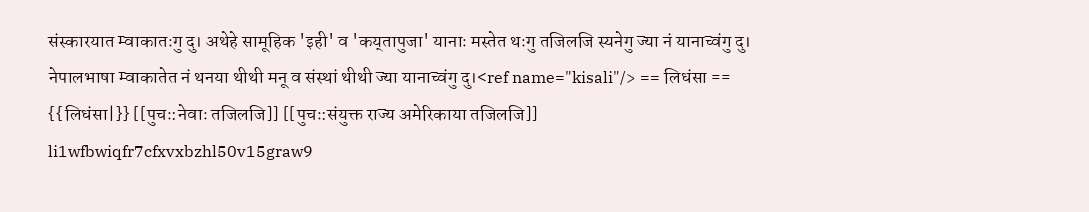संस्कारयात म्वाकातःगु दु। अथेहे सामूहिक 'इही' व 'कय्‌तापुजा' यानाः मस्तेत थःगु तजिलजि स्यनेगु ज्या नं यानाच्वंगु दु। नेपालभाषा म्वाकातेत नं थनया थीथी मनू व संस्थां थीथी ज्या यानाच्वंगु दु।<ref name="kisali"/> == लिधंसा == {{लिधंसा|}} [[पुचः:नेवाः तजिलजि]] [[पुचः:संयुक्त राज्य अमेरिकाया तजिलजि]] li1wfbwiqfr7cfxvxbzhl50v15graw9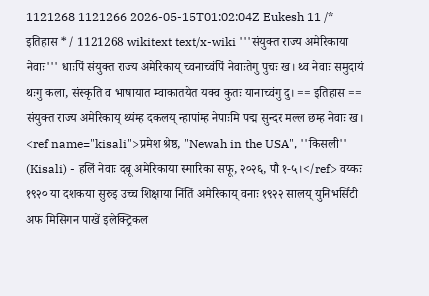1121268 1121266 2026-05-15T01:02:04Z Eukesh 11 /* इतिहास */ 1121268 wikitext text/x-wiki '''संयुक्त राज्य अमेरिकाया नेवाः''' धाःपिं संयुक्त राज्य अमेरिकाय् च्वनाच्वंपिं नेवाःतेगु पुचः ख। थ्व नेवाः समुदायं थःगु कला, संस्कृति व भाषायात म्वाकातयेत यक्व कुतः यानाच्वंगु दु। == इतिहास == संयुक्त राज्य अमेरिकाय् थ्यंम्ह दकलय् न्हापांम्ह नेपाःमि पद्म सुन्दर मल्ल छम्ह नेवाः ख। <ref name="kisali">प्रमेश श्रेष्ठ, "Newah in the USA", ''किसली'' (Kisali) - हलिं नेवाः दबू अमेरिकाया स्मारिका सफू, २०२६, पौ १-५।</ref> वय्कः १९२० या दशकया सुरुइ उच्च शिक्षाया निंतिं अमेरिकाय् वनाः १९२२ सालय् युनिभर्सिटी अफ मिसिगन पाखें इलेक्ट्रिकल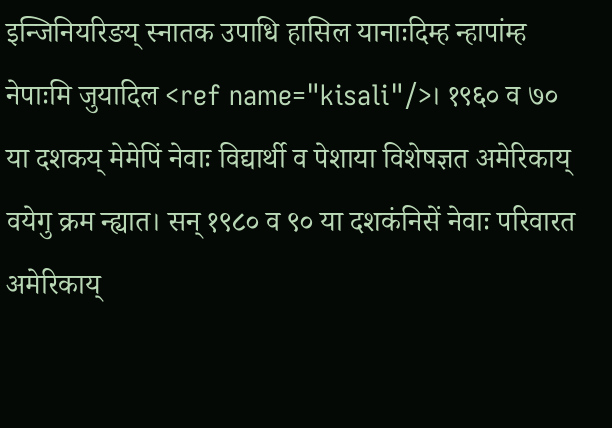इन्जिनियरिङय् स्नातक उपाधि हासिल यानाःदिम्ह न्हापांम्ह नेपाःमि जुयादिल <ref name="kisali"/>। १९६० व ७० या दशकय् मेमेपिं नेवाः विद्यार्थी व पेशाया विशेषज्ञत अमेरिकाय् वयेगु क्रम न्ह्यात। सन् १९८० व ९० या दशकंनिसें नेवाः परिवारत अमेरिकाय्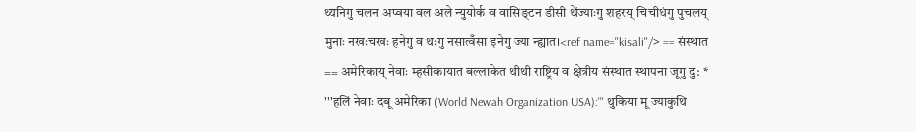थ्यनिगु चलन अप्वया वल अले न्युयोर्क व वासिङ्टन डीसी थेंज्याःगु शहरय् चिचीधंगु पुचलय् मुनाः नखःचखः हनेगु व थःगु नसात्वँसा इनेगु ज्या न्ह्यात।<ref name="kisali"/> == संस्थात == अमेरिकाय् नेवाः म्हसीकायात बल्लाकेत थीथी राष्ट्रिय व क्षेत्रीय संस्थात स्थापना जूगु दु: * '''हलिं नेवाः दबू अमेरिका (World Newah Organization USA):''' थुकिया मू ज्याकुथि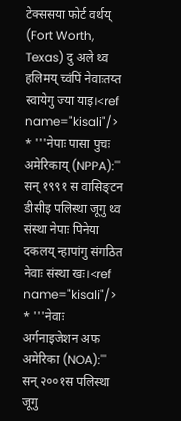टेक्ससया फोर्ट वर्थय् (Fort Worth, Texas) दु अले थ्व हलिमय् च्वंपिं नेवाःतय्त स्वायेगु ज्या याइ।<ref name="kisali"/> * '''नेपाः पासा पुचः अमेरिकाय् (NPPA):''' सन् १९९१ स वासिङ्टन डीसीइ पलिस्था जूगु थ्व संस्था नेपाः पिनेया दकलय् न्हापांगु संगठित नेवाः संस्था खः।<ref name="kisali"/> * '''नेवाः अर्गनाइजेशन अफ अमेरिका (NOA):''' सन् २००१स पलिस्था जूगु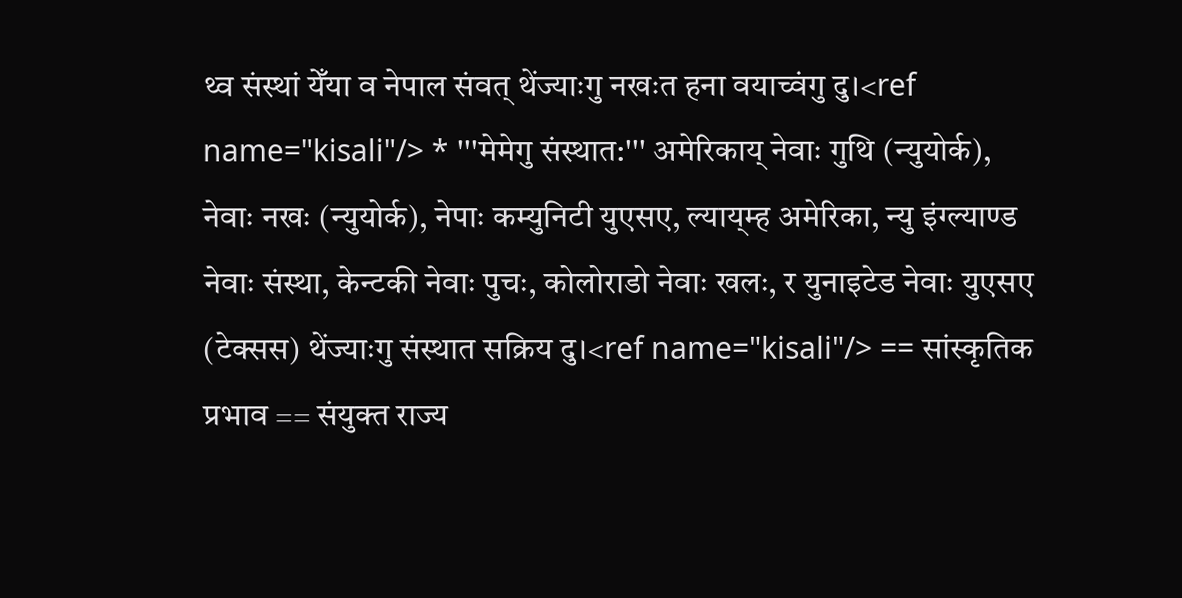थ्व संस्थां येँया व नेपाल संवत् थेंज्याःगु नखःत हना वयाच्वंगु दु।<ref name="kisali"/> * '''मेमेगु संस्थात:''' अमेरिकाय् नेवाः गुथि (न्युयोर्क), नेवाः नखः (न्युयोर्क), नेपाः कम्युनिटी युएसए, ल्याय्‌म्ह अमेरिका, न्यु इंग्ल्याण्ड नेवाः संस्था, केन्टकी नेवाः पुचः, कोलोराडो नेवाः खलः, र युनाइटेड नेवाः युएसए (टेक्सस) थेंज्याःगु संस्थात सक्रिय दु।<ref name="kisali"/> == सांस्कृतिक प्रभाव == संयुक्त राज्य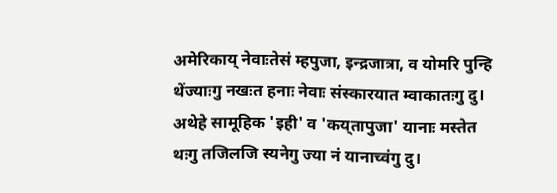अमेरिकाय् नेवाःतेसं म्हपुजा, इन्द्रजात्रा, व योमरि पुन्हि थेंज्याःगु नखःत हनाः नेवाः संस्कारयात म्वाकातःगु दु। अथेहे सामूहिक 'इही' व 'कय्‌तापुजा' यानाः मस्तेत थःगु तजिलजि स्यनेगु ज्या नं यानाच्वंगु दु।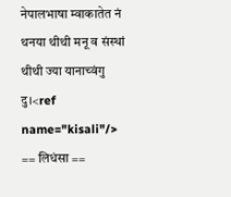नेपालभाषा म्वाकातेत नं थनया थीथी मनू व संस्थां थीथी ज्या यानाच्वंगु दु।<ref name="kisali"/> == लिधंसा ==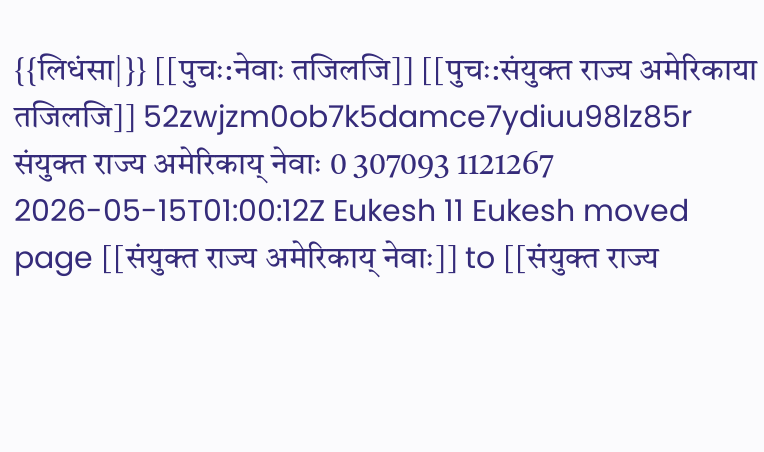{{लिधंसा|}} [[पुचः:नेवाः तजिलजि]] [[पुचः:संयुक्त राज्य अमेरिकाया तजिलजि]] 52zwjzm0ob7k5damce7ydiuu98lz85r संयुक्त राज्य अमेरिकाय् नेवाः 0 307093 1121267 2026-05-15T01:00:12Z Eukesh 11 Eukesh moved page [[संयुक्त राज्य अमेरिकाय् नेवाः]] to [[संयुक्त राज्य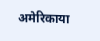अमेरिकाया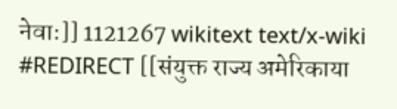नेवाः]] 1121267 wikitext text/x-wiki #REDIRECT [[संयुक्त राज्य अमेरिकाया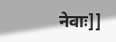नेवाः]]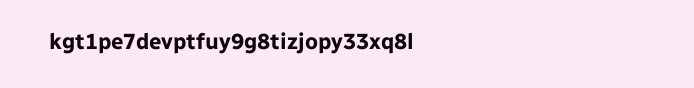kgt1pe7devptfuy9g8tizjopy33xq8l